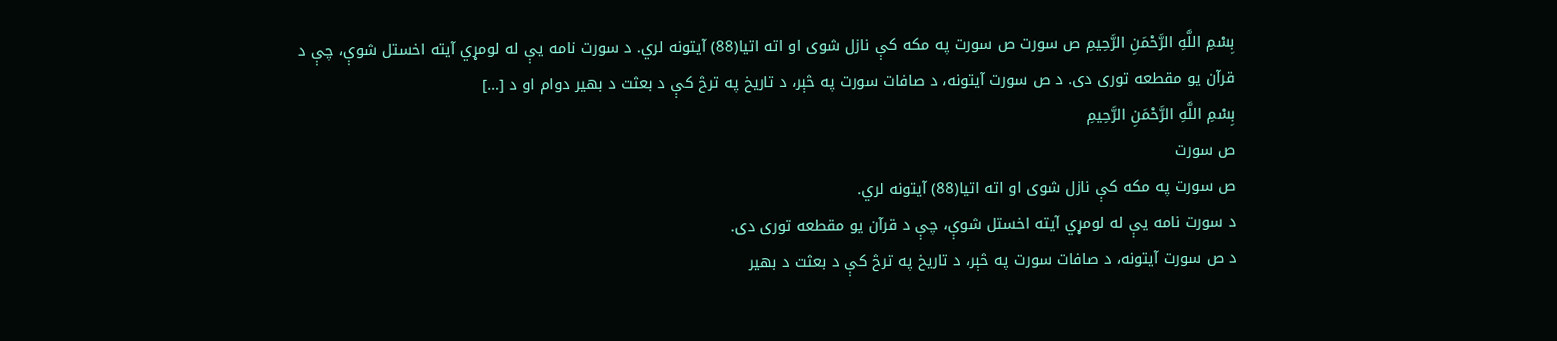بِسْمِ اللَّهِ الرَّحْمَنِ الرَّحِيمِ ص سورت ص سورت په مکه کې نازل شوی او اته اتیا(88) آیتونه لري. د سورت نامه یې له لومړي آیته اخستل شوې، چې د قرآن یو مقطعه توری دی. د ص سورت آیتونه، د صافات سورت په څېر، د تاریخ په ترڅ کې د بعثت د بهیر دوام او د […]
بِسْمِ اللَّهِ الرَّحْمَنِ الرَّحِيمِ
ص سورت
ص سورت په مکه کې نازل شوی او اته اتیا(88) آیتونه لري.
د سورت نامه یې له لومړي آیته اخستل شوې، چې د قرآن یو مقطعه توری دی.
د ص سورت آیتونه، د صافات سورت په څېر، د تاریخ په ترڅ کې د بعثت د بهیر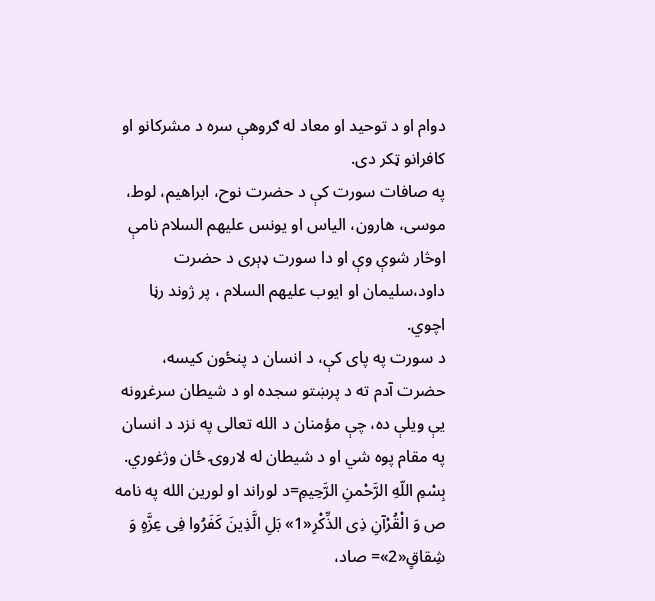دوام او د توحید او معاد له ګروهې سره د مشرکانو او کافرانو ټکر دی.
په صافات سورت کې د حضرت نوح، ابراهیم، لوط، موسی، هارون، الیاس او یونس علیهم السلام نامې اوڅار شوې وې او دا سورت ډېری د حضرت داود،سلیمان او ایوب علیهم السلام ، پر ژوند رڼا اچوي.
د سورت په پای کې، د انسان د پنځون کیسه، حضرت آدم ته د پرښتو سجده او د شیطان سرغړونه یې ویلې ده، چې مؤمنان د الله تعالی په نزد د انسان په مقام پوه شي او د شیطان له لاروۍ ځان وژغوري.
بِسْمِ اللّهِ الرَّحْمنِ الرَّحِیمِ=د لوراند او لورین الله په نامه
ص وَ الْقُرْآنِ ذِی الذِّکْرِ«1» بَلِ الَّذِینَ کَفَرُوا فِی عِزَّهٍ وَ شِقاقٍ«2»= صاد،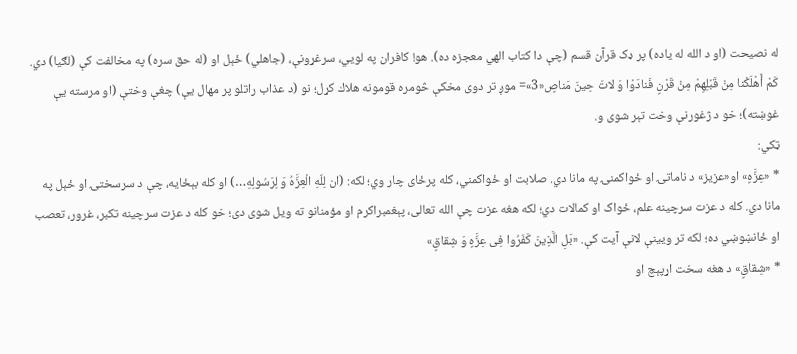له نصيحت (او د الله له ياده) پر ډک قرآن قسم (چې دا كتاب الهي معجزه ده). هو! کافران په لويي، سرغړونې، (جاهلي) ځېل او (له حق سره) په مخالفت کې (لګیا) دي.
کَمْ أَهْلَکْنا مِنْ قَبْلِهِمْ مِنْ قَرْنٍ فَنادَوْا وَ لاتَ حِینَ مَناصٍ«3»= موږ تر دوى مخكې څومره قومونه هلاك كړل؛ نو (د عذاب راتلو پر مهال يې) چغې وختې (او مرسته يې غوښته)؛ خو د ژغورنې وخت تېر شوى و.
ټکي:
* «عِزَّهٍ» او«عزیز» د ناماتۍ او ځواکمنۍ په مانا دي. صلابت او ځواکمني، کله پرځای چار وي؛ لکه: (ان لِلّهِ الْعِزَّهُ وَ لِرَسُولِهِ…) او کله بېځایه، چې د سرسختۍ او ځېل په مانا دي. کله د عزت سرچینه علم، ځواک او کمالات دي؛ لکه هغه عزت چې الله تعالی، پېغمبراکرم او مؤمنانو ته ویل شوی دی؛ خو کله د عزت سرچینه تکبر، غرور، تعصب او ځانښوښي ده؛ لکه تر ویینې لانې آیت کې. «بَلِ الَّذِینَ کَفَرُوا فِی عِزَّهٍ وَ شِقاقٍ»
* «شِقاقٍ» د هغه سخت اړپېچ او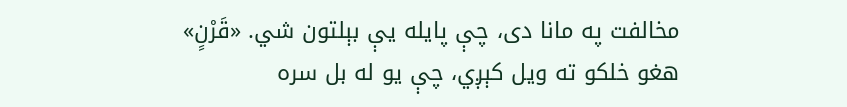مخالفت په مانا دی، چې پایله یې بېلتون شي. «قَرْنٍ» هغو خلکو ته ویل کېږي، چې یو له بل سره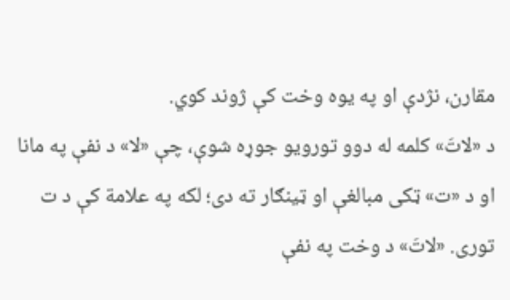مقارن، نژدې او په یوه وخت کې ژوند کوي.
د «لاتَ» کلمه له دوو تورویو جوړه شوې، چې «لا» د نفې په مانا او د «ت» ټکی مبالغې او ټینګار ته دی؛ لکه په علامة کې د ت توری. «لاتَ» د وخت په نفې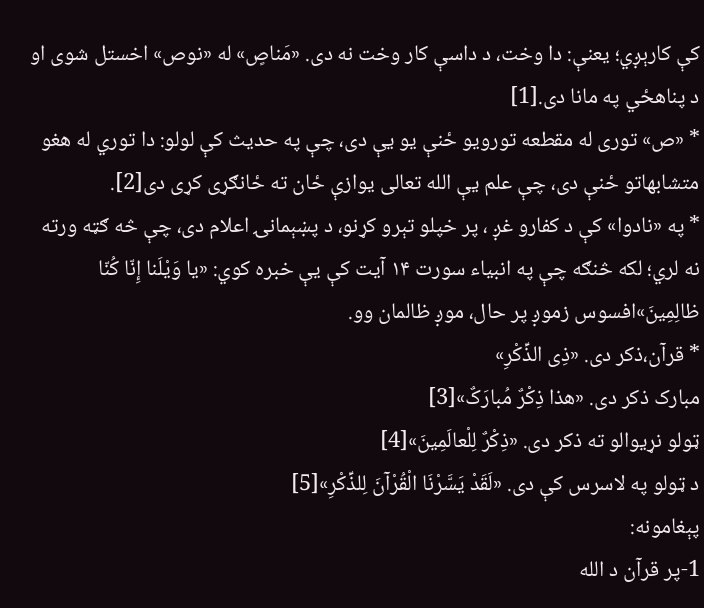کې کارېږي؛ یعنې: دا وخت، د داسې کار وخت نه دی. «مَناصٍ» له «نوص» اخستل شوی او د پناهځي په مانا دی.[1]
* «ص» توری له مقطعه تورویو ځنې یو یې دی، چې په حدیث کې لولو: دا توري له هغو متشابهاتو ځنې دی، چې علم یې الله تعالی یوازې ځان ته ځانګړی کړی دی[2].
* په «نادوا» کې د کفارو غږ ، پر خپلو تېرو کړنو، د پښېمانۍ اعلام دی، چې څه ګټه ورته نه لري؛ لکه څنګه چې په انبیاء سورت ۱۴ آیت کې یې خبره کوي: «یا وَیْلَنا إِنّا کُنّا ظالِمِینَ»افسوس زموږ پر حال، موږ ظالمان وو.
* قرآن،ذکر دی. «ذِی الذِّکْرِ»
مبارک ذکر دی. «هذا ذِکْرٌ مُبارَکٌ»[3]
ټولو نړیوالو ته ذکر دی. «ذِکْرٌ لِلْعالَمِینَ»[4]
د ټولو په لاسرس کې دی. «لَقَدْ یَسَّرْنَا الْقُرْآنَ لِلذِّکْرِ»[5]
پېغامونه:
1-پر قرآن د الله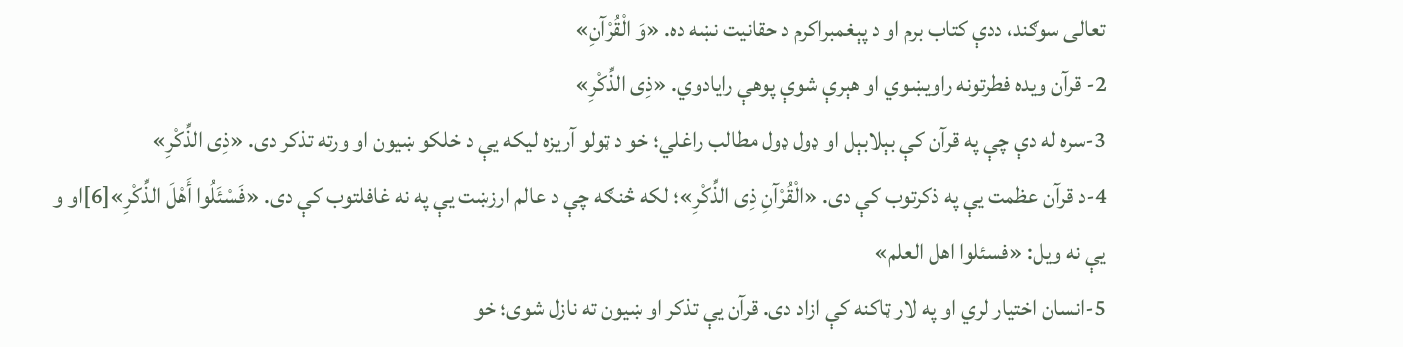تعالی سوګند، ددې کتاب برم او د پېغمبراکرم د حقانیت نښه ده. «وَ الْقُرْآنِ»
2- قرآن ویده فطرتونه راویښوي او هېرې شوې پوهې رایادوي. «ذِی الذِّکْرِ»
3-سره له دې چې په قرآن کې بېلابېل او ډول ډول مطالب راغلي؛ خو د ټولو آریزه لیکه یې د خلکو ښیون او ورته تذکر دی. «ذِی الذِّکْرِ»
4-د قرآن عظمت یې په ذکرتوب کې دی. «الْقُرْآنِ ذِی الذِّکْرِ»؛ لکه څنګه چې د عالم ارزښت یې په نه غافلتوب کې دی. «فَسْئَلُوا أَهْلَ الذِّکْرِ»[6]او و یې نه ویل: «فسئلوا اهل العلم»
5-انسان اختیار لري او په لار ټاکنه کې ازاد دی. قرآن یې تذکر او ښیون ته نازل شوی؛ خو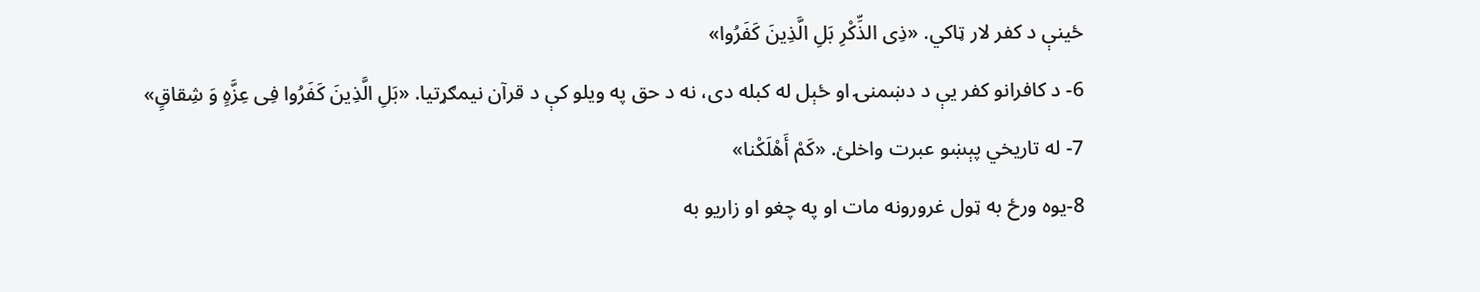ځینې د کفر لار ټاکي. «ذِی الذِّکْرِ بَلِ الَّذِینَ کَفَرُوا»
6- د کافرانو کفر یې د دښمنۍ او ځېل له کبله دی، نه د حق په ویلو کې د قرآن نیمګړتیا. «بَلِ الَّذِینَ کَفَرُوا فِی عِزَّهٍ وَ شِقاقٍ»
7- له تاریخي پېښو عبرت واخلئ. «کَمْ أَهْلَکْنا»
8-یوه ورځ به ټول غرورونه مات او په چغو او زاریو به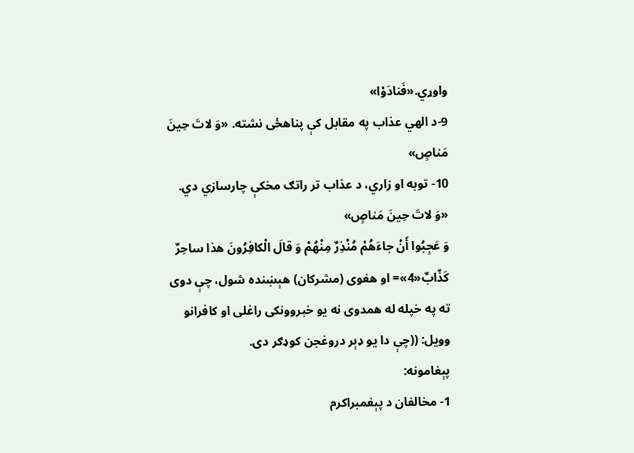واوړي.«فَنادَوْا»
9-د الهي عذاب په مقابل کې پناهځی نشته. «وَ لاتَ حِینَ مَناصٍ»
10- توبه او زاري، د عذاب تر راتګ مخکې چارسازي دي. «وَ لاتَ حِینَ مَناصٍ»
وَ عَجِبُوا أَنْ جاءَهُمْ مُنْذِرٌ مِنْهُمْ وَ قالَ الْکافِرُونَ هذا ساحِرٌ کَذّابٌ«4»= او هغوی (مشرکان) هېښنده شول، چې دوی ته په خپله له همدوی نه یو خبروونکی راغلی او كافرانو وويل: ((چې دا يو ډېر دروغجن كوډګر دى.
پېغامونه:
1- مخالفان د پېغمبراکرم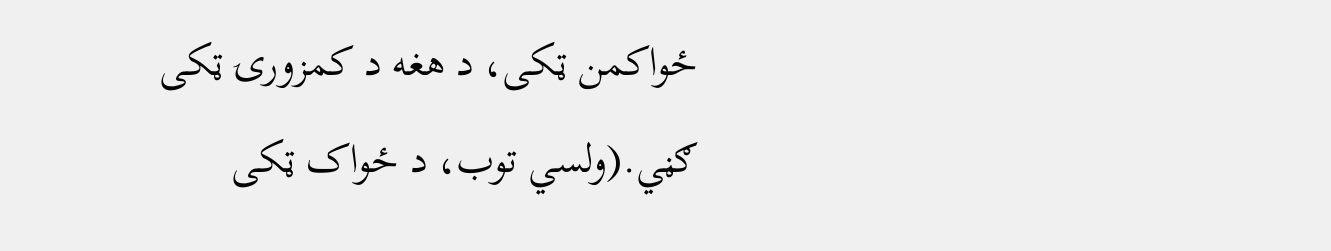ځواکمن ټکی، د هغه د کمزورۍ ټکی ګڼي.(ولسي توب، د ځواک ټکی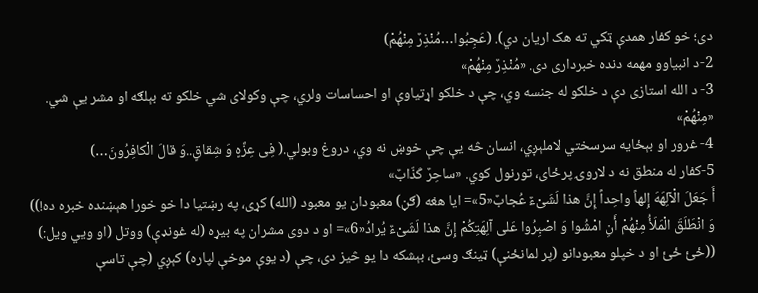دی؛ خو کفار همدې ټکي ته هک اریان دي). (عَجِبُوا…مُنْذِرٌ مِنْهُمْ)
2-د انبیاوو مهمه دنده خبرداری دی. «مُنْذِرٌ مِنْهُمْ»
3- د الله استازی دې د خلکو له جنسه وي، چې د خلکو اړتیاوې او احساسات ولري، چې وکولای شي خلکو ته بېلګه او مشر یې شي. «مِنْهُمْ»
4- غرور او بېځایه سرسختي لاملېږي، انسان څه یې چې خوښ نه وي، دروغ وبولي.( فِی عِزَّهٍ وَ شِقاقٍ..وَ قالَ الْکافِرُونَ…)
5-کفار له منطق نه د لاروۍ پرځای، تورنول کوي. «ساحِرٌ کَذّابٌ»
أَ جَعَلَ الْآلِهَهَ إِلهاً واحِداً إِنَّ هذا لَشَیْءٌ عُجابٌ«5»= ايا هغه (ګڼ) معبودان يو معبود (الله) كړى، په رښتيا دا خو خورا هېښنده خبره ده!))
وَ انْطَلَقَ الْمَلَأُ مِنْهُمْ أَنِ امْشُوا وَ اصْبِرُوا عَلی آلِهَتِکُمْ إِنَّ هذا لَشَیْءٌ یُرادُ«6»= او د دوی مشران په بيړه (له غونډې) ووتل (او ويي ويل:) ((ځئ ځئ او د خپلو معبودانو (پر لمانځنې) ټينګ وسئ، بېشكه دا يو څيز دى، چې (د يوې موخې لپاره) کېږي (چې تاسې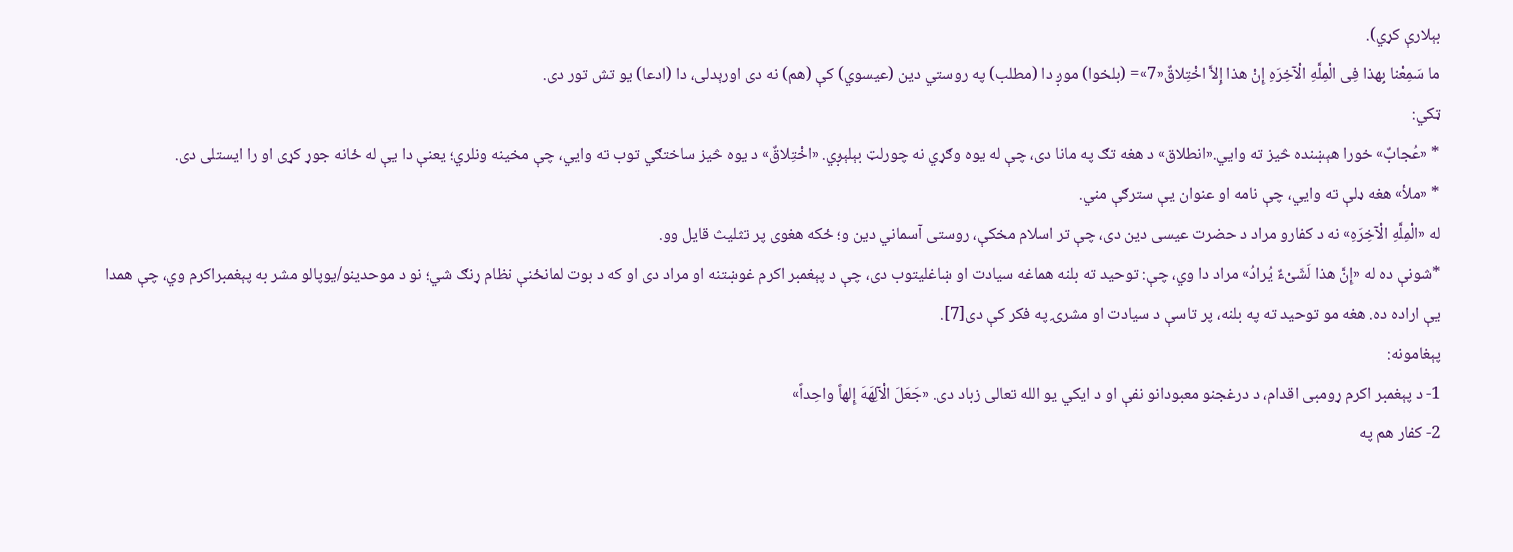بېلارې كړي).
ما سَمِعْنا بِهذا فِی الْمِلَّهِ الْآخِرَهِ إِنْ هذا إِلاَّ اخْتِلاقٌ«7»= (بلخوا) موږ دا (مطلب) په روستي دين (عيسوي) كې (هم) نه دى اورېدلى، دا (ادعا) يو تش تور دى.
ټکي:
* «عُجابٌ» خورا هېښنده څیز ته وايي.«انطلاق» د هغه تګ په مانا دی، چې له یوه وګړي نه چورلټ بېلېږي. «اخْتِلاقٌ» د یوه څیز ساختګي توب ته وايي، چې مخینه ونلري؛ یعنې دا یې له ځانه جوړ کړی او را ایستلی دی.
* «ملأ» هغه ډلې ته وايي، چې نامه او عنوان یې سترګې مني.
له «الْمِلَّهِ الْآخِرَهِ» نه د کفارو مراد د حضرت عیسی دین دی، چې تر اسلام مخکې، روستی آسماني دین و؛ ځکه هغوی پر تثلیث قایل وو.
*شونې ده له «إِنَّ هذا لَشَیْءٌ یُرادُ» مراد دا وي، چې: توحید ته بلنه هماغه سیادت او ښاغلیتوب دی، چې د پېغمبر اکرم غوښتنه او مراد دی او که د بوت لمانځنې نظام ړنګ شي؛ نو د موحدینو/یوپالو مشر به پېغمبراکرم وي، چې همدا یې اراده ده. هغه مو توحید ته په بلنه، پر تاسې د سیادت او مشرۍ په فکر کې دی[7].
پېغامونه:
1- د پېغمبر اکرم ړومبی اقدام، د درغجنو معبودانو نفې او د ایکي یو الله تعالی زباد دی. «جَعَلَ الْآلِهَهَ إِلهاً واحِداً»
2- کفار هم په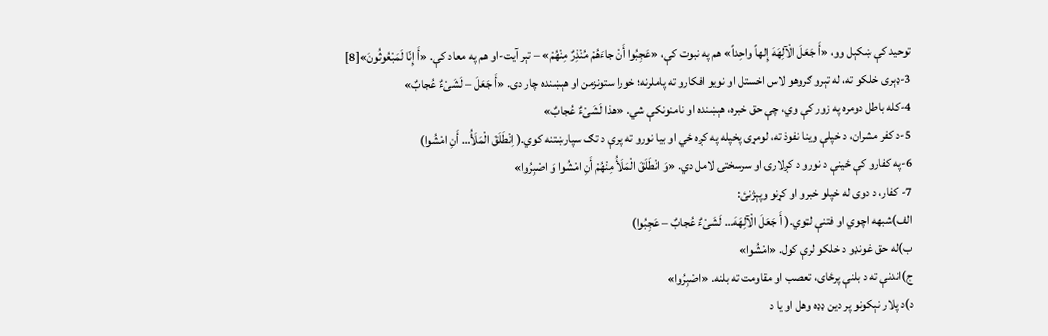توحید کې ښکېل وو، «أَ جَعَلَ الْآلِهَهَ إِلهاً واحِداً» هم په نبوت کې، «عَجِبُوا أَنْ جاءَهُمْ مُنْذِرٌ مِنْهُمْ» – تېر آیت-او هم په معاد کې. «أَ إِنّا لَمَبْعُوثُونَ»[8]
3-ډېری خلکو ته، له تېرو ګروهو لاس اخستل او نویو افکارو ته پاملرنه؛ خورا ستونزمن او هېښنده چار دی. «أَ جَعَلَ – لَشَیْءٌ عُجابٌ»
4-کله باطل دومره په زور کې وي، چې حق خبره، هېښنده او نامنونکې شي. «هذا لَشَیْءٌ عُجابٌ»
5-د کفر مشران، د خپلې وینا نفوذ ته، لومړی پخپله په کږه ځي او بیا نورو ته پرې د تګ سپارښتنه کوي.( اِنْطَلَقَ الْمَلَأُ… أَنِ امْشُوا)
6-په کفارو کې ځینې د نورو د کږلارۍ او سرسختۍ لامل دي. «وَ انْطَلَقَ الْمَلَأُ مِنْهُمْ أَنِ امْشُوا وَ اصْبِرُوا»
7- کفار، د دوی له خپلو خبرو او کړنو وپېژنئ:
الف)شبهه اچوي او فتنې لټوي.( أَ جَعَلَ الْآلِهَهَ… لَشَیْءٌ عُجابٌ – عَجِبُوا)
ب)له حق غونډو د خلکو لرې کول. «امْشُوا»
ج)اندنې ته د بلنې پرځای، تعصب او مقاومت ته بلنه. «اصْبِرُوا»
د)د پلار نېکونو پر دین ډډه وهل او یا د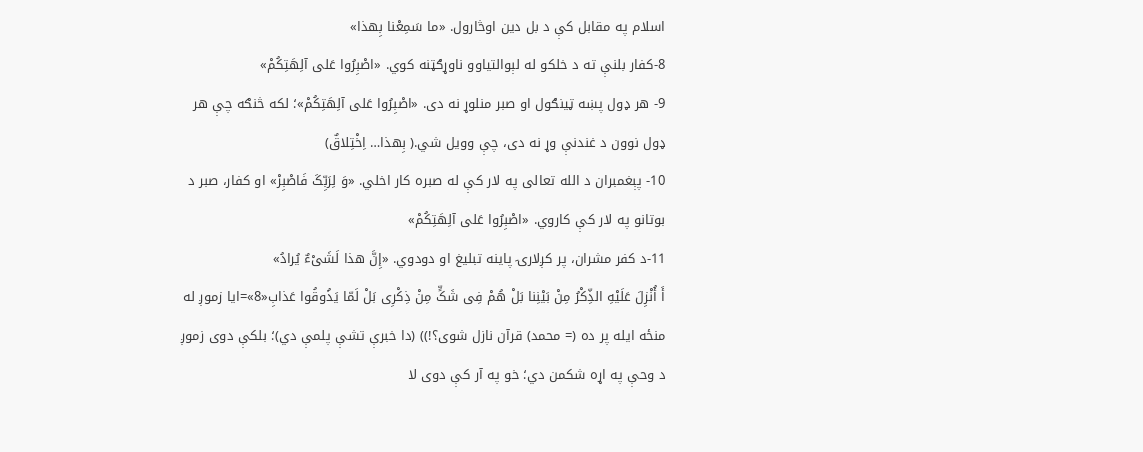اسلام په مقابل کې د بل دین اوڅارول. «ما سَمِعْنا بِهذا»
8-کفار بلنې ته د خلکو له لېوالتیاوو ناوړګټنه کوي. «اصْبِرُوا عَلی آلِهَتِکُمْ»
9- هر ډول پښه ټینګول او صبر منلوړ نه دی. «اصْبِرُوا عَلی آلِهَتِکُمْ»؛ لکه څنګه چې هر ډول نوون د غندنې وړ نه دی، چې وویل شي.( بِهذا… اِخْتِلاقٌ)
10- پېغمبران د الله تعالی په لار کې له صبره کار اخلي. «وَ لِرَبِّکَ فَاصْبِرْ» او کفار، صبر د بوتانو په لار کې کاروي. «اصْبِرُوا عَلی آلِهَتِکُمْ»
11-د کفر مشران، پر کږلارۍ پاينه تبلیغ او دودوي. «إِنَّ هذا لَشَیْءٌ یُرادُ»
أَ أُنْزِلَ عَلَیْهِ الذِّکْرُ مِنْ بَیْنِنا بَلْ هُمْ فِی شَکٍّ مِنْ ذِکْرِی بَلْ لَمّا یَذُوقُوا عَذابِ«8»=ايا زموږ له منځه ایله پر ده (= محمد) قرآن نازل شوی؟!)) (دا خبرې تشې پلمې دي)؛ بلكې دوى زموږ د وحې په اړه شكمن دي؛ خو په آر كې دوی لا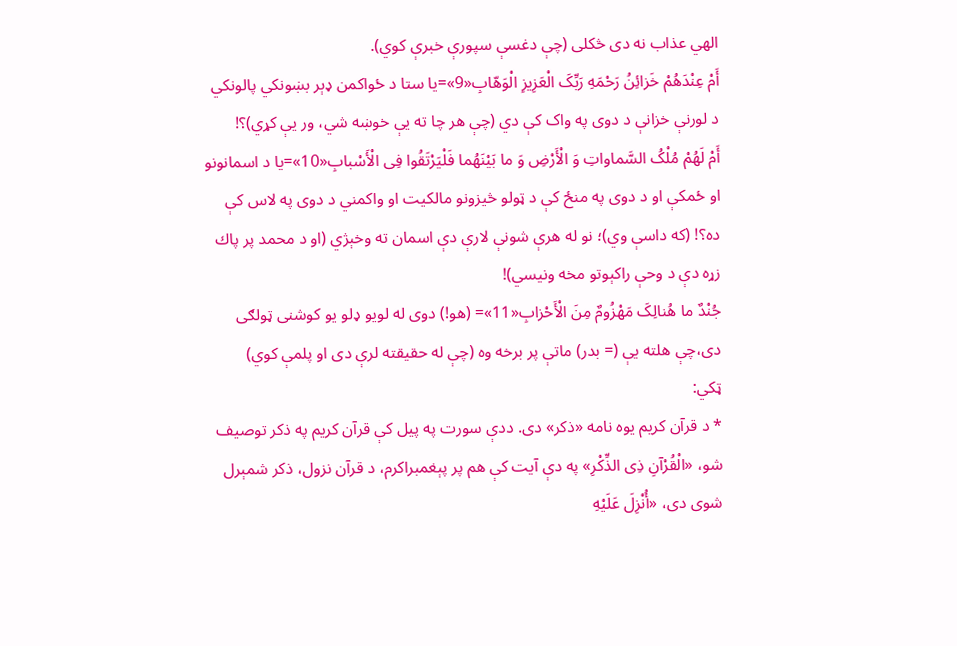الهي عذاب نه دى څكلى (چې دغسې سپورې خبرې كوي).
أَمْ عِنْدَهُمْ خَزائِنُ رَحْمَهِ رَبِّکَ الْعَزِیزِ الْوَهّابِ«9»=يا ستا د ځواکمن ډېر بښونكي پالونكي د لورنې خزانې د دوی په واک کې دي (چې هر چا ته يې خوښه شي، ور يې كړي)؟!
أَمْ لَهُمْ مُلْکُ السَّماواتِ وَ الْأَرْضِ وَ ما بَیْنَهُما فَلْیَرْتَقُوا فِی الْأَسْبابِ«10»=يا د اسمانونو او ځمكې او د دوی په منځ كې د ټولو څيزونو مالكيت او واکمني د دوی په لاس کې ده؟! (كه داسې وي)؛ نو له هرې شونې لارې دې اسمان ته وخېژي (او د محمد پر پاك زړه دې د وحې راكېوتو مخه ونيسي)!
جُنْدٌ ما هُنالِکَ مَهْزُومٌ مِنَ الْأَحْزابِ«11»= (هو!) دوی له لویو ډلو یو کوشنی ټولګی دی،چې هلته یې (= بدر) ماتې پر برخه وه (چې له حقيقته لرې دى او پلمې کوي)
ټکي:
* د قرآن کریم یوه نامه «ذکر» دی. ددې سورت په پیل کې قرآن کریم په ذکر توصیف شو، «الْقُرْآنِ ذِی الذِّکْرِ» په دې آیت کې هم پر پېغمبراکرم، د قرآن نزول، ذکر شمېرل شوی دی، «أُنْزِلَ عَلَیْهِ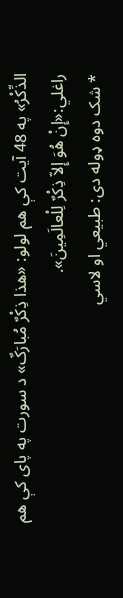الذِّکْرُ» په 48 آیت کې هم لولو: «هذا ذِکْرٌ مُبارَکٌ» د سورت په پای کې هم راغلي:«إِنْ هُوَ إِلاّ ذِکْرٌ لِلْعالَمِینَ».
* شک دوه ډوله دی: طبیعي او لاسي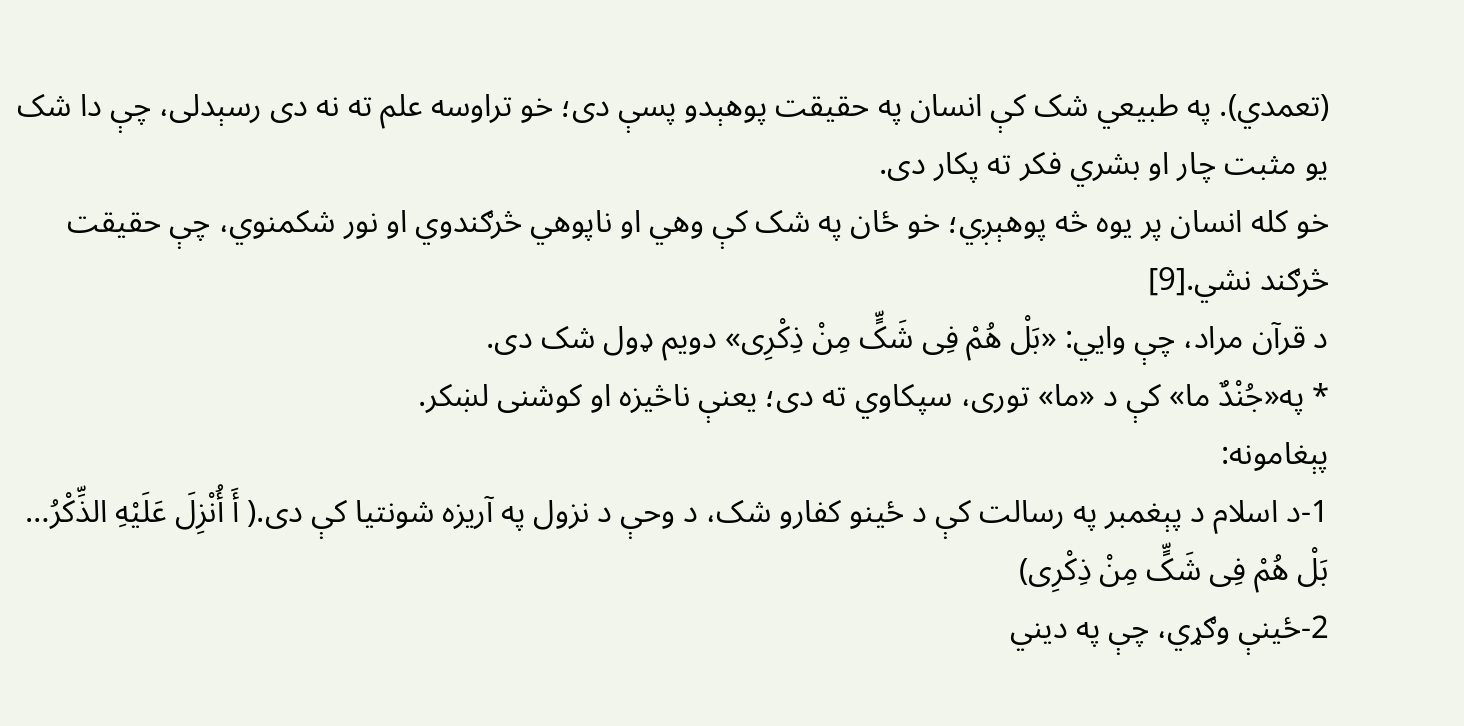(تعمدي). په طبیعي شک کې انسان په حقیقت پوهېدو پسې دی؛ خو تراوسه علم ته نه دی رسېدلی، چې دا شک یو مثبت چار او بشري فکر ته پکار دی.
خو کله انسان پر یوه څه پوهېږي؛ خو ځان په شک کې وهي او ناپوهي څرګندوي او نور شکمنوي، چې حقیقت څرګند نشي.[9]
د قرآن مراد، چې وايي: «بَلْ هُمْ فِی شَکٍّ مِنْ ذِکْرِی» دویم ډول شک دی.
* په«جُنْدٌ ما» کې د «ما» توری، سپکاوي ته دی؛ یعنې ناڅیزه او کوشنی لښکر.
پېغامونه:
1-د اسلام د پېغمبر په رسالت کې د ځينو کفارو شک، د وحې د نزول په آریزه شونتیا کې دی.( أَ أُنْزِلَ عَلَیْهِ الذِّکْرُ… بَلْ هُمْ فِی شَکٍّ مِنْ ذِکْرِی)
2-ځینې وګړي، چې په دیني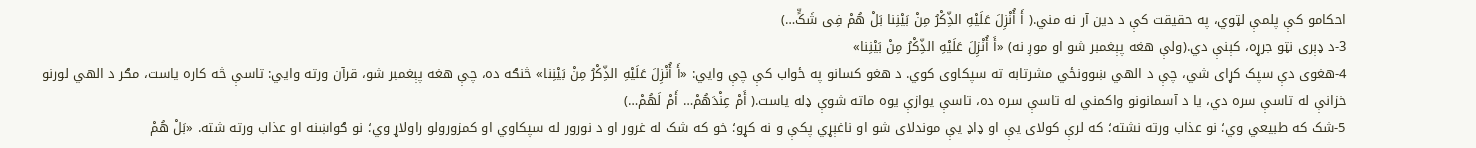احکامو کې پلمې لټوي، په حقیقت کې د دین آر نه مني.( أَ أُنْزِلَ عَلَیْهِ الذِّکْرُ مِنْ بَیْنِنا بَلْ هُمْ فِی شَکٍّ…)
3-د ډېری نټو جرړه، کېنې دي.(ولې هغه پېغمبر شو او موږ نه) «أَ أُنْزِلَ عَلَیْهِ الذِّکْرُ مِنْ بَیْنِنا»
4-هغوی دې سپک کړای شي، چې د الهي ښوونځي مشرتابه ته سپکاوی کوي. د هغو کسانو په ځواب کې چې وايي: «أَ أُنْزِلَ عَلَیْهِ الذِّکْرُ مِنْ بَیْنِنا» څنګه ده، چې هغه پېغمبر شو، قرآن ورته وايي: تاسې څه کاره یاست، مګر د الهي لورنو خزانې له تاسې سره دي، یا د آسمانونو واکمني له تاسې سره ده، تاسې یوازې یوه ماته شوې ډله یاست.( أَمْ عِنْدَهُمْ… أَمْ لَهُمْ…)
5-شک که طبیعي وي؛ نو عذاب ورته نشته؛ که لرې کولای یې او ډاډ یې موندلای شو او ناغېړي پکې و نه کړو؛ خو که شک له غرور او د نورور له سپکاوي او کمزورولو راولاړ وي؛ نو ګواښنه او عذاب ورته شته. «بَلْ هُمْ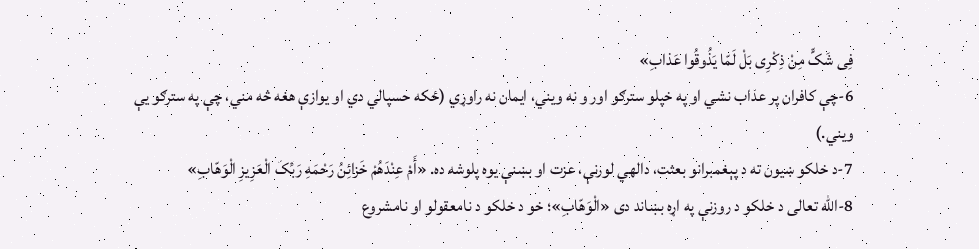فِی شَکٍّ مِنْ ذِکْرِی بَلْ لَمّا یَذُوقُوا عَذابِ»
6-چې کافران پر عذاب نشي او په خپلو سترګو اور و نه ویني، ایمان نه راوړي (ځکه حسپالي دي او یوازې هغه څه مني، چې په سترګو یې ویني.)
7-د خلکو ښیون ته د پېغمبرانو بعثت، دالهي لورنې، عزت او بښنې یوه پلوشه ده. «أَمْ عِنْدَهُمْ خَزائِنُ رَحْمَهِ رَبِّکَ الْعَزِیزِ الْوَهّابِ»
8-الله تعالی د خلکو د روزنې په اړه بښاند دی «الْوَهّابِ»؛ خو د خلکو د نامعقولو او نامشروع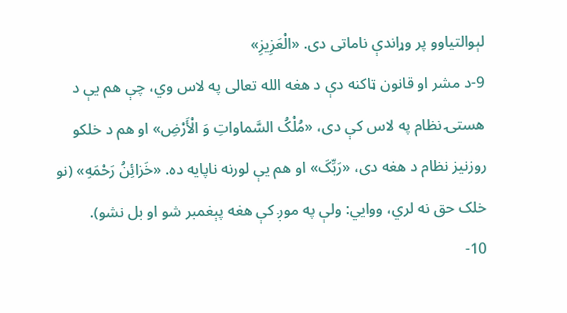لېوالتیاوو پر وړاندې ناماتی دی. «الْعَزِیزِ»
9-د مشر او قانون ټاکنه دې د هغه الله تعالی په لاس وي، چې هم یې د هستۍ نظام په لاس کې دی، «مُلْکُ السَّماواتِ وَ الْأَرْضِ» او هم د خلکو روزنیز نظام د هغه دی، «رَبِّکَ» او هم یې لورنه ناپایه ده. «خَزائِنُ رَحْمَهِ» (نو خلک حق نه لري، ووايي: ولې په موږ کې هغه پېغمبر شو او بل نشو).
10-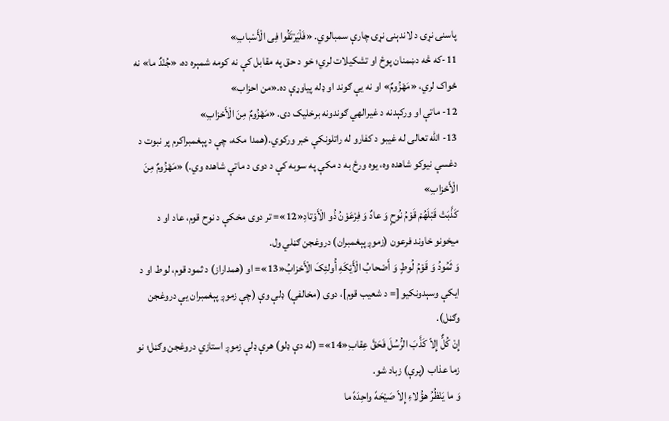پاسنۍ نړۍ د لاندېنۍ نړۍ چارې سمبالوي. «فَلْیَرْتَقُوا فِی الْأَسْبابِ»
11-که څه دښمنان پوځ او تشکیلات لري؛ خو د حق په مقابل کې نه کومه شمېره ده، «جُنْدٌ ما» نه ځواک لري، «مَهْزُومٌ» او نه یې ګوند او ډله پیاوړې ده.«من احزاب»
12- ماتې او ورکېدنه د غیرالهي ګوندونه برخلیک دی. «مَهْزُومٌ مِنَ الْأَحْزابِ»
13- الله تعالی له غیبو د کفارو له راتلونکې خبر ورکوي.(همدا مکه، چې د پېغمبراکرم پر نبوت د دغسې نیوکو شاهده وه، یوه ورځ به د مکې په سوبه کې د دوی د ماتې شاهده وي.) «مَهْزُومٌ مِنَ الْأَحْزابِ»
کَذَّبَتْ قَبْلَهُمْ قَوْمُ نُوحٍ وَ عادٌ وَ فِرْعَوْنُ ذُو الْأَوْتادِ«12»= تر دوى مخكې د نوح قوم، عاد او د ميخونو خاوند فرعون (زموږ پېغمبران) دروغجن ګڼلي ول.
وَ ثَمُودُ وَ قَوْمُ لُوطٍ وَ أَصْحابُ الْأَیْکَهِ أُولئِکَ الْأَحْزابُ«13»= او (همداراز) د ثمود قوم، لوط او د ايكې وسېدونكيو [= د شعيب قوم]، دوی (مخالفې) ډلې وې (چې زموږ پېغمبران یې دروغجن وګڼل).
إِنْ کُلٌّ إِلاّ کَذَّبَ الرُّسُلَ فَحَقَّ عِقابِ«14»= (له دې ډلو) هرې ډلې زموږ استازي دروغجن وګڼل؛ نو زما عذاب (پرې) زباد شو.
وَ ما یَنْظُرُ هؤُلاءِ إِلاّ صَیْحَهً واحِدَهً ما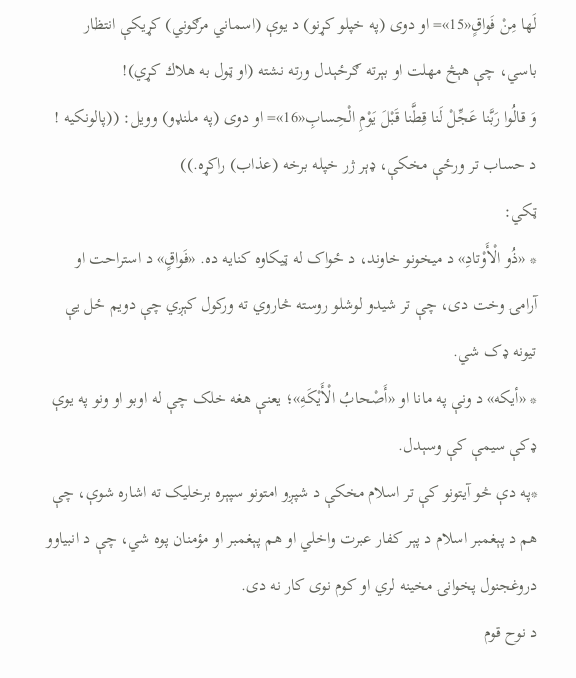لَها مِنْ فَواقٍ«15»= او دوى (په خپلو كړنو) د يوې (اسماني مرګوني) كړيكې انتظار باسي، چې هېڅ مهلت او بېرته ګرځېدل ورته نشته (او ټول به هلاك كړي)!
وَ قالُوا رَبَّنا عَجِّلْ لَنا قِطَّنا قَبْلَ یَوْمِ الْحِسابِ«16»= او دوی (په ملنډو) وويل: ((پالونكيه ! د حساب تر ورځې مخكې، ډېر ژر خپله برخه (عذاب) راكړه.))
ټکي:
* «ذُو الْأَوْتادِ» د ميخونو خاوند، د ځواک له ټیکاوه کنایه ده. «فَواقٍ» د استراحت او آرامۍ وخت دی، چې تر شیدو لوشلو روسته څاروي ته ورکول کېږي چې دویم ځل یې تیونه ډک شي.
* «أیکه» د ونې په مانا او «أَصْحابُ الْأَیْکَهِ»؛ یعنې هغه خلک چې له اوبو او ونو په یوې ډکې سیمې کې وسېدل.
*په دې څو آیتونو کې تر اسلام مخکې د شپږو امتونو سپېره برخلیک ته اشاره شوې، چې هم د پېغمبر اسلام د پېر کفار عبرت واخلي او هم پېغمبر او مؤمنان پوه شي، چې د انبیاوو دروغجنول پخوانۍ مخینه لري او کوم نوی کار نه دی.
د نوح قوم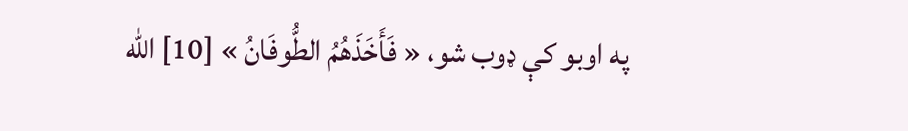په اوبو کې ډوب شو، « فَأَخَذَهُمُ الطُّوفَانُ » [10] الله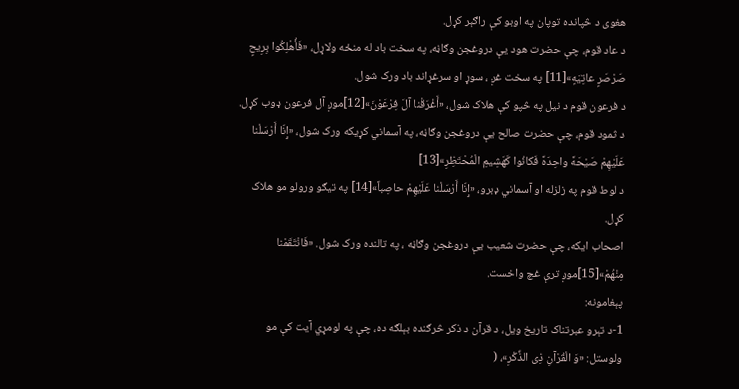هغوی د څپانده توپان په اوبو کې راګېر کړل.
د عاد قوم، چې حضرت هود یې دروغجن وګاڼه، په سخت باد له منځه ولاړل، «فَأُهْلِکُوا بِرِیحٍ صَرْصَرٍ عاتِیَهٍ»[11] په سخت غږ ، سوړ او سرغړاند باد ورک شول.
د فرعون قوم د نیل په څپو کې هلاک شول، «أَغْرَقْنا آلَ فِرْعَوْنَ»[12]موږ آل فرعون ډوب کړل.
د ثمود قوم، چې حضرت صالح یې دروغجن وګاڼه، په آسماني کړیکه ورک شول، «إِنّا أَرْسَلْنا عَلَیْهِمْ صَیْحَهً واحِدَهً فَکانُوا کَهَشِیمِ الْمُحْتَظِرِ»[13]
د لوط قوم په زلزله او آسماني ډبرو، «إِنّا أَرْسَلْنا عَلَیْهِمْ حاصِباً»[14] په تیګو ورولو مو هلاک کړل.
اصحاب ایکه، چې حضرت شعیب یې دروغجن وګاڼه ، په تالنده ورک شول. «فَانْتَقَمْنا مِنْهُمْ»[15]موږ ترې غچ واخست.
پېغامونه:
1-د تېرو عبرتناک تاریخ ویل، د قرآن د ذکر څرګنده بېلګه ده، چې په لومړي آيت کې مو ولوستل: «وَ الْقُرْآنِ ذِی الذِّکْرِ»، (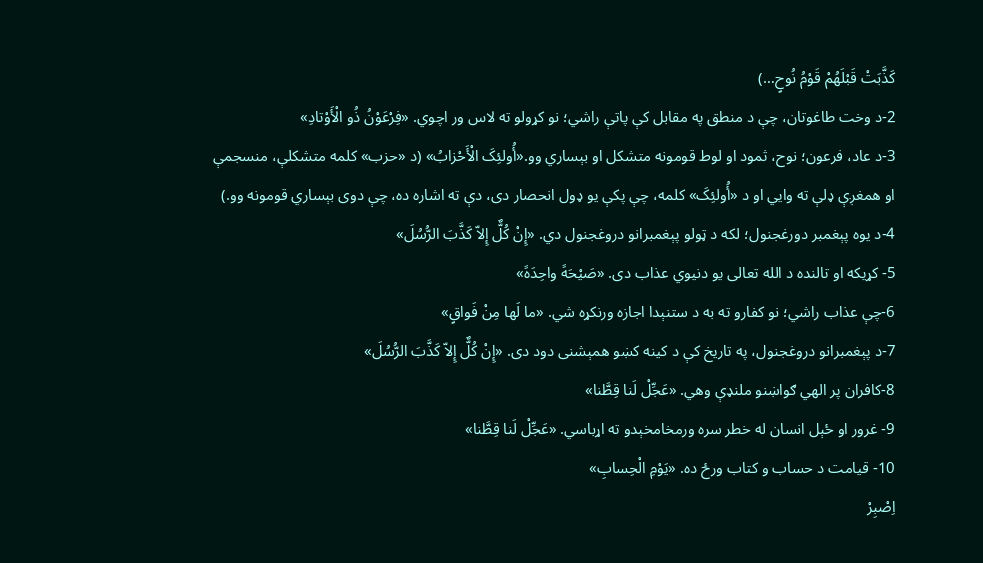کَذَّبَتْ قَبْلَهُمْ قَوْمُ نُوحٍ…)
2-د وخت طاغوتان، چې د منطق په مقابل کې پاتې راشي؛ نو کړولو ته لاس ور اچوي. «فِرْعَوْنُ ذُو الْأَوْتادِ»
3-د عاد، فرعون؛ نوح، ثمود او لوط قومونه متشکل او بېساري وو.«أُولئِکَ الْأَحْزابُ» (د «حزب» کلمه متشکلې، منسجمې او همغږې ډلې ته وايي او د «أُولئِکَ» کلمه، چې پکې یو ډول انحصار دی، دې ته اشاره ده، چې دوی بېساري قومونه وو.)
4-د یوه پېغمبر دورغجنول؛ لکه د ټولو پېغمبرانو دروغجنول دي. «إِنْ کُلٌّ إِلاّ کَذَّبَ الرُّسُلَ»
5- کړیکه او تالنده د الله تعالی یو دنیوي عذاب دی. «صَیْحَهً واحِدَهً»
6-چې عذاب راشي؛ نو کفارو ته به د ستنېدا اجازه ورنکړه شي. «ما لَها مِنْ فَواقٍ»
7-د پېغمبرانو دروغجنول، په تاریخ کې د کینه کښو همېشنی دود دی. «إِنْ کُلٌّ إِلاّ کَذَّبَ الرُّسُلَ»
8-کافران پر الهي ګواښنو ملنډې وهي. «عَجِّلْ لَنا قِطَّنا»
9- غرور او ځېل انسان له خطر سره ورمخامخېدو ته اړباسي. «عَجِّلْ لَنا قِطَّنا»
10- قیامت د حساب و کتاب ورځ ده. «یَوْمِ الْحِسابِ»
اِصْبِرْ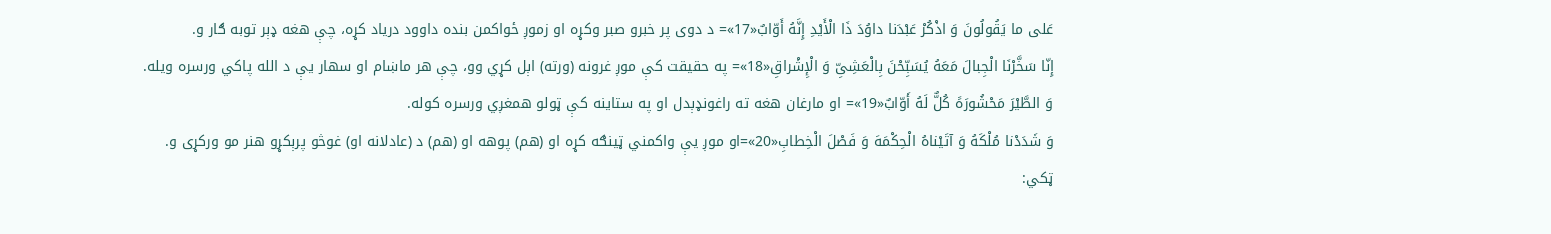عَلی ما یَقُولُونَ وَ اذْکُرْ عَبْدَنا داوُدَ ذَا الْأَیْدِ إِنَّهُ أَوّابٌ«17»= د دوی پر خبرو صبر وكړه او زموږ ځواكمن بنده داوود درياد كړه، چې هغه ډېر توبه ګار و.
إِنّا سَخَّرْنَا الْجِبالَ مَعَهُ یُسَبِّحْنَ بِالْعَشِیِّ وَ الْإِشْراقِ«18»= په حقيقت كې موږ غرونه (ورته) اېل كړي وو، چې هر ماښام او سهار يې د الله پاكي ورسره ويله.
وَ الطَّیْرَ مَحْشُورَهً کُلٌّ لَهُ أَوّابٌ«19»= او مارغان هغه ته راغونډېدل او په ستاینه کې ټولو همغږي ورسره کوله.
وَ شَدَدْنا مُلْکَهُ وَ آتَیْناهُ الْحِکْمَهَ وَ فَصْلَ الْخِطابِ«20»=او موږ يې واکمني ټينګه کړه او (هم) پوهه او (هم) د (عادلانه او) غوڅو پرېکړو هنر مو ورکړى و.
ټکي: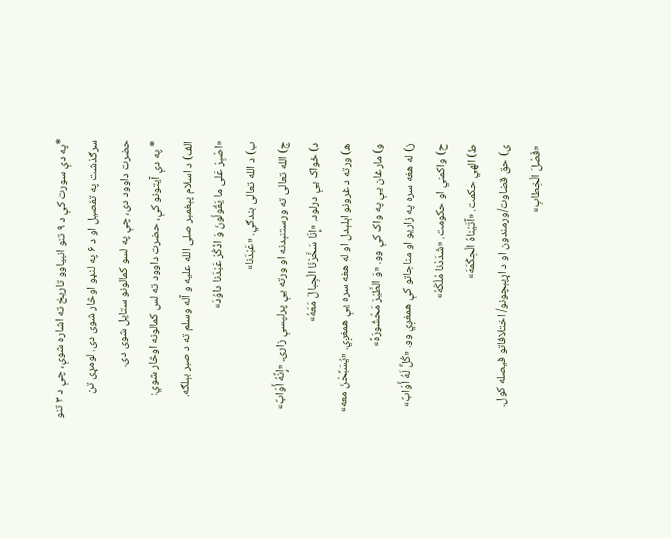*په دې سورت کې د ۹ تنو انبیاوو تاریخ ته اشاره شوې، چې د ۳ تنو سرګذشت په تفصیل او د ۶ په لنډو اوڅار شوی دی. لومړی تن حضرت داوود دی، چې په لسو کمالونو ستایل شوی دی.
* په دې آیتونو کې، حضرت داوود ته لس کمالونه اوڅار شوي:
الف) د اسلام پېغمبر صلی الله علیه و آله وسلم ته د صبر بېلګه. «اصْبِرْ عَلی ما یَقُولُونَ وَ اذْکُرْ عَبْدَنا داوُدَ»
ب) د الله تعالی بندګي. «عَبْدَنا»
ج) الله تعالی ته ورستنېدنه او ورته یې پرلپسې زارۍ. «إِنَّهُ أَوّابٌ»
د) ځواک یې درلود. «إِنّا سَخَّرْنَا الْجِبالَ مَعَهُ»
ه) ورته د غرونو اېلېدل او له هغه سره یې همغږي. «یُسَبِّحْنَ معه»
و) مارغان یې په واک کې وو. «وَ الطَّیْرَ مَحْشُورَهً»
ز) له هغه سره په زاریو او مناجاتو کې همغږي وو. «کُلٌّ لَهُ أَوّابٌ»
ح) واکمني او حکومت. «شَدَدْنا مُلْکَهُ»
ط) الهي حکمت. «آتَیْناهُ الْحِکْمَهَ»
ی) حق قضاوت/ورمندون او د اړپېچونو/ اختلافاتو فیصله کول. «فَصْلَ الْخِطابِ»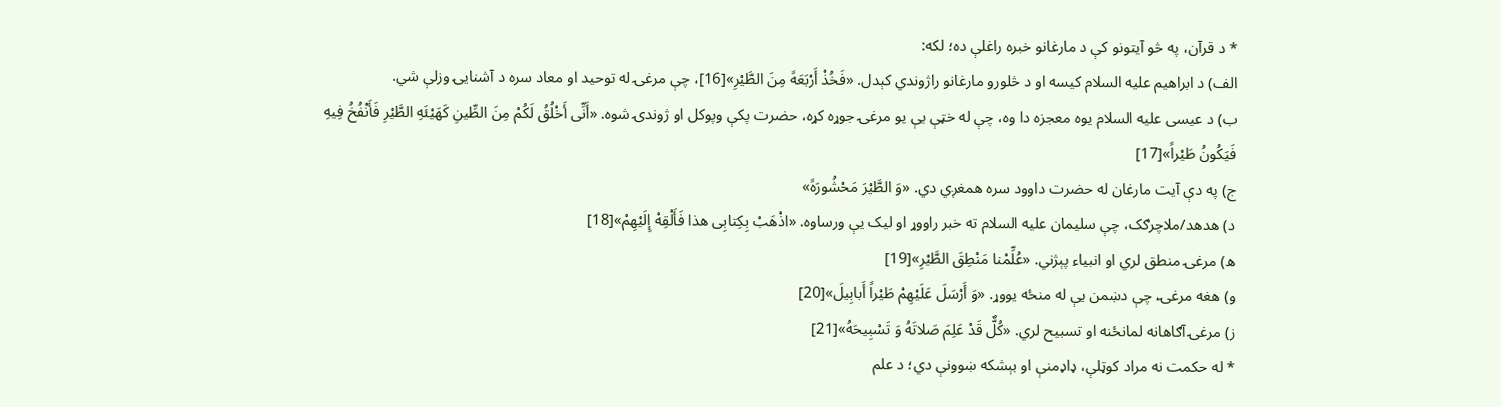* د قرآن، په څو آیتونو کې د مارغانو خبره راغلې ده؛ لکه:
الف) د ابراهیم علیه السلام کیسه او د څلورو مارغانو راژوندي کېدل. «فَخُذْ أَرْبَعَهً مِنَ الطَّیْرِ»[16]، چې مرغۍ له توحید او معاد سره د آشنایۍ وزلې شي.
ب) د عیسی علیه السلام یوه معجزه دا وه، چې له خټې یې یو مرغۍ جوړه کړه، حضرت پکې وپوکل او ژوندۍ شوه. «أَنِّی أَخْلُقُ لَکُمْ مِنَ الطِّینِ کَهَیْئَهِ الطَّیْرِ فَأَنْفُخُ فِیهِ فَیَکُونُ طَیْراً»[17]
ج) په دې آیت مارغان له حضرت داوود سره همغږي دي. «وَ الطَّیْرَ مَحْشُورَهً»
د) هدهد/ملاچرګک، چې سلیمان علیه السلام ته خبر راووړ او لیک یې ورساوه. «اذْهَبْ بِکِتابِی هذا فَأَلْقِهْ إِلَیْهِمْ»[18]
ه) مرغۍ منطق لري او انبیاء پېژني. «عُلِّمْنا مَنْطِقَ الطَّیْرِ»[19]
و) هغه مرغۍ، چې دښمن یې له منځه یووړ. «وَ أَرْسَلَ عَلَیْهِمْ طَیْراً أَبابِیلَ»[20]
ز) مرغۍ آګاهانه لمانځنه او تسبیح لري. «کُلٌّ قَدْ عَلِمَ صَلاتَهُ وَ تَسْبِیحَهُ»[21]
* له حکمت نه مراد کوټلې، ډاډمنې او بېشکه ښوونې دي؛ د علم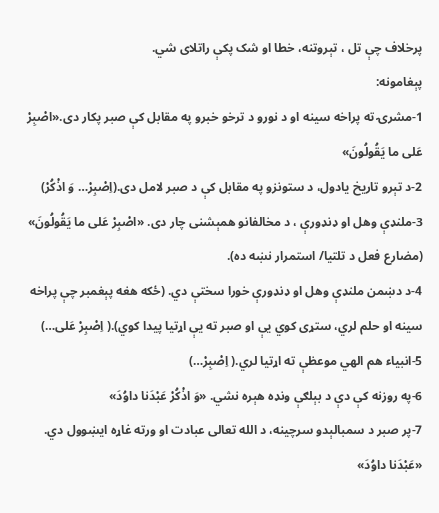پرخلاف چې تل ، تېروتنه، خطا او شک پکې راتلای شي.
پېغامونه:
1-مشرۍ ته پراخه سینه او د نورو د ترخو خبرو په مقابل کې صبر پکار دی.«اصْبِرْ عَلی ما یَقُولُونَ»
2-د تېرو تاریخ یادول، د ستونزو په مقابل کې د صبر لامل دی.(اِصْبِرْ… وَ اذْکُرْ)
3-ملنډې وهل او ډنډورې ، د مخالفانو همېشنی چار دی. «اصْبِرْ عَلی ما یَقُولُونَ» (مضارع فعل د تلتیا/ استمرار نښه ده).
4-د دښمن ملنډې وهل او ډنډورې خورا سختې دي. (ځکه هغه پېغمبر چې پراخه سینه او حلم لري، ستړی کوي یې او صبر ته یې اړتیا پیدا کوي).( اِصْبِرْ عَلی…)
5-انبیاء هم الهي موعظې ته اړتیا لري.( اِصْبِرْ…)
6-په روزنه کې دې د بېلګې ونډه هېره نشي. «وَ اذْکُرْ عَبْدَنا داوُدَ»
7-پر صبر د سمبالېدو سرچینه، د الله تعالی عبادت او ورته غاړه ایښوول دي. «عَبْدَنا داوُدَ»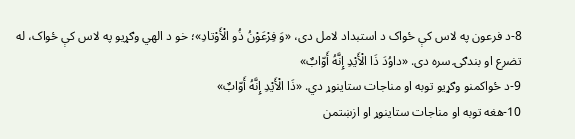8-د فرعون په لاس کې ځواک د استبداد لامل دی، «وَ فِرْعَوْنُ ذُو الْأَوْتادِ»؛ خو د الهي وګړیو په لاس کې ځواک، له تضرع او بندګۍ سره دی. «داوُدَ ذَا الْأَیْدِ إِنَّهُ أَوّابٌ»
9-د ځواکمنو وګړیو توبه او مناجات ستاینوړ دي. «ذَا الْأَیْدِ إِنَّهُ أَوّابٌ»
10-هغه توبه او مناجات ستاینوړ او ازښتمن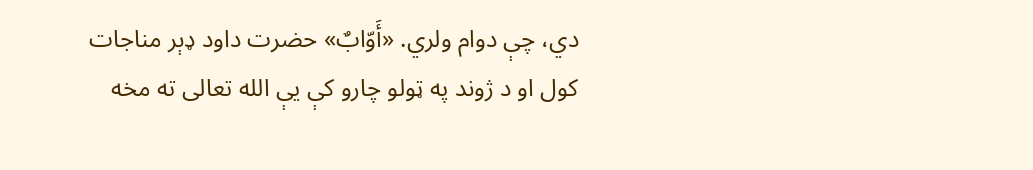دي، چې دوام ولري. «أَوّابٌ» حضرت داود ډېر مناجات کول او د ژوند په ټولو چارو کې یې الله تعالی ته مخه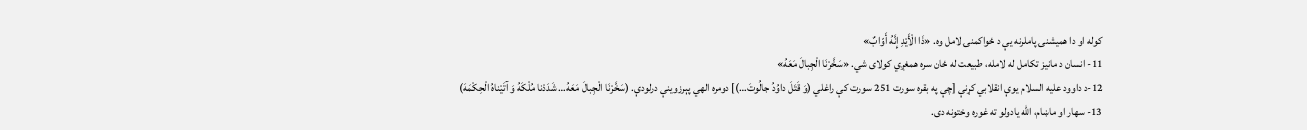کوله او دا همیشنۍ پاملرنه یې د ځواکمنۍ لامل وه. «ذَا الْأَیْدِ إِنَّهُ أَوّابٌ»
11- انسان د مانیز تکامل له لامله، طبیعت له ځان سره همغږي کولای شي. «سَخَّرْنَا الْجِبالَ مَعَهُ»
12-د داوود علیه السلام یوې انقلابي کړنې [چې په بقره سورت 251 سورت کې راغلي (وَ قَتَلَ داوُدُ جالُوتَ…)] دومره الهي پېرزوینې درلودې. (سَخَّرْنَا الْجِبالَ مَعَهُ… شَدَدْنا مُلْکَهُ وَ آتَیْناهُ الْحِکْمَهَ)
13- سهار او ماښام، الله یادولو ته غوره وختونه دی.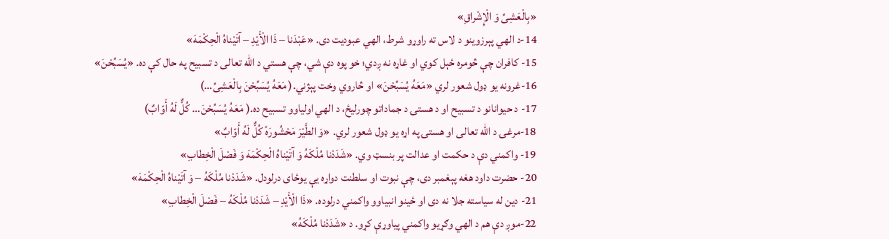«بِالْعَشِیِّ وَ الْإِشْراقِ»
14-د الهي پېرزوینو د لاس ته راوړو شرط، الهي عبودیت دی. «عَبْدَنا – ذَا الْأَیْدِ – آتَیْناهُ الْحِکْمَهَ»
15- کافران چې څومره ځېل کوي او غاړه نه ږدي؛ خو پوه دې شي، چې هستي د الله تعالی د تسبیح په حال کې ده. «یُسَبِّحْنَ»
16-غرونه یو ډول شعور لري «مَعَهُ یُسَبِّحْنَ» او څاروي وخت پېژني.( مَعَهُ یُسَبِّحْنَ بِالْعَشِیِّ…)
17- د حیوانانو د تسبیح او د هستۍ د جماداتو چورلیځ، د الهي اولیاوو تسبیح ده.( مَعَهُ یُسَبِّحْنَ… کُلٌّ لَهُ أَوّابٌ)
18-مرغۍ د الله تعالی او هستۍ په اړه یو ډول شعور لري. «وَ الطَّیْرَ مَحْشُورَهً کُلٌّ لَهُ أَوّابٌ»
19- واکمني دې د حکمت او عدالت پر بنسټ وي. «شَدَدْنا مُلْکَهُ وَ آتَیْناهُ الْحِکْمَهَ وَ فَصْلَ الْخِطابِ»
20- حضرت داود هغه پېغمبر دی، چې نبوت او سلطنت دواړه یې یوځای درلودل. «شَدَدْنا مُلْکَهُ – وَ آتَیْناهُ الْحِکْمَهَ»
21- دین له سیاسته جلا نه دی او ځینو انبیاوو واکمني درلوده. «ذَا الْأَیْدِ – شَدَدْنا مُلْکَهُ – فَصْلَ الْخِطابِ»
22-موږ دې هم د الهي وګړیو واکمني پیاوړې کړو. د «شَدَدْنا مُلْکَهُ»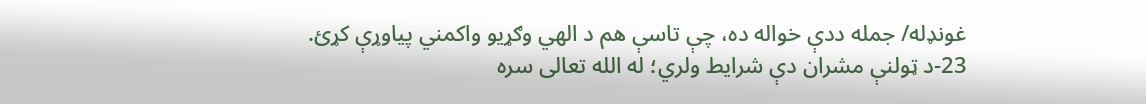غونډله/ جمله ددې خواله ده، چې تاسې هم د الهي وګړیو واکمني پیاوړې کړئ.
23-د ټولنې مشران دې شرایط ولري؛ له الله تعالی سره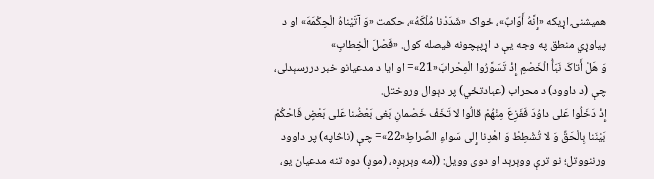همیشنۍ اړیکه «إِنَّهُ أَوّابٌ»، ځواک «شَدَدْنا مُلْکَهُ»، حکمت «وَ آتَیْناهُ الْحِکْمَهَ» او د پیاوړي منطق په وجه یې د اړپېچونه فیصله کول. «فَصْلَ الْخِطابِ»
وَ هَلْ أَتاکَ نَبَأُ الْخَصْمِ إِذْ تَسَوَّرُوا الْمِحْرابَ«21»= او ايا د مدعيانو خبر دررسېدلى، چې (د داوود) د محراب (عبادتځي) پر دېوال وروختل.
إِذْ دَخَلُوا عَلی داوُدَ فَفَزِعَ مِنْهُمْ قالُوا لا تَخَفْ خَصْمانِ بَغی بَعْضُنا عَلی بَعْضٍ فَاحْکُمْ بَیْنَنا بِالْحَقِّ وَ لا تُشْطِطْ وَ اهْدِنا إِلی سَواءِ الصِّراطِ«22»= چې (ناڅاپه) پر داوود ورننووتل؛ نو ترې ووېرېد او دوى وويل: ((مه وېرېږه، (موږ) دوه تنه مدعيان يو،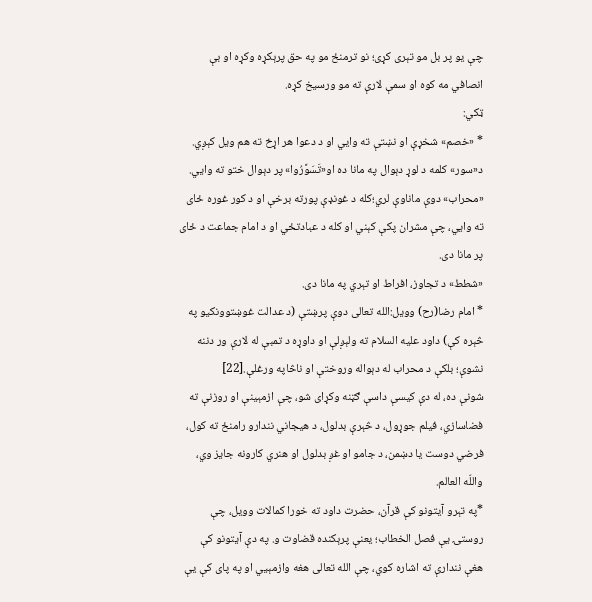چې يو پر بل مو تېرى كړى؛ نو ترمنځ مو په حق پرېكړه وكړه او بې انصافي مه کوه او سمې لارې ته مو ورسیخ کړه.
ټکي:
* «خصم» شخړې او نښتې ته وايي او د دعوا هر اړخ ته هم ویل کېږي.
د«سور» کلمه د لوړ دېوال په مانا ده او«تَسَوَّرُوا» پر دېوال ختو ته وايي.
«محراب» دوې ماناوې لري؛کله د غونډې پورته برخې او د کور غوره ځای ته وايي، چې مشران پکې کېني او کله د عبادتځي او د امام جماعت د ځای پر مانا دی.
«شطط» د تجاوز، افراط او تېري په مانا دی.
* امام رضا(رح) وویل:الله تعالی دوې پرښتې (د عدالت غوښتوونکیو په څېره کې) داود علیه السلام ته ولېږلې او داوړه د تمبې له لارې ور دننه نشوې؛ بلکې د محراب له دېواله وروختې او ناڅاپه ورغلې.[22]
شونې ده، له دې کیسې داسې ګټنه وکړای شو، چې ازمېینې او روزنې ته فضاسازي، فیلم جوړول، د څېرې بدلول، د هیجاني نندارو رامنځ ته کول، فرضي دوست یا دښمن، د جامو او غږ بدلول او هنري کارونه جایز وي، واللّه العالم.
*په تېرو آیتونو کې قرآن، حضرت داود ته خورا کمالات وویل، چې روستۍ یې فصل الخطاب؛ یعنې پرېکنده قضاوت و. په دې آیتونو کې هغې نندارې ته اشاره کوي، چې الله تعالی هغه وازمېیي او په پای کې یې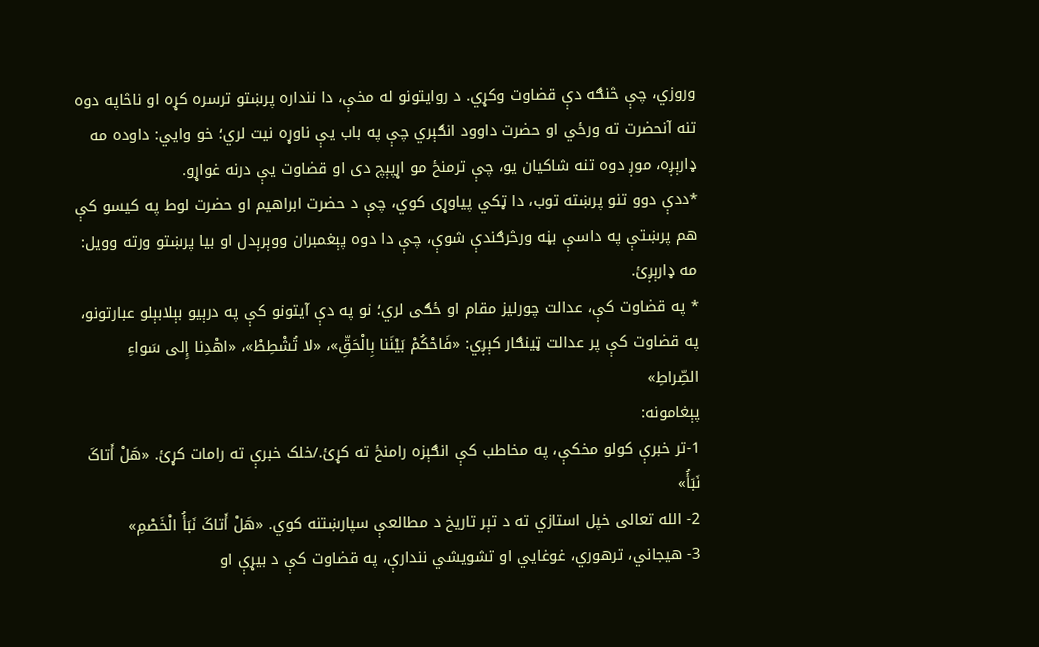وروزي، چې څنګه دې قضاوت وکړي. د روایتونو له مخې، دا ننداره پرښتو ترسره کړه او ناڅاپه دوه تنه آنحضرت ته ورځي او حضرت داوود انګېري چې په باب یې ناوړه نیت لري؛ خو وايي: داوده مه ډارېږه، موږ دوه تنه شاکیان یو، چې ترمنځ مو اړپېچ دی او قضاوت یې درنه غواړو.
*ددې دوو تنو پرښته توب، دا ټکي پیاوړی کوي، چې د حضرت ابراهیم او حضرت لوط په کیسو کې هم پرښتې په داسې بڼه ورڅرګندې شوې، چې دا دوه پېغمبران ووېرېدل او بیا پرښتو ورته وویل: مه ډارېږئ.
* په قضاوت کې، عدالت چورلیز مقام او ځګی لري؛ نو په دې آیتونو کې په درېیو بېلابېلو عبارتونو، په قضاوت کې پر عدالت ټینګار کېږي: «فَاحْکُمْ بَیْنَنا بِالْحَقِّ»، «لا تُشْطِطْ»، «اهْدِنا إِلی سَواءِ الصِّراطِ»
پېغامونه:
1-تر خبرې کولو مخکې، په مخاطب کې انګېزه رامنځ ته کړئ./خلک خبرې ته رامات کړئ. «هَلْ أَتاکَ نَبَأُ»
2- الله تعالی خپل استازي ته د تېر تاریخ د مطالعې سپارښتنه کوي. «هَلْ أَتاکَ نَبَأُ الْخَصْمِ»
3- هیجاني، ترهوري، غوغایي او تشویشي نندارې، په قضاوت کې د بیړې او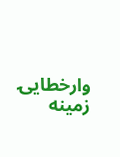وارخطایۍ زمینه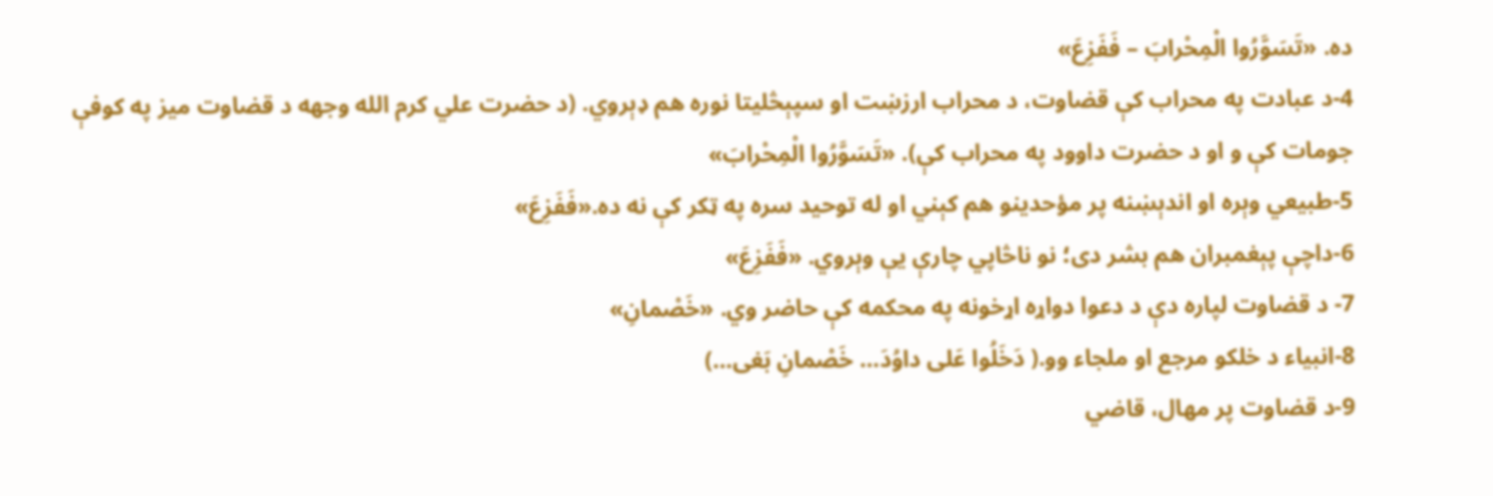ده. «تَسَوَّرُوا الْمِحْرابَ – فَفَزِعَ»
4-د عبادت په محراب کې قضاوت، د محراب ارزښت او سپېڅلیتا نوره هم ډېروي. (د حضرت علي کرم الله وجهه د قضاوت میز په کوفې جومات کې و او د حضرت داوود په محراب کې). «تَسَوَّرُوا الْمِحْرابَ»
5-طبیعي وېره او اندېښنه پر مؤحدینو هم کېني او له توحید سره په ټکر کې نه ده.«فَفَزِعَ»
6-داچې پېغمبران هم بشر دی؛ نو ناڅاپي چارې یې وېروي. «فَفَزِعَ»
7- د قضاوت لپاره دې د دعوا دواړه اړخونه په محکمه کې حاضر وي. «خَصْمانِ»
8-انبیاء د خلکو مرجع او ملجاء وو.( دَخَلُوا عَلی داوُدَ… خَصْمانِ بَغی…)
9-د قضاوت پر مهال، قاضي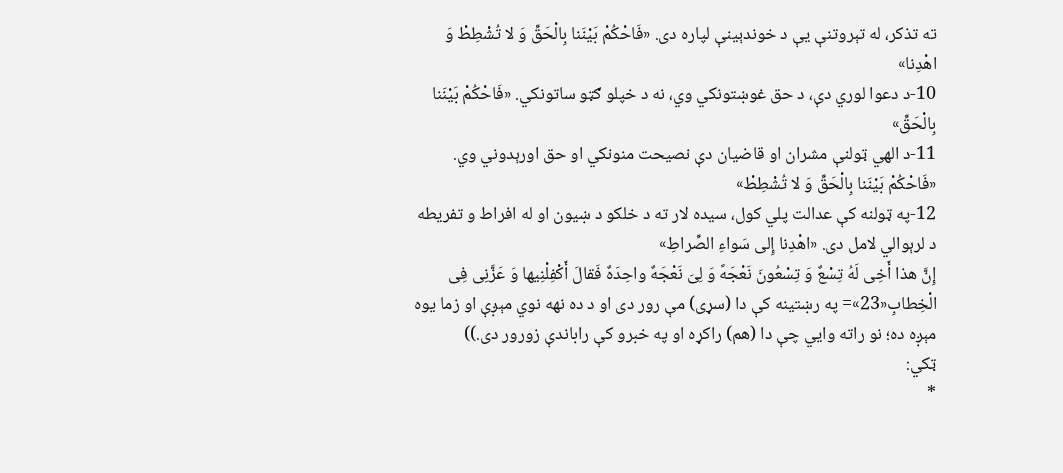ته تذکر، له تېروتنې یې د خوندېینې لپاره دی. «فَاحْکُمْ بَیْنَنا بِالْحَقِّ وَ لا تُشْطِطْ وَ اهْدِنا»
10-د دعوا لوري دې، د حق غوښتونکي وي، نه د خپلو ګټو ساتونکي. «فَاحْکُمْ بَیْنَنا بِالْحَقِّ»
11-د الهي ټولنې مشران او قاضیان دې نصیحت منونکي او حق اورېدوني وي. «فَاحْکُمْ بَیْنَنا بِالْحَقِّ وَ لا تُشْطِطْ»
12-په ټولنه کې عدالت پلي کول، سیده لار ته د خلکو د ښیون او له افراط و تفریطه د لرېوالي لامل دی. «اهْدِنا إِلی سَواءِ الصِّراطِ»
إِنَّ هذا أَخِی لَهُ تِسْعٌ وَ تِسْعُونَ نَعْجَهً وَ لِیَ نَعْجَهٌ واحِدَهٌ فَقالَ أَکْفِلْنِیها وَ عَزَّنِی فِی الْخِطابِ«23»= په رښتینه كې دا (سړى) مې رور دى او د ده نهه نوي مېږې او زما يوه مېږه ده؛ نو راته وايي چې دا (هم) راكړه او په خبرو کې راباندې زورور دی.))
ټکي:
*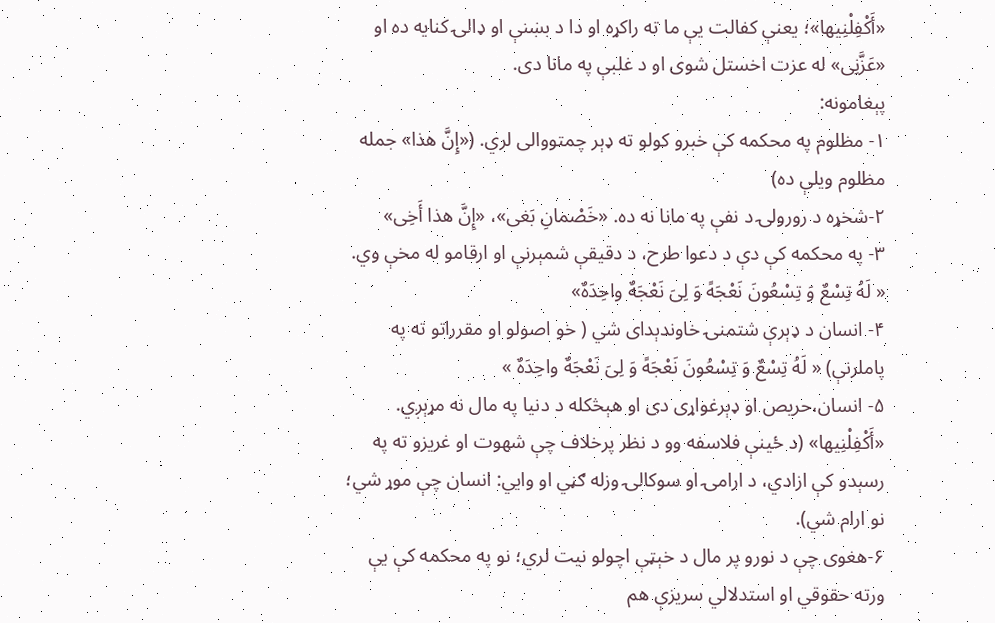«أَکْفِلْنِیها»؛ یعنې کفالت یې ما ته راکړه او دا د بښنې او ډالۍ کنایه ده او «عَزَّنِی» له عزت اخستل شوی او د غلبې په مانا دی.
پېغامونه:
۱- مظلوم په محکمه کې خبرو کولو ته ډېر چمتووالی لري. («إِنَّ هذا» جمله مظلوم ویلې ده)
۲-شخړه د رورولۍ د نفې په مانا نه ده. «خَصْمانِ بَغی»، «إِنَّ هذا أَخِی»
۳- په محکمه کې دې د دعوا طرح، د دقیقې شمېرنې او ارقامو له مخې وي. « لَهُ تِسْعٌ وَ تِسْعُونَ نَعْجَهً وَ لِیَ نَعْجَهٌ واحِدَهٌ»
۴- انسان د ډېرې شتمنۍ خاوندېدای شي ( خو اصولو او مقرراتو ته په پاملرنې) « لَهُ تِسْعٌ وَ تِسْعُونَ نَعْجَهً وَ لِیَ نَعْجَهٌ واحِدَهٌ »
۵- انسان،حریص او ډېرغواړی دی او هېڅکله د دنیا په مال نه مړېږي. «أَکْفِلْنِیها» (د ځینې فلاسفه وو د نظر پرخلاف چې شهوت او غریزو ته په رسېدو کې ازادي، د ارامۍ او سوکالۍ وزله ګڼي او وايي: انسان چې موړ شي؛ نو ارام شي).
۶-هغوی چې د نورو پر مال د خېټې اچولو نیت لري؛ نو په محکمه کې یې ورته حقوقي او استدلالي سریزې هم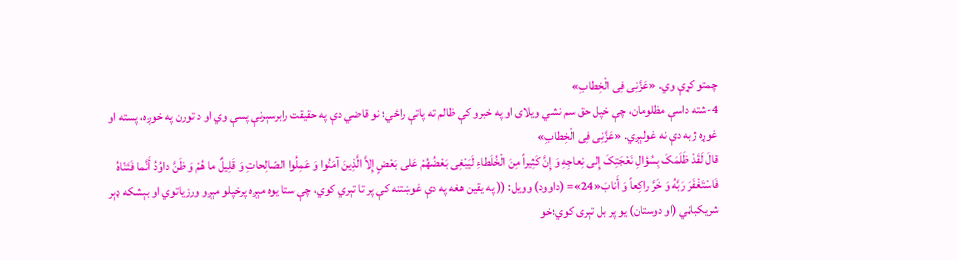چمتو کړې وي. «عَزَّنِی فِی الْخِطابِ»
4-شته داسې مظلومان، چې خپل حق سم نشي ویلای او په خبرو کې ظالم ته پاتې راځي؛ نو قاضي دې په حقیقت رابرسېرنې پسې وي او د تورن په خوږه، پسته او غوړه ژبه دې نه غولېږي. «عَزَّنِی فِی الْخِطابِ»
قالَ لَقَدْ ظَلَمَکَ بِسُؤالِ نَعْجَتِکَ إِلی نِعاجِهِ وَ إِنَّ کَثِیراً مِنَ الْخُلَطاءِ لَیَبْغِی بَعْضُهُمْ عَلی بَعْضٍ إِلاَّ الَّذِینَ آمَنُوا وَ عَمِلُوا الصّالِحاتِ وَ قَلِیلٌ ما هُمْ وَ ظَنَّ داوُدُ أَنَّما فَتَنّاهُ فَاسْتَغْفَرَ رَبَّهُ وَ خَرَّ راکِعاً وَ أَنابَ«24»= (داوود) وويل: (( په يقين هغه په دې غوښتنه كې پر تا تېري كوي، چې ستا يوه مېږه پرخپلو مېږو ورزياتوي او بېشکه ډېر شريكباڼي (او دوستان) یو پر بل تېرى كوي؛خو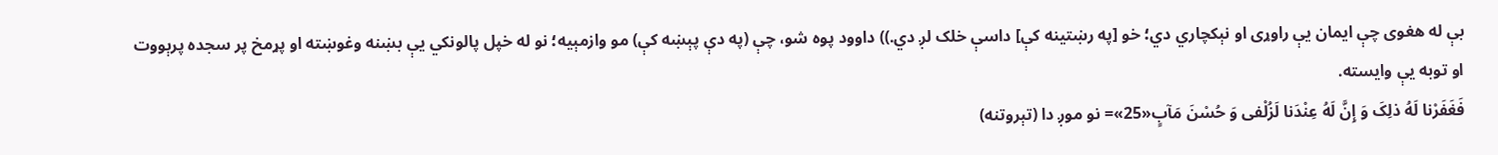بې له هغوى چې ايمان يې راوړى او نېکچاري دي؛ خو [په رښتینه کې] داسې خلک لږ دي.)) داوود پوه شو، چې (په دې پېښه كې) مو وازمېيه؛ نو له خپل پالونكي یې بښنه وغوښته او پړمخ پر سجده پرېووت او توبه يې وايسته.
فَغَفَرْنا لَهُ ذلِکَ وَ إِنَّ لَهُ عِنْدَنا لَزُلْفی وَ حُسْنَ مَآبٍ«25»= نو موږ دا (تېروتنه)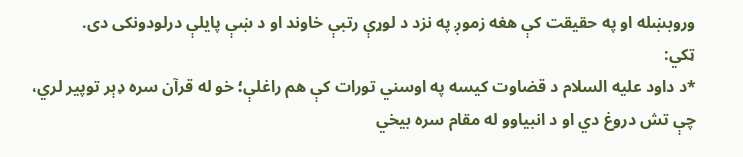وروبښله او په حقيقت كې هغه زموږ په نزد د لوړې رتبې خاوند او د ښې پايلې درلودونکى دى.
ټکي:
*د داود علیه السلام د قضاوت کیسه په اوسني تورات کې هم راغلې؛ خو له قرآن سره ډېر توپیر لري، چې تش دروغ دي او د انبیاوو له مقام سره بیخي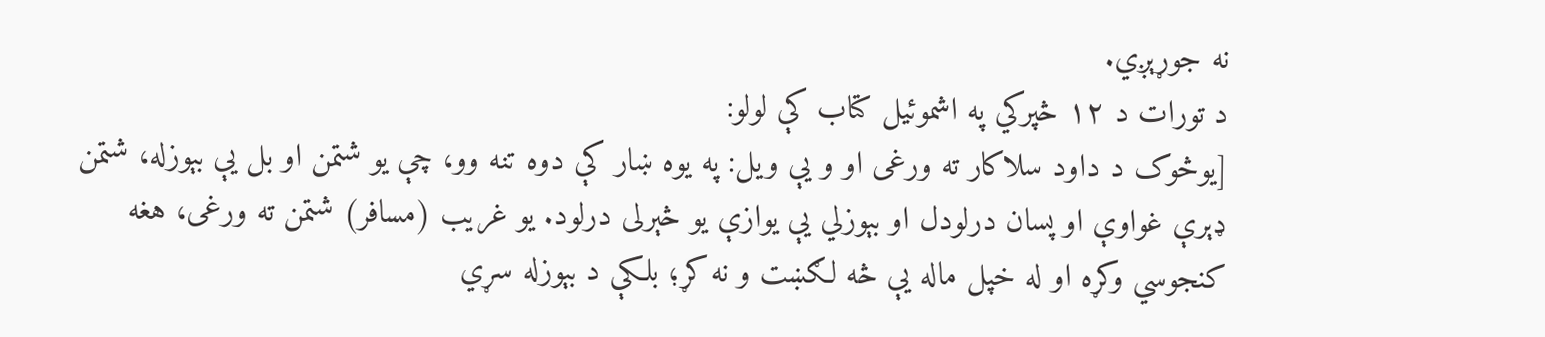نه جوړېږي.
د تورات د ۱۲ څپرکي په اشموئیل کتاب کې لولو:
[یوڅوک د داود سلاکار ته ورغی او و یې ویل: په یوه ښار کې دوه تنه وو، چې یو شتمن او بل یې بېوزله، شتمن ډېرې غواوې او پسان درلودل او بېوزلي یې یوازې یو څېرلی درلود. یو غریب (مسافر) شتمن ته ورغی، هغه کنجوسي وکړه او له خپل ماله یې څه لګښت و نه کړ؛ بلکې د بېوزله سړي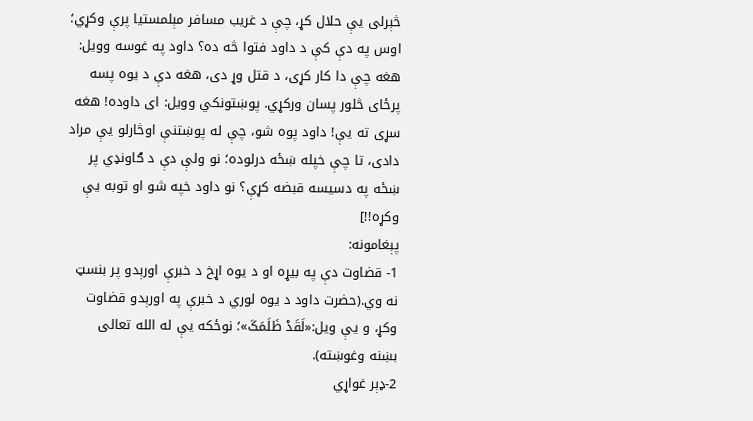څېرلی یې حلال کړ، چې د غریب مسافر مېلمستیا پرې وکړي؛ اوس په دې کې د داود فتوا څه ده؟ داود په غوسه وویل: هغه چې دا کار کړی، د قتل وړ دی، هغه دې د یوه پسه پرځای څلور پسان ورکړي. پوښتونکي وویل: ای داوده! هغه سړی ته یې! داود پوه شو، چې له پوښتنې اوڅارلو یې مراد دادی، تا چې خپله ښځه درلوده؛ نو ولې دې د ګاونډي پر ښځه په دسیسه قبضه کړې؟ نو داود خپه شو او توبه یې وکړه!!]
پېغامونه:
1- قضاوت دې په بیړه او د یوه اړخ د خبرې اورېدو پر بنسټ نه وي.(حضرت داود د یوه لوري د خبرې په اورېدو قضاوت وکړ، و یې ویل:«لَقَدْ ظَلَمَکَ»؛ نوځکه یې له الله تعالی بښنه وغوښته).
2-ډېر غواړي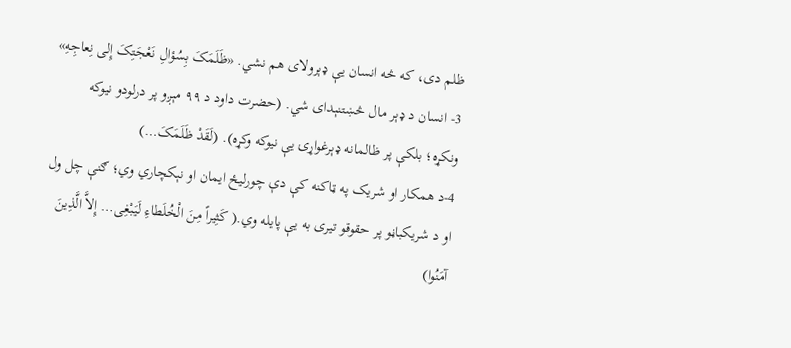ظلم دی، که څه انسان یې ډېرولای هم نشي. «ظَلَمَکَ بِسُؤالِ نَعْجَتِکَ إِلی نِعاجِهِ»
3- انسان د ډېر مال څښتنېدای شي. (حضرت داود د ۹۹ مېږو پر درلودو نیوکه ونکړه؛ بلکې پر ظالمانه ډېرغواړۍ یې نیوکه وکړه). (لَقَدْ ظَلَمَکَ…)
4-د همکار او شریک په ټاکنه کې دې چورليځ ایمان او نېکچاري وي؛ ګنې چل ول او د شریکباڼو پر حقوقو تیری به یې پایله وي.( کَثِیراً مِنَ الْخُلَطاءِ لَیَبْغِی… إِلاَّ الَّذِینَ آمَنُوا)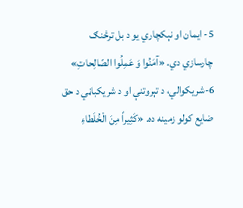5- ایمان او نېکچاري یو د بل ترڅنګ چارسازي دي. «آمَنُوا وَ عَمِلُوا الصّالِحاتِ»
6-شریکوالي، د تېروتنې او د شریکباڼي د حق ضایع کولو زمینه ده. «کَثِیراً مِنَ الْخُلَطاءِ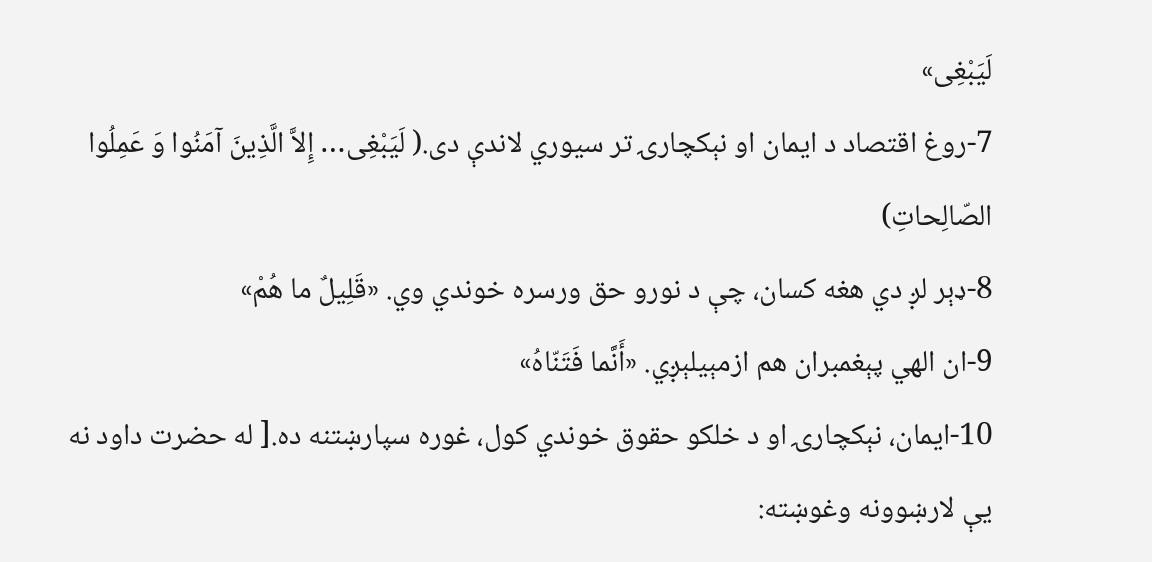لَیَبْغِی»
7-روغ اقتصاد د ایمان او نېکچارۍ تر سیوري لاندې دی.( لَیَبْغِی… إِلاَّ الَّذِینَ آمَنُوا وَ عَمِلُوا الصّالِحاتِ)
8-ډېر لږ دي هغه کسان، چې د نورو حق ورسره خوندي وي. «قَلِیلٌ ما هُمْ»
9-ان الهي پېغمبران هم ازمېیلېږي. «أَنَّما فَتَنّاهُ»
10-ایمان، نېکچارۍ او د خلکو حقوق خوندي کول، غوره سپارښتنه ده.[ له حضرت داود نه یې لارښوونه وغوښته: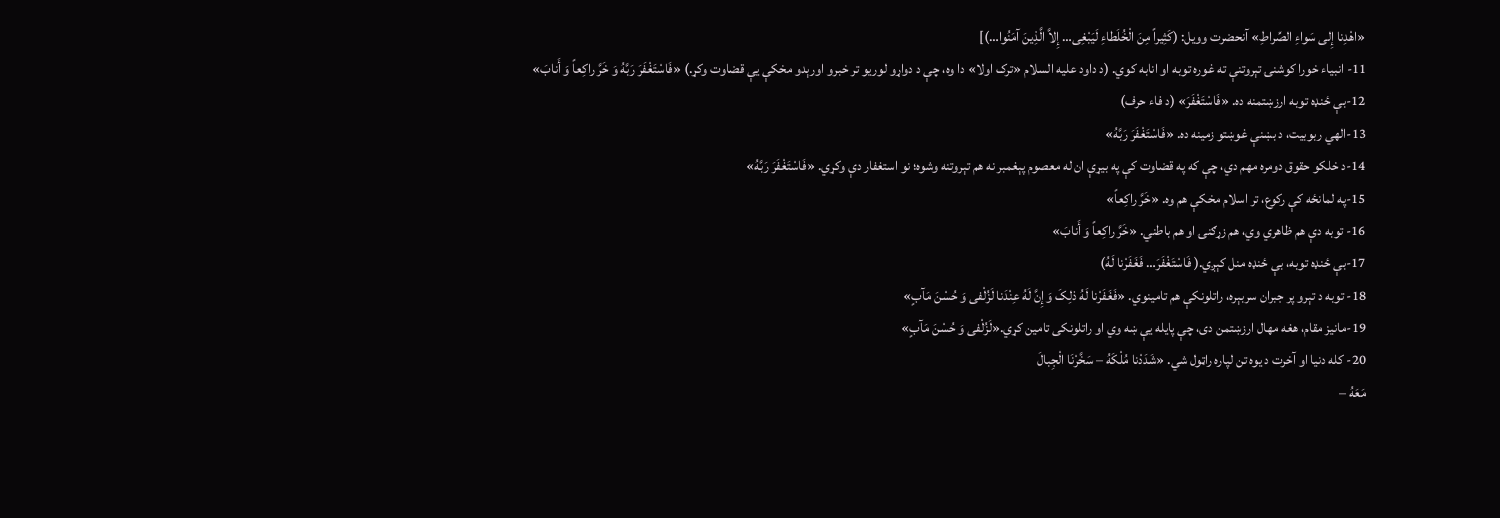«اهْدِنا إِلی سَواءِ الصِّراطِ» آنحضرت وویل: (کَثِیراً مِنَ الْخُلَطاءِ لَیَبْغِی… إِلاَّ الَّذِینَ آمَنُوا…)]
11- انبیاء خورا کوشنۍ تېروتنې ته غوره توبه او انابه کوي. (د داود علیه السلام «ترک اولا» دا وه، چې د دواړو لوریو تر خبرو اورېدو مخکې یې قضاوت وکړ.) «فَاسْتَغْفَرَ رَبَّهُ وَ خَرَّ راکِعاً وَ أَنابَ»
12-بې ځنډه توبه ارزښتمنه ده. «فَاسْتَغْفَرَ» (د فاء حرف)
13-الهي ربوبیت، د بښنې غوښتو زمینه ده. «فَاسْتَغْفَرَ رَبَّهُ»
14-د خلکو حقوق دومره مهم دي، چې که په قضاوت کې په بیړې ان له معصوم پېغمبر نه هم تېروتنه وشوه؛ نو استغفار دې وکړي. «فَاسْتَغْفَرَ رَبَّهُ»
15-په لمانځه کې رکوع، تر اسلام مخکې هم وه. «خَرَّ راکِعاً»
16- توبه دې هم ظاهري وي، هم زړګنۍ او هم باطني. «خَرَّ راکِعاً وَ أَنابَ»
17-بې ځنډه توبه، بې ځنډه منل کېږي.( فَاسْتَغْفَرَ… فَغَفَرْنا لَهُ)
18- توبه د تېرو پر جبران سربېره، راتلونکې هم تامینوي. «فَغَفَرْنا لَهُ ذلِکَ وَ إِنَّ لَهُ عِنْدَنا لَزُلْفی وَ حُسْنَ مَآبٍ»
19-مانیز مقام، هغه مهال ارزښتمن دی، چې پایله یې ښه وي او راتلونکی تامین کړي.«لَزُلْفی وَ حُسْنَ مَآبٍ»
20- کله دنیا او آخرت د یوه تن لپاره راټول شي. «شَدَدْنا مُلْکَهُ – سَخَّرْنَا الْجِبالَ
مَعَهُ –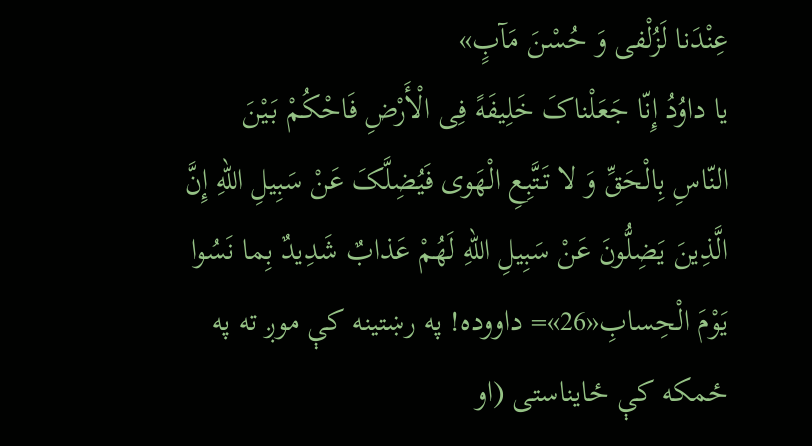عِنْدَنا لَزُلْفی وَ حُسْنَ مَآبٍ»
یا داوُدُ إِنّا جَعَلْناکَ خَلِیفَهً فِی الْأَرْضِ فَاحْکُمْ بَیْنَ النّاسِ بِالْحَقِّ وَ لا تَتَّبِعِ الْهَوی فَیُضِلَّکَ عَنْ سَبِیلِ اللّهِ إِنَّ الَّذِینَ یَضِلُّونَ عَنْ سَبِیلِ اللّهِ لَهُمْ عَذابٌ شَدِیدٌ بِما نَسُوا یَوْمَ الْحِسابِ«26»= داووده! په رښتینه کې موږ ته په ځمكه كې ځايناستى (او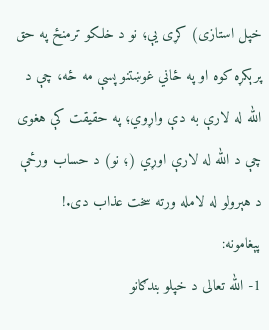خپل استازى) كړى يې؛ نو د خلكو ترمنځ په حق پرېكړه كوه او په ځاني غوښتنو پسې مه ځه، چې د الله له لارې به دې واړوي؛ په حقيقت كې هغوى چې د الله له لارې اوړي (؛ نو) د حساب ورځې د هېرولو له لامله ورته سخت عذاب دى.!
پېغامونه:
1- الله تعالی د خپلو بندګانو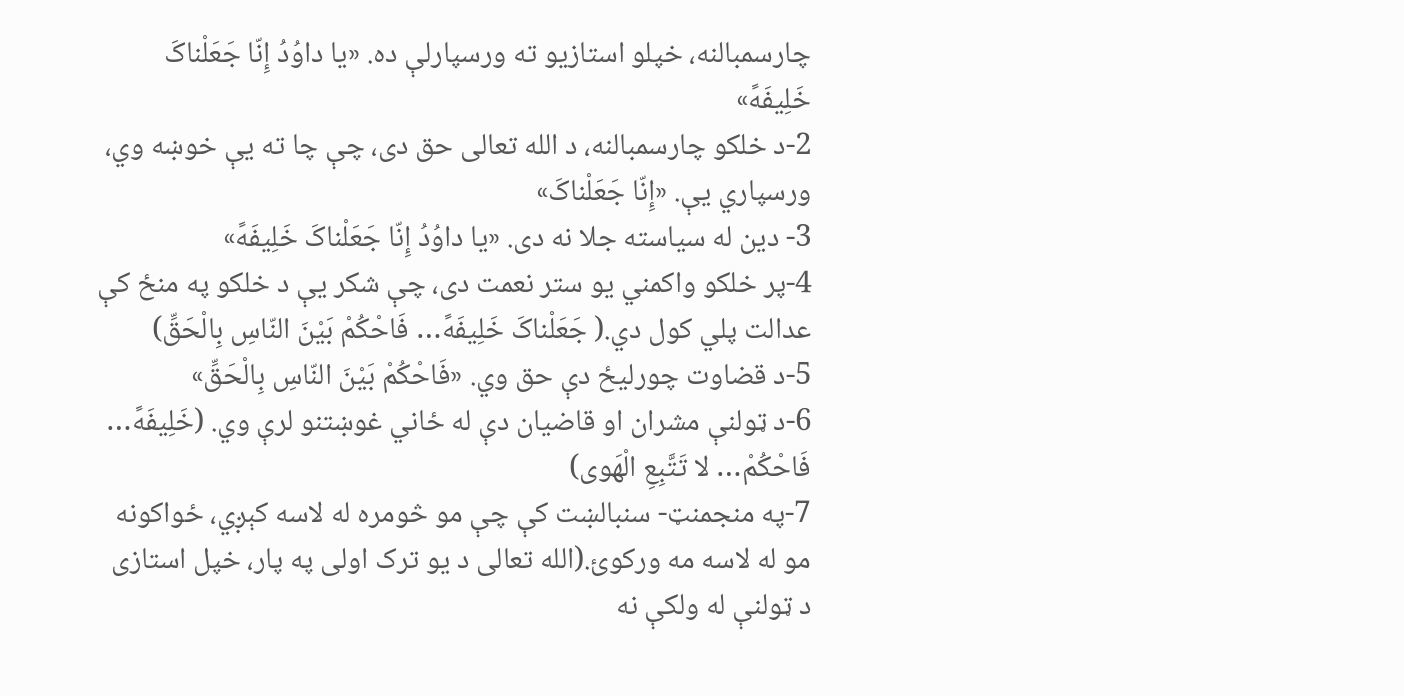چارسمبالنه، خپلو استازیو ته ورسپارلې ده. «یا داوُدُ إِنّا جَعَلْناکَ خَلِیفَهً»
2-د خلکو چارسمبالنه، د الله تعالی حق دی، چې چا ته یې خوښه وي، ورسپاري یې. «إِنّا جَعَلْناکَ»
3- دین له سیاسته جلا نه دی. «یا داوُدُ إِنّا جَعَلْناکَ خَلِیفَهً»
4-پر خلکو واکمني یو ستر نعمت دی، چې شکر یې د خلکو په منځ کې عدالت پلي کول دي.( جَعَلْناکَ خَلِیفَهً… فَاحْکُمْ بَیْنَ النّاسِ بِالْحَقِّ)
5-د قضاوت چورلیځ دې حق وي. «فَاحْکُمْ بَیْنَ النّاسِ بِالْحَقِّ»
6-د ټولنې مشران او قاضیان دې له ځاني غوښتنو لرې وي. (خَلِیفَهً… فَاحْکُمْ… لا تَتَّبِعِ الْهَوی)
7-په منجمنټ- سنبالښت کې چې مو څومره له لاسه کېږي، ځواکونه مو له لاسه مه ورکوئ.(الله تعالی د یو ترک اولی په پار، خپل استازی د ټولنې له ولکې نه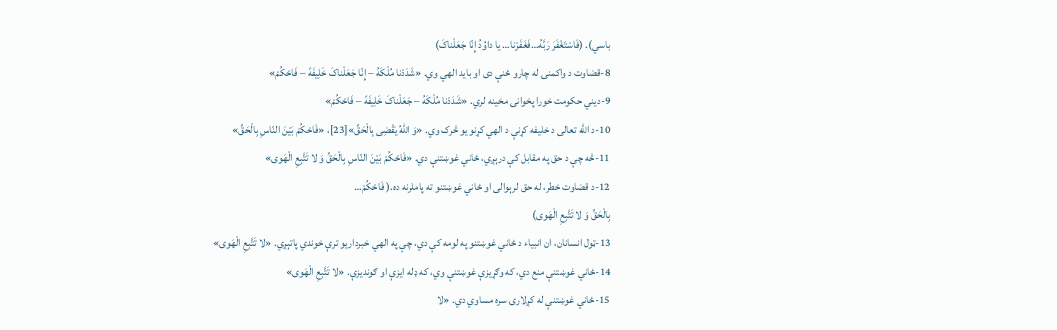باسي). (فَاسْتَغْفَرَ رَبَّهُ…فَغَفَرْنا… یا داوُدُ إِنّا جَعَلْناکَ)
8-قضاوت د واکمنۍ له چارو ځنې دی او باید الهي وي. «شَدَدْنا مُلْکَهُ – إِنّا جَعَلْناکَ خَلِیفَهً – فَاحْکُمْ»
9-دیني حکومت خورا پخوانۍ مخینه لري. «شَدَدْنا مُلْکَهُ – جَعَلْناکَ خَلِیفَهً – فَاحْکُمْ»
10-د الله تعالی د خلیفه کړنې د الهي کړنو یو څرک وي. «وَ اللّهُ یَقْضِی بِالْحَقِّ»[23]، «فَاحْکُمْ بَیْنَ النّاسِ بِالْحَقِّ»
11-څه چې د حق په مقابل کې درېږي، ځاني غوښتنې دي. «فَاحْکُمْ بَیْنَ النّاسِ بِالْحَقِّ وَ لا تَتَّبِعِ الْهَوی»
12-د قضاوت خطر، له حق لرېوالی او ځاني غوښتنو ته پاملرنه ده.( فَاحْکُمْ…
بِالْحَقِّ وَ لا تَتَّبِعِ الْهَوی)
13-ټول انسانان، ان انبیاء د ځاني غوښتنو په لومه کې دي، چې په الهي خبرداریو ترې خوندي پاتېږي. «لا تَتَّبِعِ الْهَوی»
14-ځاني غوښتنې منع دي، که وګړیزې غوښتنې وي، که ډله ایزې او ګوندیزې. «لا تَتَّبِعِ الْهَوی»
15-ځاني غوښتنې له کږلارۍ سره مساوي دي. «لا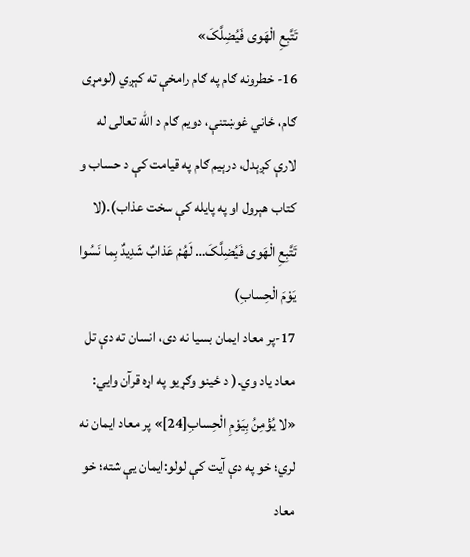تَتَّبِعِ الْهَوی فَیُضِلَّکَ»
16- خطرونه ګام په ګام رامخې ته کېږي (لومړی ګام، ځاني غوښتنې، دویم ګام د الله تعالی له لارې کږېدل، درېیم ګام په قیامت کې د حساب و کتاب هېرول او په پایله کې سخت عذاب).(لا تَتَّبِعِ الْهَوی فَیُضِلَّکَ… لَهُمْ عَذابٌ شَدِیدٌ بِما نَسُوا یَوْمَ الْحِسابِ)
17-پر معاد ایمان بسیا نه دی، انسان ته دې تل معاد یاد وي.( د ځینو وګړیو په اړه قرآن وايي: «لا یُؤْمِنُ بِیَوْمِ الْحِسابِ[24]» پر معاد ایمان نه لري؛ خو په دې آیت کې لولو:ایمان یې شته؛ خو معاد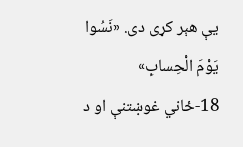یې هېر کړی دی. «نَسُوا یَوْمَ الْحِسابِ»
18-ځاني غوښتنې او د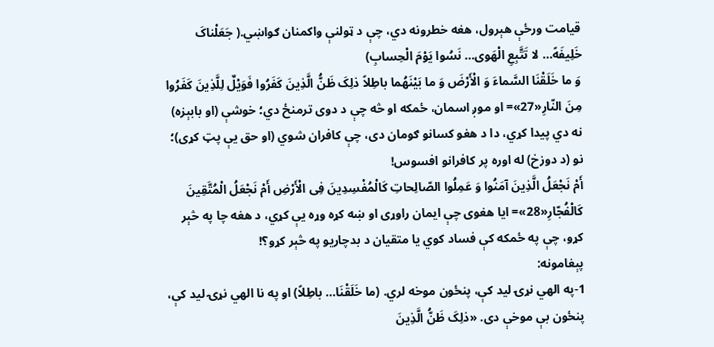قیامت ورځې هېرول، هغه خطرونه دي، چې د ټولنې واکمنان ګواښي.( جَعَلْناکَ خَلِیفَهً… لا تَتَّبِعِ الْهَوی… نَسُوا یَوْمَ الْحِسابِ)
وَ ما خَلَقْنَا السَّماءَ وَ الْأَرْضَ وَ ما بَیْنَهُما باطِلاً ذلِکَ ظَنُّ الَّذِینَ کَفَرُوا فَوَیْلٌ لِلَّذِینَ کَفَرُوا مِنَ النّارِ«27»= او موږ اسمان، ځمكه او څه چې د دوی ترمنځ دي؛ خوشې (او بابېزه) نه دي پيدا كړي، دا د هغو کسانو ګومان دى، چې كافران شوي (او حق يې پټ كړى)؛ نو (د دوزخ) له اوره پر كافرانو افسوس!
أَمْ نَجْعَلُ الَّذِینَ آمَنُوا وَ عَمِلُوا الصّالِحاتِ کَالْمُفْسِدِینَ فِی الْأَرْضِ أَمْ نَجْعَلُ الْمُتَّقِینَ کَالْفُجّارِ«28»= ايا هغوى چې ايمان راوړى او ښه كړه وړه يې كړي، د هغه چا په څېر كړو، چې په ځمكه كې فساد كوي يا متقیان د بدچاريو په څېر كړو؟!
پېغامونه:
1-په الهي نړۍ لید کې، پنځون موخه لري. (ما خَلَقْنَا… باطِلاً) او په نا الهي نړۍ لید کې، پنځون بې موخې دی. «ذلِکَ ظَنُّ الَّذِینَ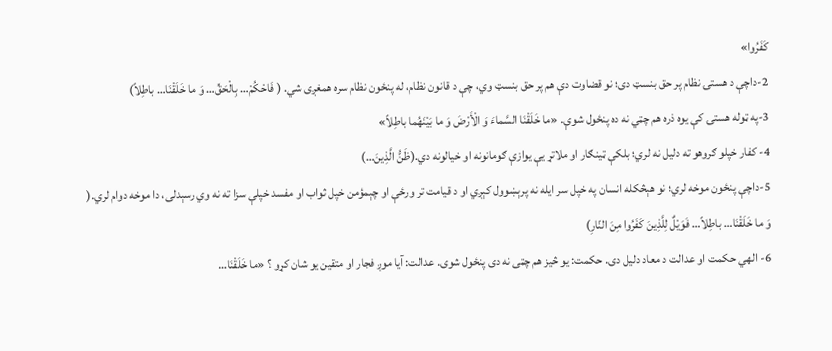کَفَرُوا»
2-داچې د هستۍ نظام پر حق بنسټ دی؛ نو قضاوت دې هم پر حق بنسټ وي، چې د قانون نظام، له پنځون نظام سره همغږی شي. ( فَاحْکُمْ… بِالْحَقِّ… وَ ما خَلَقْنَا… باطِلاً)
3-په ټوله هستۍ کې یوه ذره هم چټي نه ده پنځول شوې. «ما خَلَقْنَا السَّماءَ وَ الْأَرْضَ وَ ما بَیْنَهُما باطِلاً»
4- کفار خپلو ګروهو ته دلیل نه لري؛ بلکې ټینګار او ملاتړ یې یوازې ګومانونه او خیالونه دي.(ظَنُّ الَّذِینَ…)
5-داچې پنځون موخه لري؛ نو هېڅکله انسان په خپل سر ایله نه پرېښوول کېږي او د قیامت تر ورځې او چېمؤمن خپل ثواب او مفسد خپلې سزا ته نه وي رسېدلی، دا موخه دوام لري.( وَ ما خَلَقْنَا… باطِلاً… فَوَیْلٌ لِلَّذِینَ کَفَرُوا مِنَ النّارِ)
6- الهي حکمت او عدالت د معاد دلیل دی. حکمت: یو څیز هم چټی نه دی پنځول شوی. عدالت: آیا موږ فجار او متقین یو شان کړو ؟ «ما خَلَقْنَا…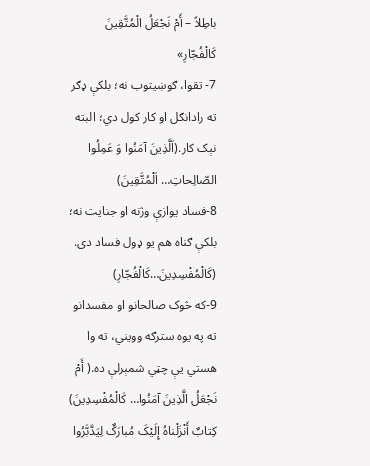باطِلاً – أَمْ نَجْعَلُ الْمُتَّقِینَ کَالْفُجّارِ»
7- تقوا، ګوښيتوب نه؛ بلکې ډګر ته رادانګل او کار کول دي؛ البته نېک کار.(اَلَّذِینَ آمَنُوا وَ عَمِلُوا الصّالِحاتِ… اَلْمُتَّقِینَ)
8-فساد یوازې وژنه او جنایت نه؛ بلکې ګناه هم یو ډول فساد دی. (کَالْمُفْسِدِینَ…کَالْفُجّارِ)
9-که څوک صالحانو او مفسدانو ته په یوه سترګه وویني، ته وا هستي یې چټي شمېرلې ده.( أَمْ نَجْعَلُ الَّذِینَ آمَنُوا… کَالْمُفْسِدِینَ)
کِتابٌ أَنْزَلْناهُ إِلَیْکَ مُبارَکٌ لِیَدَّبَّرُوا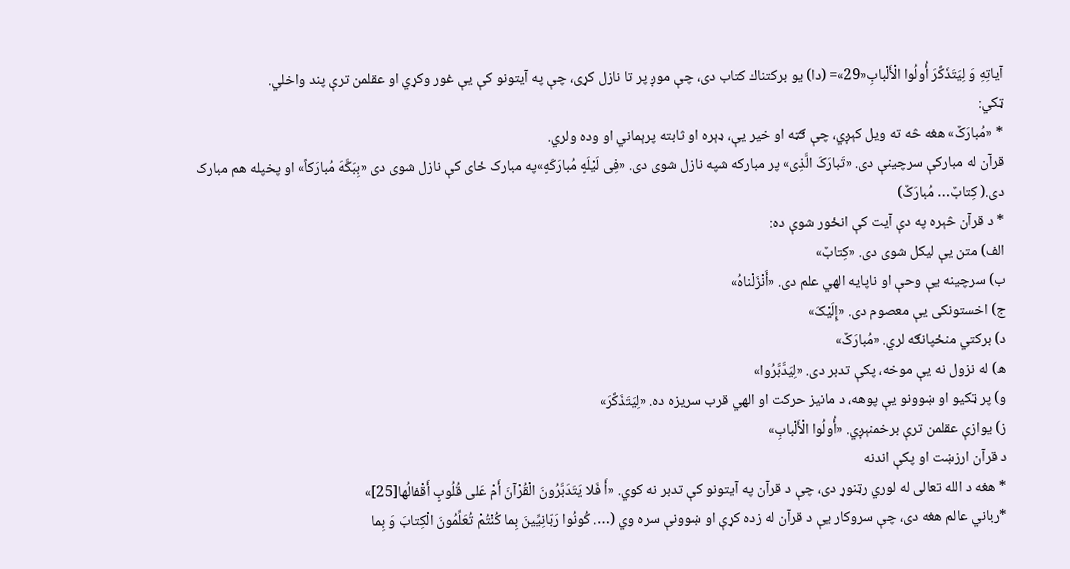آیاتِهِ وَ لِیَتَذَکَّرَ أُولُوا الْأَلْبابِ«29»= (دا) يو بركتناك كتاب دى، چې موږ پر تا نازل كړى، چې په آيتونو كې يې غور وكړي او عقلمن ترې پند واخلي.
ټکي:
* «مُبارَکٌ» هغه څه ته ویل کېږي، چې ګټه او خیر یې، ډېره او ثابته پرېماني او وده ولري.
قرآن له مبارکې سرچینې دی. «تَبارَکَ الَّذِی» پر مبارکه شپه نازل شوی دی. «فِی لَیْلَهٍ مُبارَکَهٍ»په مبارک ځای کې نازل شوی دی «بِبَکَّهَ مُبارَکاً» او پخپله هم مبارک دی.( کِتابٌ… مُبارَکٌ)
* د قرآن څېره په دې آیت کې انځور شوې ده:
الف) متن یې لیکل شوی دی. «کِتابٌ»
ب) سرچینه یې وحې او ناپایه الهي علم دی. «أَنْزَلْناهُ»
ج) اخستونکی یې معصوم دی. «إِلَیْکَ»
د) برکتي منځپانګه لري. «مُبارَکٌ»
ه) له نزول نه یې موخه، پکې تدبر دی. «لِیَدَّبَّرُوا»
و) پر ټکیو او ښوونو یې پوهه، د مانیز حرکت او الهي قرب سریزه ده. «لِیَتَذَکَّرَ»
ز) یوازې عقلمن ترې برخمنېږي. «أُولُوا الْأَلْبابِ»
د قرآن ارزښت او پکې اندنه
* هغه د الله تعالی له لوري رټنوړ دی، چې د قرآن په آیتونو کې تدبر نه کوي. «أَ فَلا یَتَدَبَّرُونَ الْقُرْآنَ أَمْ عَلی قُلُوبٍ أَقْفالُها[25]»
*رباني عالم هغه دی، چې سروکار یې د قرآن له زده کړې او ښوونې سره وي (…. کُونُوا رَبّانِیِّینَ بِما کُنْتُمْ تُعَلِّمُونَ الْکِتابَ وَ بِما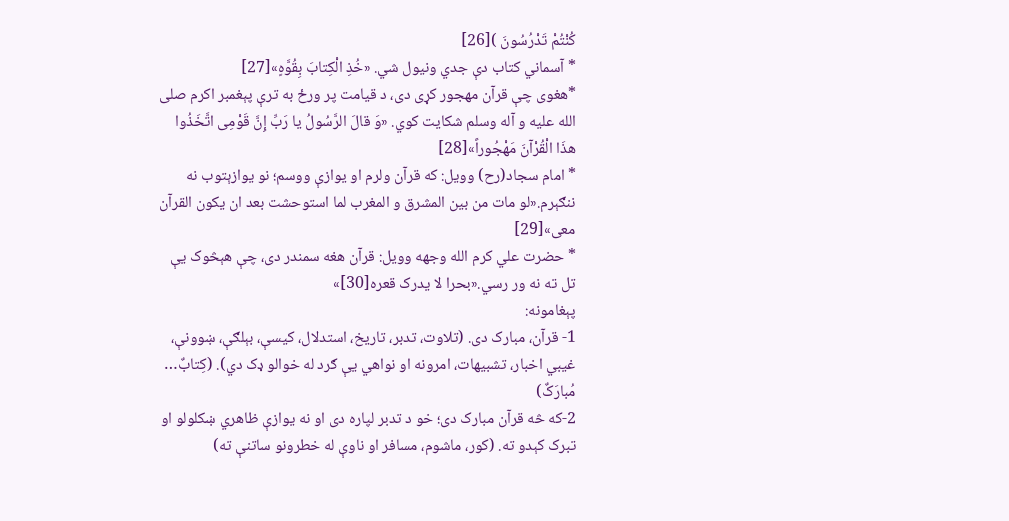کُنْتُمْ تَدْرُسُونَ )[26]
* آسماني کتاب دې جدي ونیول شي. «خُذِ الْکِتابَ بِقُوَّهٍ»[27]
*هغوی چې قرآن مهجور کړی دی، د قیامت پر ورځ به ترې پېغمبر اکرم صلی الله علیه و آله وسلم شکایت کوي. «وَ قالَ الرَّسُولُ یا رَبِّ إِنَّ قَوْمِی اتَّخَذُوا هذَا الْقُرْآنَ مَهْجُوراً»[28]
* امام سجاد(رح) وویل: که قرآن ولرم او یوازې ووسم؛ نو یوازېتوب نه ننګېرم.«لو مات من بین المشرق و المغرب لما استوحشت بعد ان یکون القرآن معی»[29]
* حضرت علي کرم الله وجهه وویل: قرآن هغه سمندر دی، چې هېڅوک یې تل ته نه ور رسي.«بحرا لا یدرک قعره[30]»
پېغامونه:
1- قرآن، مبارک دی. (تلاوت، تدبر، تاریخ، استدلال، کیسې، بېلګې، ښوونې، غیبي اخبار، تشبیهات، امرونه او نواهي یې ګرد له خوالو ډک دي). (کِتابٌ… مُبارَکٌ)
2-که څه قرآن مبارک دی؛ خو د تدبر لپاره دی او نه یوازې ظاهري ښکلولو او تبرک کېدو ته. (کور، ماشوم، مسافر او ناوې له خطرونو ساتنې ته)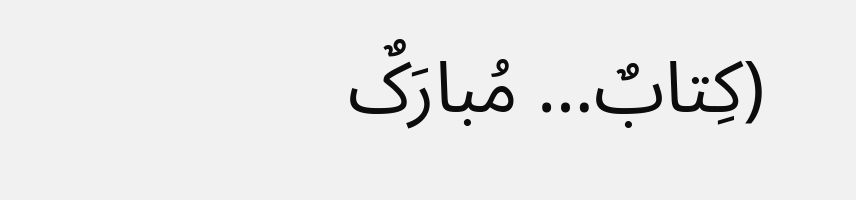(کِتابٌ… مُبارَکٌ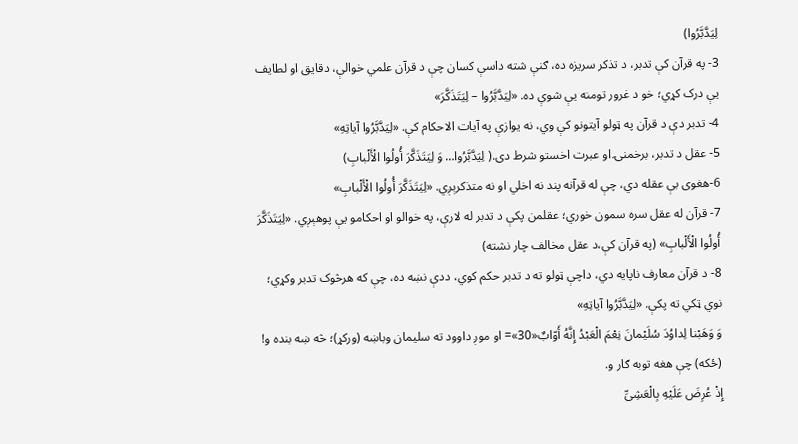لِیَدَّبَّرُوا)
3- په قرآن کې تدبر، د تذکر سریزه ده، ګنې شته داسې کسان چې د قرآن علمي خوالې، دقایق او لطایف یې درک کړي؛ خو د غرور تومنه یې شوې ده. «لِیَدَّبَّرُوا – لِیَتَذَکَّرَ»
4- تدبر دې د قرآن په ټولو آیتونو کې وي، نه یوازې په آیات الاحکام کې. «لِیَدَّبَّرُوا آیاتِهِ»
5- عقل د تدبر، برخمنۍ او عبرت اخستو شرط دی.( لِیَدَّبَّرُوا… وَ لِیَتَذَکَّرَ أُولُوا الْأَلْبابِ)
6-هغوی بې عقله دي، چې له قرآنه پند نه اخلي او نه متذکرېږي. «لِیَتَذَکَّرَ أُولُوا الْأَلْبابِ»
7- قرآن له عقل سره سمون خوري؛ عقلمن پکې د تدبر له لارې، په خوالو او احکامو یې پوهېږي. «لِیَتَذَکَّرَ أُولُوا الْأَلْبابِ» (په قرآن کې،د عقل مخالف چار نشته)
8- د قرآن معارف ناپایه دي، داچې ټولو ته د تدبر حکم کوي، ددې نښه ده، چې که هرڅوک تدبر وکړي؛ نوي ټکي ته پکې. «لِیَدَّبَّرُوا آیاتِهِ»
وَ وَهَبْنا لِداوُدَ سُلَیْمانَ نِعْمَ الْعَبْدُ إِنَّهُ أَوّابٌ«30»= او موږ داوود ته سليمان وباښه (ورکړ)؛ څه ښه بنده و! (ځكه) چې هغه توبه ګار و.
إِذْ عُرِضَ عَلَیْهِ بِالْعَشِیِّ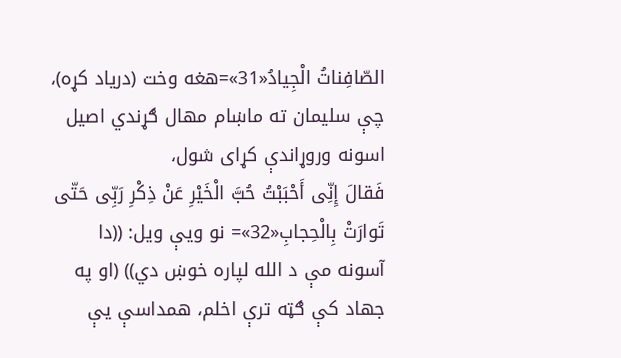الصّافِناتُ الْجِیادُ«31»=هغه وخت (درياد كړه)، چې سلیمان ته ماښام مهال ګړندي اصيل اسونه وروړاندې کړای شول،
فَقالَ إِنِّی أَحْبَبْتُ حُبَّ الْخَیْرِ عَنْ ذِکْرِ رَبِّی حَتّی تَوارَتْ بِالْحِجابِ«32»= نو ويې ويل: ((دا آسونه مې د الله لپاره خوښ دي)) (او په جهاد كې ګټه ترې اخلم، همداسې یې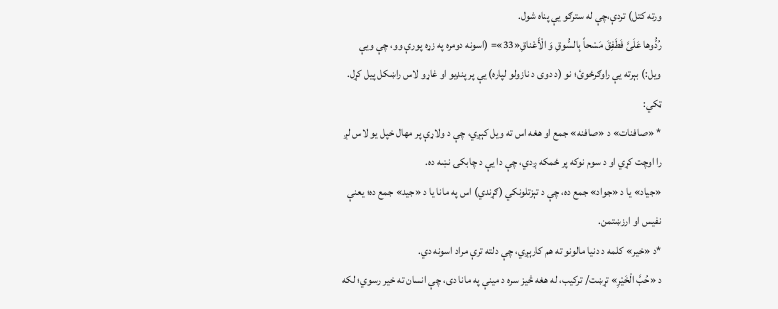ورته كتل) تردې،چې له سترګو يې پناه شول.
رُدُّوها عَلَیَّ فَطَفِقَ مَسْحاً بِالسُّوقِ وَ الْأَعْناقِ«33»= (اسونه دومره په زړه پورې وو، چې ويې ويل:) بېرته يې راوګرځوئ؛ نو (د دوى د نازولو لپاره) یې پر پنډيو او غاړو لاس راښكل پيل كړل.
ټکي:
* «صافنات» د «صافنه» جمع او هغه اس ته ویل کېږي، چې د ولاړې پر مهال خپل یو لاس لږ را اوچت کړي او د سوم نوکه پر ځمکه ږدي، چې دا یې د چابکۍ نښه ده.
«جیاد» یا د «جواد» جمع ده، چې د تېزتلونکي (ګړندي) اس په مانا یا د «جید» جمع ده؛ یعنې نفیس او ارزښتمن.
*د «خیر» کلمه د دنیا مالونو ته هم کارېږي، چې دلته ترې مراد اسونه دي.
د «حُبَّ الْخَیْرِ» تړښت/ ترکیب، له هغه څیز سره د مینې په مانا دی، چې انسان ته خیر رسوي؛ لکه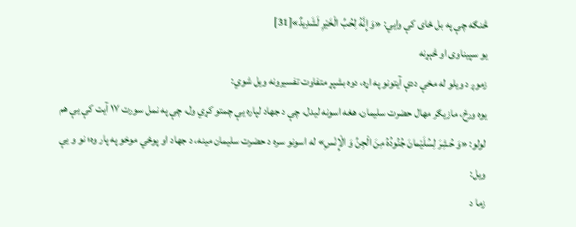څنګه چې په بل ځای کې وايي: «وَ إِنَّهُ لِحُبِّ الْخَیْرِ لَشَدِیدٌ»[31]
یو سپیناوی او څېړنه
زموږ د ویلو له مخې ددې آیتونو په اړه، دوه بشپړ متفاوت تفسیرونه ویل شوي:
یوه ورځ، مازیګر مهال حضرت سلیمان، هغه اسونه لیدل، چې د جهاد لپاره یې چمتو کړي ول، چې په نمل سورت ۱۷ آیت کې یې هم لولو: «وَ حُشِرَ لِسُلَیْمانَ جُنُودُهُ مِنَ الْجِنِّ وَ الْإِنْسِ» له اسونو سره د حضرت سلیمان مینه، د جهاد او پوځي موخو په پار وه؛ نو و یې ویل:
زما د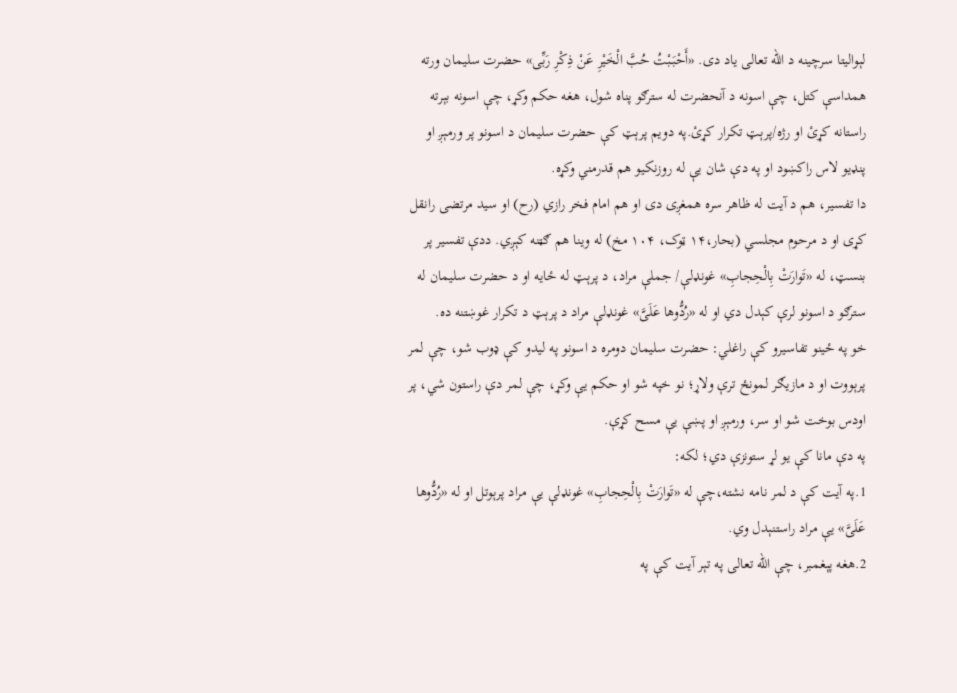لېوالیتا سرچینه د الله تعالی یاد دی. «أَحْبَبْتُ حُبَّ الْخَیْرِ عَنْ ذِکْرِ رَبِّی» حضرت سلیمان ورته همداسې کتل، چې اسونه د آنحضرت له سترګو پناه شول، هغه حکم وکړ، چې اسونه بېرته راستانه کړئ او رژه/پرېټ تکرار کړئ.په دویم پرېټ کې حضرت سلیمان د اسونو پر ورمېږ او پنډیو لاس راکښود او په دې شان یې له روزنکیو هم قدرمني وکړه.
دا تفسیر، هم د آیت له ظاهر سره همغږی دی او هم امام فخر رازي (رح) او سید مرتضی رانقل کړی او د مرحوم مجلسي (بحار،۱۴ ټوک، ۱۰۴ مخ) له وینا هم ګټنه کېږي. ددې تفسیر پر بنسټ، له «تَوارَتْ بِالْحِجابِ» غونډلې/ جملې مراد، د پرېټ له ځايه او د حضرت سلیمان له سترګو د اسونو لرې کېدل دي او له «رُدُّوها عَلَیَّ» غونډلې مراد د پرېټ د تکرار غوښتنه ده.
خو په ځینو تفاسیرو کې راغلي: حضرت سلیمان دومره د اسونو په لیدو کې ډوب شو، چې لمر پرېووت او د مازیګر لمونځ ترې ولاړ؛ نو خپه شو او حکم یې وکړ، چې لمر دې راستون شي، پر اودس بوخت شو او سر، ورمېږ او پښې یې مسح کړې.
په دې مانا کې یو لړ ستونزې دي؛ لکه:
1.په آیت کې د لمر نامه نشته،چې له «تَوارَتْ بِالْحِجابِ» غونډلې یې مراد پرېوتل او له «رُدُّوها عَلَیَّ» یې مراد راستنېدل وي.
2.هغه پېغمبر، چې الله تعالی په تېر آیت کې په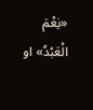«نِعْمَ الْعَبْدُ» او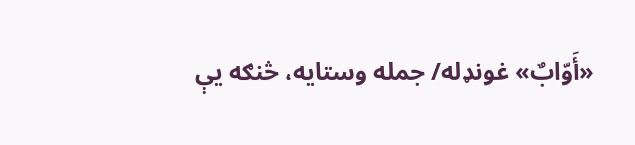«أَوّابٌ» غونډله/ جمله وستایه، څنګه یې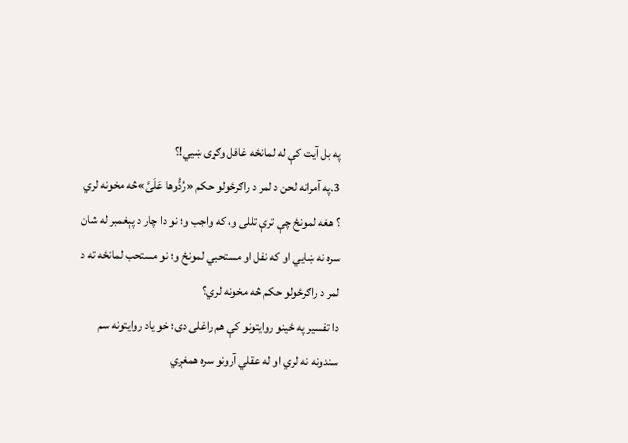په بل آیت کې له لمانځه غافل وګړی ښيي!؟
3.په آمرانه لحن د لمر د راګرځولو حکم «رُدُّوها عَلَیَّ»څه مخونه لري ؟ هغه لمونځ چې ترې تللی و، که واجب و؛ نو دا چار د پېغمبر له شان سره نه ښايي او که نفل او مستحبي لمونځ و؛ نو مستحب لمانځه ته د لمر د راګرځولو حکم څه مخونه لري؟
دا تفسیر په ځینو روایتونو کې هم راغلی دی؛ خو یاد روایتونه سم سندونه نه لري او له عقلي آرونو سره همغږي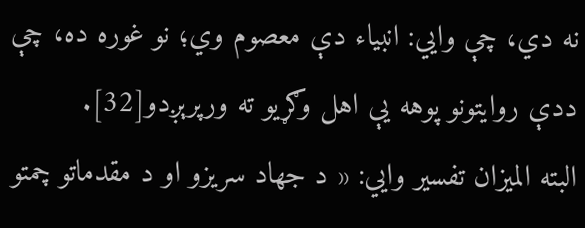نه دي، چې وايي: انبیاء دې معصوم وي؛ نو غوره ده، چې ددې روایتونو پوهه یې اهل وګړیو ته ورپرېږدو[32].
البته المیزان تفسیر وايي: « د جهاد سریزو او د مقدماتو چمتو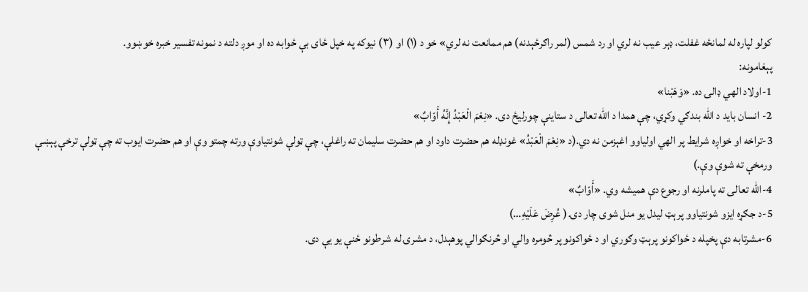کولو لپاره له لمانځه غفلت، ډېر عیب نه لري او رد شمس (لمر راګرځېدنه) هم ممانعت نه لري» خو د (۱) او (۳) نیوکه په خپل ځای بې ځوابه ده او موږ دلته د نمونه تفسیر خبره خوښوو.
پېغامونه:
1-اولاد الهي ډالۍ ده. «وَهَبْنا»
2- انسان باید د الله بندګي وکړي، چې همدا د الله تعالی د ستاینې چورلیځ دی. «نِعْمَ الْعَبْدُ إِنَّهُ أَوّابٌ»
3-تراخه او خواږه شرایط پر الهي اولیاوو اغېزمن نه دي.(د «نِعْمَ الْعَبْدُ» غونډله هم حضرت داود او هم حضرت سلیمان ته راغلې، چې ټولې شونتیاوې ورته چمتو وې او هم حضرت ایوب ته چې ټولې ترخې پېښې ورمخې ته شوې وې.)
4-الله تعالی ته پاملرنه او رجوع دې همیشه وي. «أَوّابٌ»
5-د جګړه ایزو شونتیاوو پرېټ لیدل یو منل شوی چار دی.( عُرِضَ عَلَیْهِ…)
6-مشرتابه دې پخپله د ځواکونو پرېټ وګوري او د ځواکونو پر څومره والي او څرنګوالي پوهېدل، د مشرۍ له شرطونو ځنې یو یې دی.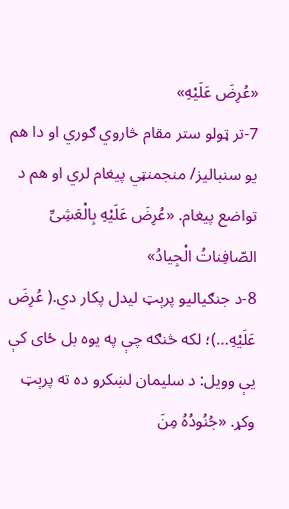«عُرِضَ عَلَیْهِ»
7-تر ټولو ستر مقام څاروي ګوري او دا هم یو سنبالیز/ منجمنټي پیغام لري او هم د تواضع پیغام. «عُرِضَ عَلَیْهِ بِالْعَشِیِّ الصّافِناتُ الْجِیادُ»
8-د جنګیالیو پرېټ لیدل پکار دي.( عُرِضَ عَلَیْهِ…)؛ لکه څنګه چې په یوه بل ځای کې یې وویل: د سلیمان لښکرو ده ته پرېټ وکړ. «جُنُودُهُ مِنَ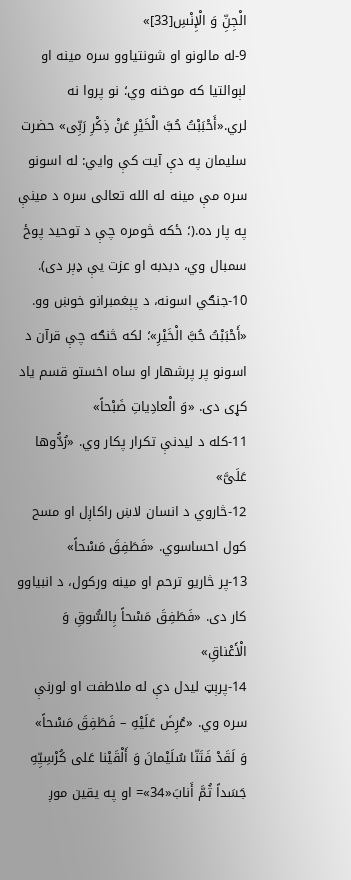الْجِنِّ وَ الْإِنْسِ[33]»
9-له مالونو او شونتیاوو سره مینه او لېوالتیا که موخنه وي؛ نو پروا نه لري.«أَحْبَبْتُ حُبَّ الْخَیْرِ عَنْ ذِکْرِ رَبِّی» حضرت سلیمان په دې آیت کې وايي: له اسونو سره مې مینه له الله تعالی سره د مینې په پار ده.(؛ ځکه څومره چې د توحید پوځ سمبال وي، دبدبه او عزت یې ډېر دی).
10-جنګي اسونه، د پېغمبرانو خوښ وو. «أَحْبَبْتُ حُبَّ الْخَیْرِ»؛ لکه څنګه چې قرآن د اسونو پر پرشهار او ساه اخستو قسم یاد کړی دی. «وَ الْعادِیاتِ ضَبْحاً»
11-کله د لیدنې تکرار پکار وي. «رُدُّوها عَلَیَّ»
12-څاروي د انسان لاښ راکاږل او مسح کول احساسوي. «فَطَفِقَ مَسْحاً»
13-پر څاریو ترحم او مینه ورکول، د انبیاوو کار دی. «فَطَفِقَ مَسْحاً بِالسُّوقِ وَ الْأَعْناقِ»
14-پرېټ لیدل دې له ملاطفت او لورنې سره وي. «عُرِضَ عَلَیْهِ – فَطَفِقَ مَسْحاً»
وَ لَقَدْ فَتَنّا سُلَیْمانَ وَ أَلْقَیْنا عَلی کُرْسِیِّهِ جَسَداً ثُمَّ أَنابَ«34»= او په يقين موږ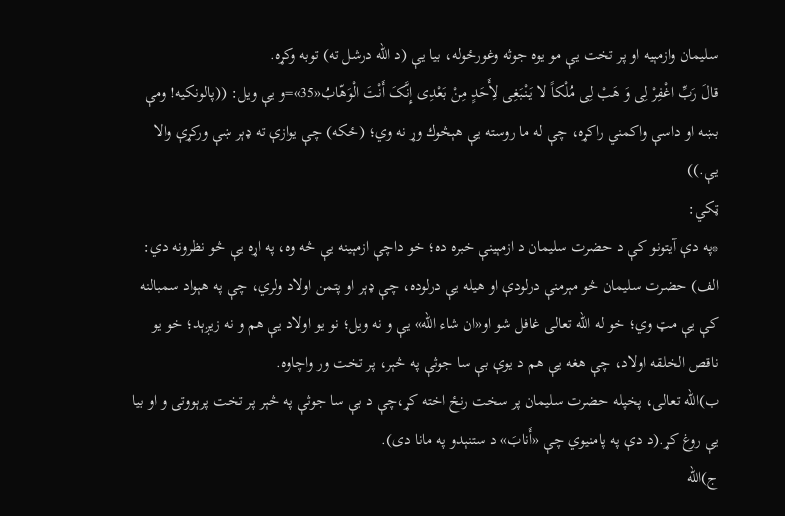سلیمان وازمېيه او پر تخت يې مو يوه جوثه وغورځوله، بیا يې (د الله درشل ته) توبه وكړه.
قالَ رَبِّ اغْفِرْ لِی وَ هَبْ لِی مُلْکاً لا یَنْبَغِی لِأَحَدٍ مِنْ بَعْدِی إِنَّکَ أَنْتَ الْوَهّابُ«35»=و يې ويل: ((پالونكيه! ومې بښه او داسې واكمني راكړه، چې له ما روسته یې هېڅوك وړ نه وي؛ (ځكه) چې يوازې ته ډېر ښې ورکړې والا يې.))
ټکي:
*په دې آیتونو کې د حضرت سلیمان د ازمېینې خبره ده؛ خو داچې ازمېینه یې څه وه، په اړه یې څو نظرونه دي:
الف) حضرت سلیمان څو مېرمنې درلودې او هیله یې درلوده، چې ډېر او پتمن اولاد ولري، چې په هېواد سمبالنه کې یې مټ وي؛ خو له الله تعالی غافل شو او«ان شاء الله» یې و نه ویل؛ نو یو اولاد یې هم و نه زیږېد؛ خو یو ناقص الخلقه اولاد، چې هغه یې هم د یوې بې سا جوثې په څېر، پر تخت ور واچاوه.
ب)الله تعالی، پخپله حضرت سلیمان پر سخت رنځ اخته کړ،چې د بې سا جوثې په څېر پر تخت پرېووتی و او بیا یې روغ کړ.(د دې په پامنیوي چې «أَنابَ» د ستنېدو په مانا دی).
ج)الله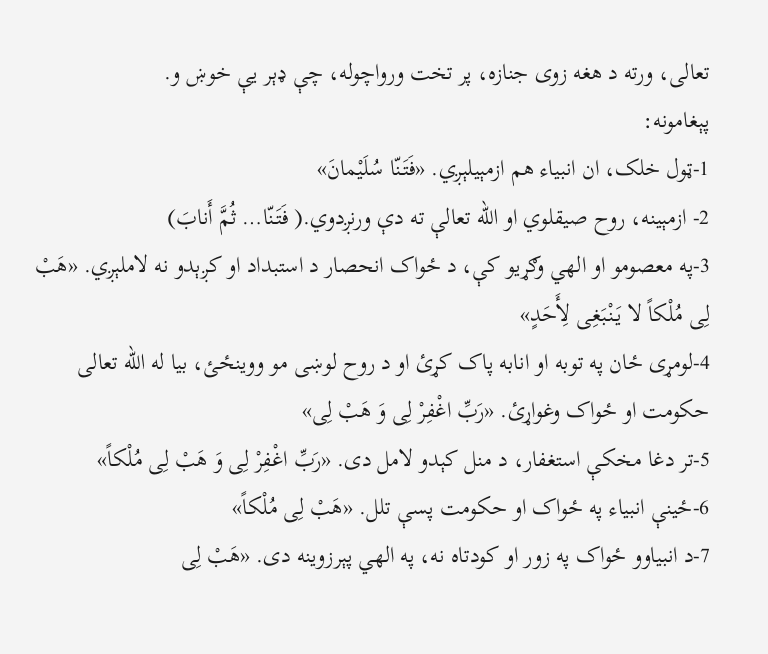تعالی، ورته د هغه زوی جنازه، پر تخت ورواچوله، چې ډېر یې خوښ و.
پېغامونه:
1-ټول خلک، ان انبیاء هم ازمېیلېږي. «فَتَنّا سُلَیْمانَ»
2- ازمېینه، روح صیقلوي او الله تعالې ته دې ورنږدوي.( فَتَنّا… ثُمَّ أَنابَ)
3-په معصومو او الهي وګړیو کې، د ځواک انحصار د استبداد او کږېدو نه لاملېږي. «هَبْ لِی مُلْکاً لا یَنْبَغِی لِأَحَدٍ»
4-لومړی ځان په توبه او انابه پاک کړئ او د روح لوښی مو ووینځئ، بیا له الله تعالی حکومت او ځواک وغواړئ. «رَبِّ اغْفِرْ لِی وَ هَبْ لِی»
5-تر دغا مخکې استغفار، د منل کېدو لامل دی. «رَبِّ اغْفِرْ لِی وَ هَبْ لِی مُلْکاً»
6-ځینې انبیاء په ځواک او حکومت پسې تلل. «هَبْ لِی مُلْکاً»
7-د انبیاوو ځواک په زور او کودتاه نه، په الهي پېرزوینه دی. «هَبْ لِی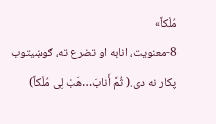مُلْکاً»
8-معنویت، انابه او تضرع ته، ګوښیتوب پکار نه دی.( ثُمَّ أَنابَ…هَبْ لِی مُلْکاً)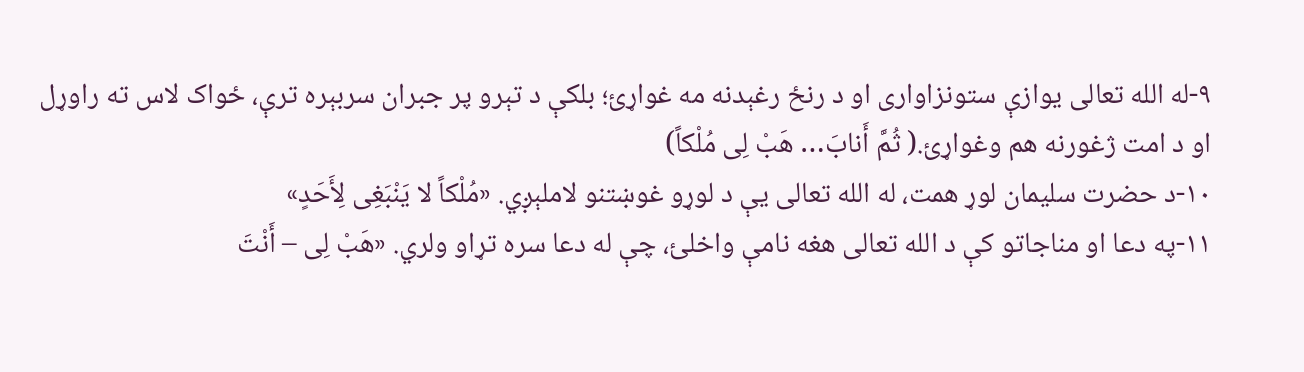۹-له الله تعالی یوازې ستونزاواری او د رنځ رغېدنه مه غواړئ؛ بلکې د تېرو پر جبران سربېره ترې، ځواک لاس ته راوړل او د امت ژغورنه هم وغواړئ.( ثُمَّ أَنابَ… هَبْ لِی مُلْکاً)
۱۰-د حضرت سلیمان لوړ همت، له الله تعالی یې د لوړو غوښتنو لاملېږي. «مُلْکاً لا یَنْبَغِی لِأَحَدٍ»
۱۱-په دعا او مناجاتو کې د الله تعالی هغه نامې واخلئ، چې له دعا سره تړاو ولري. «هَبْ لِی – أَنْتَ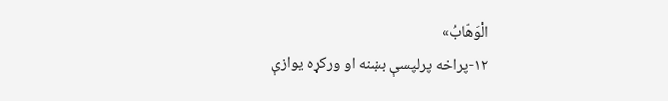الْوَهّابُ»
۱۲-پراخه پرلپسې بښنه او ورکړه یوازې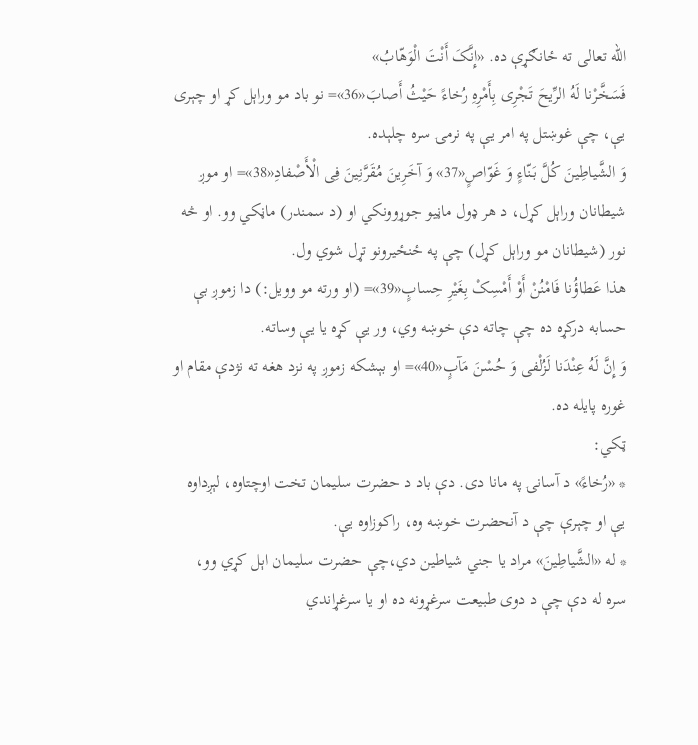الله تعالی ته ځانګړې ده. «إِنَّکَ أَنْتَ الْوَهّابُ»
فَسَخَّرْنا لَهُ الرِّیحَ تَجْرِی بِأَمْرِهِ رُخاءً حَیْثُ أَصابَ«36»= نو باد مو وراېل كړ او چېرى يې، چې غوښتل په امر يې په نرمۍ سره چلېده.
وَ الشَّیاطِینَ کُلَّ بَنّاءٍ وَ غَوّاصٍ«37» وَ آخَرِینَ مُقَرَّنِینَ فِی الْأَصْفادِ«38»= او موږ شيطانان وراېل كړل، د هر ډول ماڼيو جوړوونكي او (د سمندر) ماڼکي وو. او څه نور (شيطانان مو وراېل كړل) چې په ځنځيرونو تړل شوي ول.
هذا عَطاؤُنا فَامْنُنْ أَوْ أَمْسِکْ بِغَیْرِ حِسابٍ«39»= (او ورته مو وويل:) دا زموږ بې حسابه دركړه ده چې چاته دې خوښه وي، ور یې كړه يا يې وساته.
وَ إِنَّ لَهُ عِنْدَنا لَزُلْفی وَ حُسْنَ مَآبٍ«40»= او بېشكه زموږ په نزد هغه ته نژدې مقام او غوره پایله ده.
ټکي:
* «رُخاءً» د آسانۍ په مانا دی. دې باد د حضرت سلیمان تخت اوچتاوه، لېږداوه یې او چېرې چې د آنحضرت خوښه وه، راکوزاوه یې.
* له «الشَّیاطِینَ» مراد یا جني شیاطین دي،چې حضرت سلیمان اېل کړي وو، سره له دې چې د دوی طبیعت سرغړونه ده او یا سرغړاندي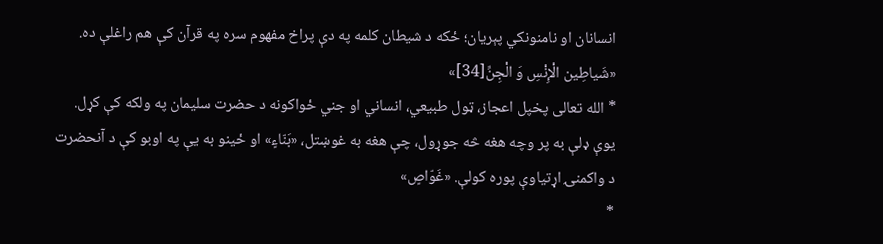انسانان او نامنونکي پېریان؛ ځکه د شیطان کلمه په دې پراخ مفهوم سره په قرآن کې هم راغلې ده. «شَیاطِین الْإِنْسِ وَ الْجِنِّ[34]»
* الله تعالی پخپل اعجاز، ټول طبیعي، انساني او جني ځواکونه د حضرت سلیمان په ولکه کې کړل. یوې ډلې به پر وچه هغه څه جوړول، چې هغه به غوښتل، «بَنّاءٍ» او ځینو به یې په اوبو کې د آنحضرت د واکمنۍ اړتیاوې پوره کولې. «غَوّاصٍ»
*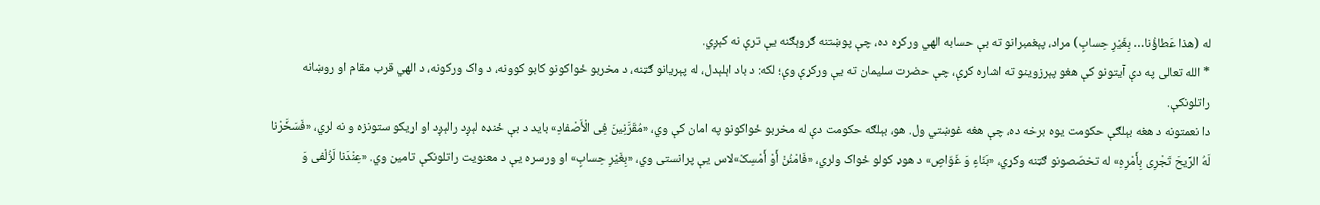له (هذا عَطاؤُنا… بِغَیْرِ حِسابٍ) مراد، پېغمبرانو ته بې حسابه الهي ورکړه ده، چې پوښتنه ګروېګنه یې ترې نه کېږي.
* الله تعالی په دې آیتونو کې هغو پېرزوینو ته اشاره کړې، چې حضرت سلیمان ته یې ورکړې وې؛ لکه: د باد اېلېدل، له پېریانو ګټنه، د مخربو ځواکونو کابو کوونه، د واک ورکونه، د الهي قرب مقام او روښانه راتلونکې.
دا نعمتونه د هغه بېلګې حکومت یوه برخه ده، چې هغه غوښتي ول. هو، بېلګه حکومت دې له مخربو ځواکونو په امان کې وي، «مُقَرَّنِینَ فِی الْأَصْفادِ» باید د بې ځنډه لېږد رالېږد او اړیکو ستونزه و نه لري، «فَسَخَّرْنا لَهُ الرِّیحَ تَجْرِی بِأَمْرِهِ» له تخصّصونو ګټنه وکړي، «بَنّاءٍ وَ غَوّاصٍ» د هوډ کولو ځواک ولري، «فَامْنُنْ أَوْ أَمْسِکْ»لاس یې پرانستی وي، «بِغَیْرِ حِسابٍ» او ورسره یې د معنویت راتلونکې تامین وي. «عِنْدَنا لَزُلْفی وَ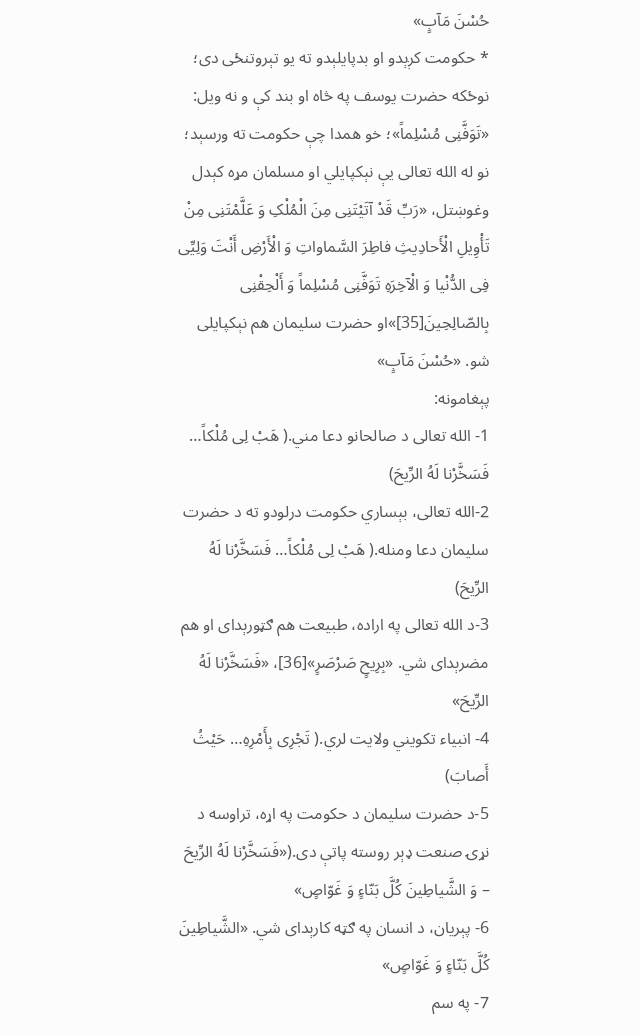حُسْنَ مَآبٍ»
* حکومت کږېدو او بدپایلېدو ته یو تېروتنځی دی؛ نوځکه حضرت یوسف په څاه او بند کې و نه ویل: «تَوَفَّنِی مُسْلِماً»؛ خو همدا چې حکومت ته ورسېد؛ نو له الله تعالی یې نېکپایلي او مسلمان مړه کېدل وغوښتل، «رَبِّ قَدْ آتَیْتَنِی مِنَ الْمُلْکِ وَ عَلَّمْتَنِی مِنْ تَأْوِیلِ الْأَحادِیثِ فاطِرَ السَّماواتِ وَ الْأَرْضِ أَنْتَ وَلِیِّی فِی الدُّنْیا وَ الْآخِرَهِ تَوَفَّنِی مُسْلِماً وَ أَلْحِقْنِی بِالصّالِحِینَ[35]»او حضرت سلیمان هم نېکپایلی شو. «حُسْنَ مَآبٍ»
پېغامونه:
1- الله تعالی د صالحانو دعا مني.( هَبْ لِی مُلْکاً… فَسَخَّرْنا لَهُ الرِّیحَ)
2-الله تعالی، بېساري حکومت درلودو ته د حضرت سلیمان دعا ومنله.( هَبْ لِی مُلْکاً… فَسَخَّرْنا لَهُ الرِّیحَ)
3-د الله تعالی په اراده، طبیعت هم ګټورېدای او هم مضرېدای شي. «بِرِیحٍ صَرْصَرٍ»[36]، «فَسَخَّرْنا لَهُ الرِّیحَ»
4- انبیاء تکویني ولایت لري.( تَجْرِی بِأَمْرِهِ… حَیْثُ أَصابَ)
5-د حضرت سلیمان د حکومت په اړه، تراوسه د نړۍ صنعت ډېر روسته پاتې دی.(«فَسَخَّرْنا لَهُ الرِّیحَ – وَ الشَّیاطِینَ کُلَّ بَنّاءٍ وَ غَوّاصٍ»
6- پېریان، د انسان په ګټه کارېدای شي. «الشَّیاطِینَ کُلَّ بَنّاءٍ وَ غَوّاصٍ»
7- په سم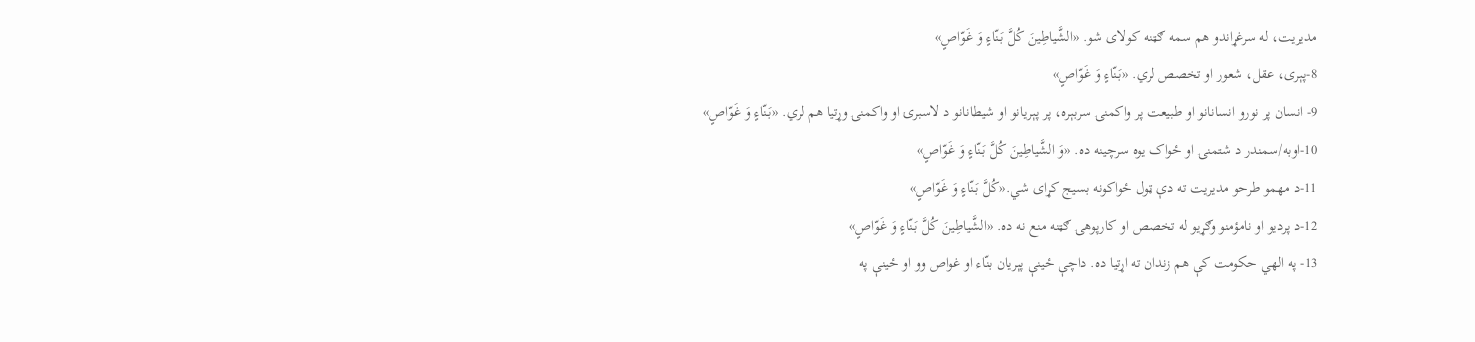مدیریت، له سرغړاندو هم سمه ګټنه کولای شو. «الشَّیاطِینَ کُلَّ بَنّاءٍ وَ غَوّاصٍ»
8-پېری، عقل، شعور او تخصص لري. «بَنّاءٍ وَ غَوّاصٍ»
9- انسان پر نورو انسانانو او طبیعت پر واکمنۍ سربېره، پر پېریانو او شیطانانو د لاسبرۍ او واکمنۍ وړتیا هم لري. «بَنّاءٍ وَ غَوّاصٍ»
10-اوبه/سمندر د شتمنۍ او ځواک یوه سرچینه ده. «وَ الشَّیاطِینَ کُلَّ بَنّاءٍ وَ غَوّاصٍ»
11-د مهمو طرحو مدیریت ته دې ټول ځواکونه بسیج کړای شي.«کُلَّ بَنّاءٍ وَ غَوّاصٍ»
12-د پردیو او نامؤمنو وګړیو له تخصص او کارپوهۍ ګټنه منع نه ده. «الشَّیاطِینَ کُلَّ بَنّاءٍ وَ غَوّاصٍ»
13- په الهي حکومت کې هم زندان ته اړتیا ده. داچې ځینې پېریان بنّاء او غواص وو او ځینې په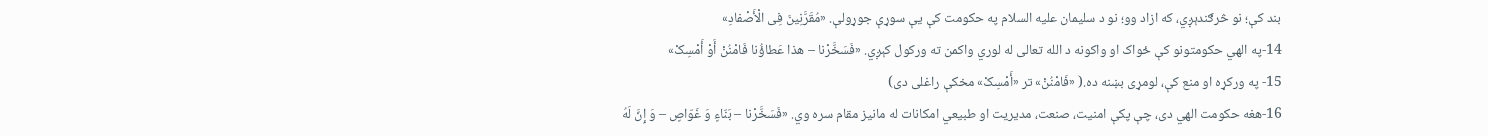بند کې؛ نو څرګندېږي، که ازاد وو؛ نو د سلیمان علیه السلام په حکومت کې یې سوړې جوړولې. «مُقَرَّنِینَ فِی الْأَصْفادِ»
14-په الهي حکومتونو کې ځواک او واکونه د الله تعالی له لوري واکمن ته ورکول کېږي. «فَسَخَّرْنا – هذا عَطاؤُنا فَامْنُنْ أَوْ أَمْسِکْ»
15- په ورکړه او منع کې، لومړی بښنه ده.( «فَامْنُنْ» تر «أَمْسِکْ» مخکې راغلی دی)
16-هغه حکومت الهي دی، چې پکې امنیت، صنعت، مدیریت او طبیعي امکانات له مانیز مقام سره وي. «فَسَخَّرْنا – بَنّاءٍ وَ غَوّاصٍ – وَ إِنَّ لَهُ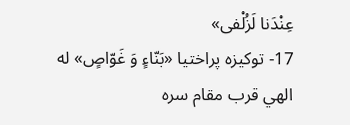عِنْدَنا لَزُلْفی»
17- توکیزه پراختیا «بَنّاءٍ وَ غَوّاصٍ» له الهي قرب مقام سره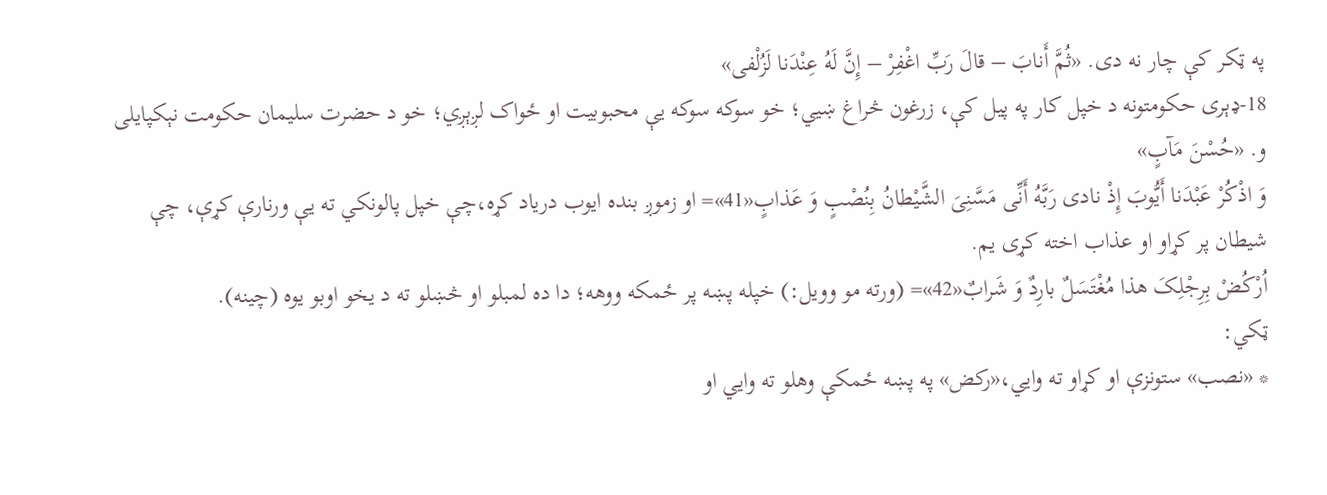په ټکر کې چار نه دی. «ثُمَّ أَنابَ – قالَ رَبِّ اغْفِرْ – إِنَّ لَهُ عِنْدَنا لَزُلْفی»
18-ډېری حکومتونه د خپل کار په پیل کې، زرغون څراغ ښيي؛ خو سوکه سوکه یې محبوبیت او ځواک لږېږي؛ خو د حضرت سلیمان حکومت نېکپایلی و. «حُسْنَ مَآبٍ»
وَ اذْکُرْ عَبْدَنا أَیُّوبَ إِذْ نادی رَبَّهُ أَنِّی مَسَّنِیَ الشَّیْطانُ بِنُصْبٍ وَ عَذابٍ«41»= او زموږ بنده ايوب درياد کړه،چې خپل پالونكي ته یې ورنارې کړې، چې شيطان پر کړاو او عذاب اخته كړى يم.
اُرْکُضْ بِرِجْلِکَ هذا مُغْتَسَلٌ بارِدٌ وَ شَرابٌ«42»= (ورته مو وويل:) خپله پښه پر ځمكه ووهه؛ دا ده لمبلو او څښلو ته د يخو اوبو یوه (چينه).
ټکي:
* «نصب» ستونزې او کړاو ته وايي،«رکض» په پښه ځمکې وهلو ته وايي او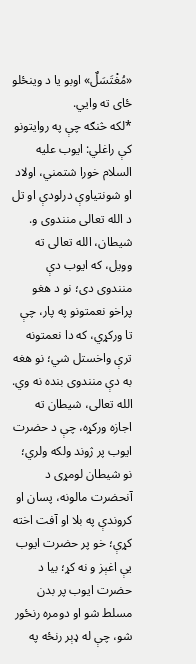«مُغْتَسَلٌ» اوبو یا د وینځلو ځای ته وايي.
*لکه څنګه چې په روایتونو کې راغلي: ایوب علیه السلام خورا شتمني، اولاد او شونتیاوې درلودې او تل د الله تعالی منندوی و. شیطان، الله تعالی ته وویل، که ایوب دې منندوی دی؛ نو د هغو پراخو نعمتونو په پار، چې تا ورکړي، که دا نعمتونه ترې واخستل شي؛ نو هغه به دې منندوی بنده نه وي.
الله تعالی، شیطان ته اجازه ورکړه، چې د حضرت ایوب پر ژوند ولکه ولري؛ نو شیطان لومړی د آنحضرت مالونه، پسان او کروندې په بلا او آفت اخته کړې؛ خو پر حضرت ایوب یې اغېز و نه کړ؛ بیا د حضرت ایوب پر بدن مسلط شو او دومره رنځور شو، چې له ډېر رنځه په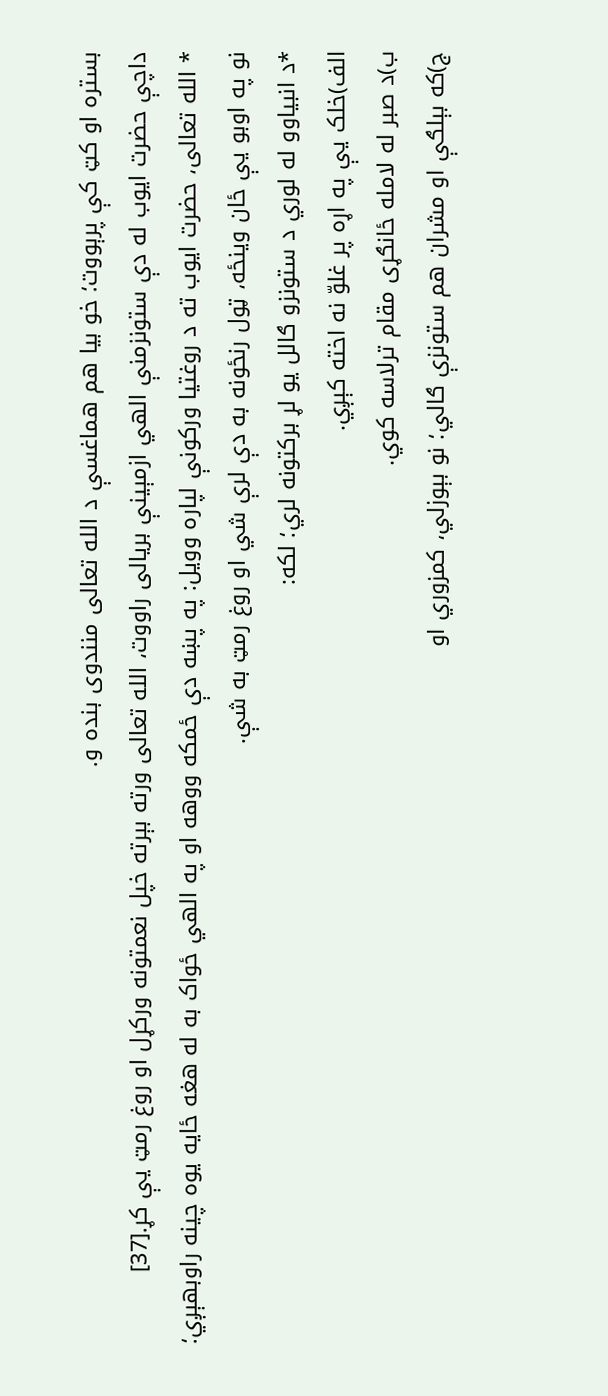بستره او کټ کې پرېووت؛ خو بیا هم هماغسې د الله تعالی منندوی بنده و.
داچې حضرت ایوب له دې ستونزمنې الهي ازمېینې بریالی راووت، الله تعالی ورته بېرته خپل نعمتونه ورکړل او روغ رمټ یې کړ.[37]
* الله تعالی، حضرت ایوب ته د روغتیا ورکونې لپاره وویل: په پښه دې ځمکه ووهه او په الهي ځواک به له هغه ځایه یوه چینه راوبهېږي؛ نو په اوبو یې ځان وینځه، ټول رنځونه به دې لرې شي او روغ رمټ به شې.
*د انبیاوو له لوري د ستونزو ګالل یو لړ برکتونه لري؛ لکه:
الف)خلک یې په اړه پر غلوّ نه اخته کېږي.
ب)د صبر له لامله ځانګړی مقام ترلاسه کوي.
ج)که بېلګې او مشران هم ستونزې ګالي؛ نو بېوزلي، کمزوري او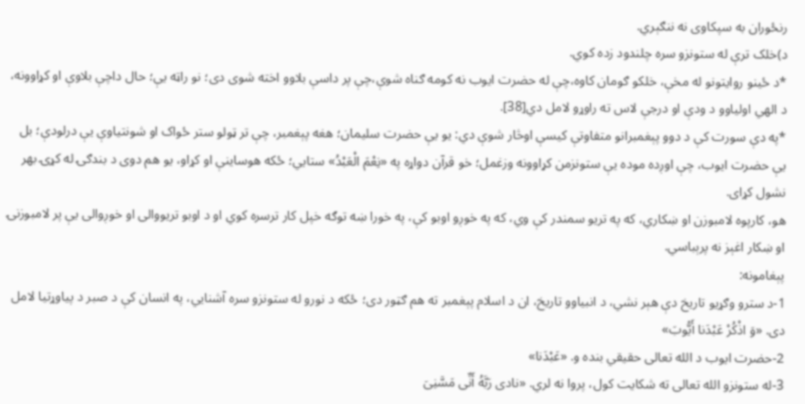رنځوران به سپکاوی نه ننګېري.
د)خلک ترې له ستونزو سره چلندود زده کوي.
*د ځینو روایتونو له مخې، خلکو ګومان کاوه،چې له حضرت ایوب نه کومه ګناه شوې،چې پر داسې بلاوو اخته شوی دی؛ نو راټه یې؛ حال داچې بلاوې او کړاوونه، د الهي اولیاوو د ودې او درجې لاس ته راوړو لامل دي[38].
*په دې سورت کې د دوو پېغمبرانو متفاوتې کیسې اوڅار شوې دي: یو یې حضرت سلیمان؛ هغه پېغمبر، چې تر ټولو ستر ځواک او شونتیاوې یې درلودې؛ بل یې حضرت ایوب، چې اوږده موده یې ستونزمن کړاوونه وزغمل؛ خو قرآن دواړه په «نِعْمَ الْعَبْدُ» ستایي؛ ځکه هوساینې او کړاو، یو هم دوی د بندګۍ له کړۍ بهر نشول کړای.
هو، کارپوه لامبوزن او ښکاري، که په تریو سمندر کې وي، که په خوږو اوبو کې، په خورا ښه توګه خپل کار ترسره کوي او د اوبو تریووالی او خوږوالی یې پر لامبوزنۍ او ښکار اغېز نه پرېباسي.
پېغامونه:
1-د سترو وګړیو تاریخ دې هېر نشي، د انبیاوو تاریخ، ان د اسلام پېغمبر ته هم ګټور دی؛ ځکه د نورو له ستونزو سره آشنايي، په انسان کې د صبر د پیاوړتیا لامل دی. «وَ اذْکُرْ عَبْدَنا أَیُّوبَ»
2-حضرت ایوب د الله تعالی حقیقي بنده و. «عَبْدَنا»
3-له ستونزو الله تعالی ته شکایت کول، پروا نه لري. «نادی رَبَّهُ أَنِّی مَسَّنِیَ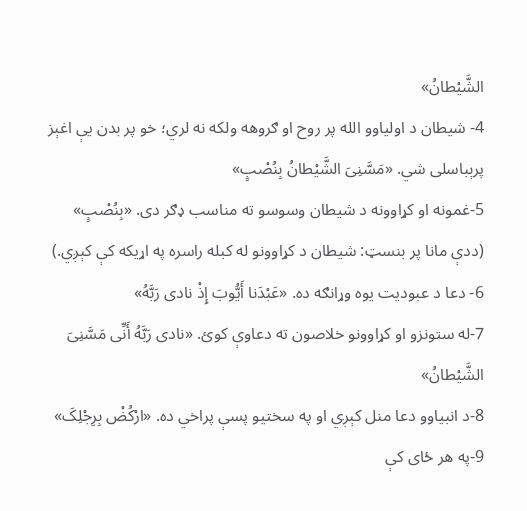الشَّیْطانُ»
4- شیطان د اولیاوو الله پر روح او ګروهه ولکه نه لري؛ خو پر بدن یې اغېز پرېباسلی شي. «مَسَّنِیَ الشَّیْطانُ بِنُصْبٍ»
5-غمونه او کړاوونه د شیطان وسوسو ته مناسب ډګر دی. «بِنُصْبٍ» (ددې مانا پر بنسټ: شیطان د کړاوونو له کبله راسره په اړیکه کې کېږي.)
6- دعا د عبودیت یوه وړانګه ده. «عَبْدَنا أَیُّوبَ إِذْ نادی رَبَّهُ»
7-له ستونزو او کړاوونو خلاصون ته دعاوې کوئ. «نادی رَبَّهُ أَنِّی مَسَّنِیَ الشَّیْطانُ»
8-د انبیاوو دعا منل کېږي او په سختیو پسې پراخي ده. «ارْکُضْ بِرِجْلِکَ»
9-په هر ځای کې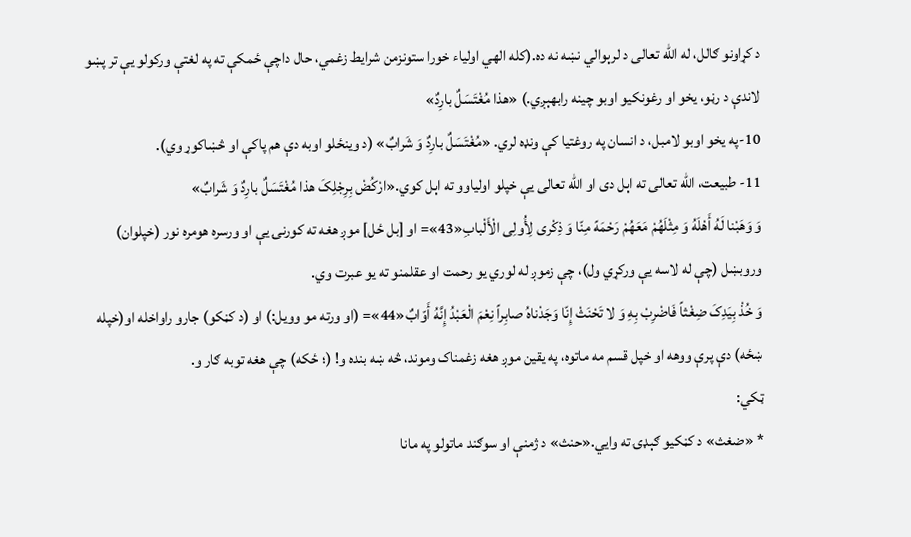د کړاونو ګالل، له الله تعالی د لرېوالي نښه نه ده.(کله الهي اولیاء خورا ستونزمن شرایط زغمي، حال داچې ځمکې ته په لغتې ورکولو یې تر پښو لاندې د رڼو، یخو او رغونکیو اوبو چینه رابهېږي.) «هذا مُغْتَسَلٌ بارِدٌ»
10-په یخو اوبو لامبل، د انسان په روغتیا کې ونډه لري. «مُغْتَسَلٌ بارِدٌ وَ شَرابٌ» (د وینځلو اوبه دې هم پاکې او څښاکوړ وي).
11- طبیعت، الله تعالی ته اېل دی او الله تعالی یې خپلو اولیاوو ته اېل کوي.«ارْکُضْ بِرِجْلِکَ هذا مُغْتَسَلٌ بارِدٌ وَ شَرابٌ»
وَ وَهَبْنا لَهُ أَهْلَهُ وَ مِثْلَهُمْ مَعَهُمْ رَحْمَهً مِنّا وَ ذِکْری لِأُولِی الْأَلْبابِ«43»= او [بل ځل] موږ هغه ته كورنۍ يې او ورسره هومره نور (خپلوان) وروبښل (چې له لاسه يې ورکړي ول)، چې زموږ له لوري یو رحمت او عقلمنو ته یو عبرت وي.
وَ خُذْ بِیَدِکَ ضِغْثاً فَاضْرِبْ بِهِ وَ لا تَحْنَثْ إِنّا وَجَدْناهُ صابِراً نِعْمَ الْعَبْدُ إِنَّهُ أَوّابٌ«44»= (او ورته مو وويل:) او (د كڼکو) جارو راواخله او(خپله ښځه) دې پرې ووهه او خپل قسم مه ماتوه، په يقين موږ هغه زغمناک وموند، څه ښه بنده و! (؛ ځكه) چې هغه توبه ګار و.
ټکي:
* «ضغث» د کڼکیو ګېډۍ ته وايي.«حنث» د ژمنې او سوګند ماتولو په مانا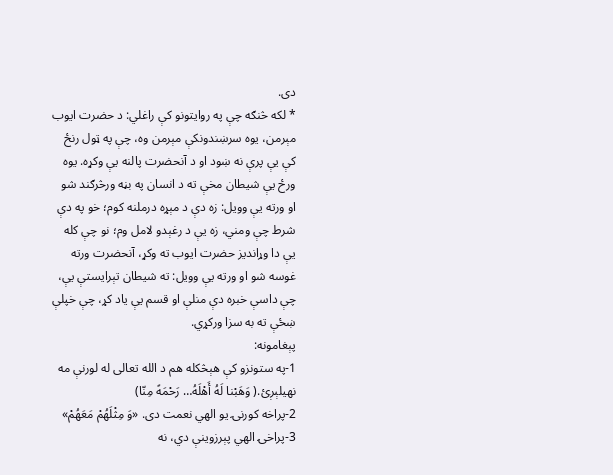دی.
* لکه څنګه چې په روایتونو کې راغلي: د حضرت ایوب مېرمن، یوه سرښندونکې مېرمن وه، چې په ټول رنځ کې یې پرې نه ښود او د آنحضرت پالنه یې وکړه. یوه ورځ یې شیطان مخې ته د انسان په بڼه ورڅرګند شو او ورته یې وویل: زه دې د مېړه درملنه کوم؛ خو په دې شرط چې ومني، زه یې د رغېدو لامل وم؛ نو چې کله یې دا وړاندیز حضرت ایوب ته وکړ، آنحضرت ورته غوسه شو او ورته یې وویل: ته شیطان تېرایستې یې، چې داسې خبره دې منلې او قسم یې یاد کړ، چې خپلې ښځې ته به سزا ورکړي.
پېغامونه:
1-په ستونزو کې هېڅکله هم د الله تعالی له لورنې مه نهیلېږئ.( وَهَبْنا لَهُ أَهْلَهُ… رَحْمَهً مِنّا)
2-پراخه کورنۍ یو الهي نعمت دی. «وَ مِثْلَهُمْ مَعَهُمْ»
3-پراخۍ الهي پېرزوینې دي، نه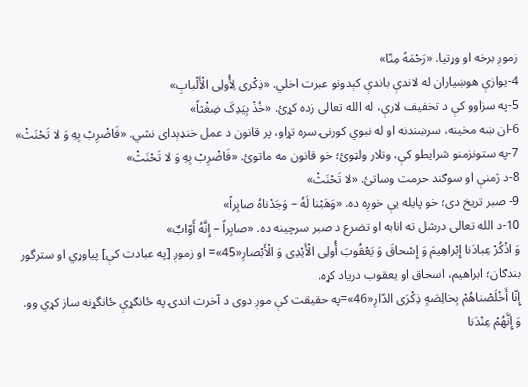زموږ برخه او وړتیا. «رَحْمَهً مِنّا»
4-یوازې هوښیاران له لاندې باندې کېدونو عبرت اخلي. «ذِکْری لِأُولِی الْأَلْبابِ»
5-په سزاوو کې د تخفیف لارې، له الله تعالی زده کړئ. «خُذْ بِیَدِکَ ضِغْثاً»
6-ان ښه مخینه، سرښندنه او له نبوي کورنۍ سره تړاو، پر قانون د عمل خنډېدای نشي. «فَاضْرِبْ بِهِ وَ لا تَحْنَثْ»
7-په ستونزمنو شرایطو کې، وتلار ولټوئ؛ خو قانون مه ماتوئ. «فَاضْرِبْ بِهِ وَ لا تَحْنَثْ»
8-د ژمنې او سوګند حرمت وساتئ. «لا تَحْنَثْ»
9- صبر تریخ دی؛ خو پایله یې خوږه ده. «وَهَبْنا لَهُ – وَجَدْناهُ صابِراً»
10-د الله تعالی درشل ته انابه او تضرع د صبر سرچینه ده. «صابِراً – إِنَّهُ أَوّابٌ»
وَ اذْکُرْ عِبادَنا إِبْراهِیمَ وَ إِسْحاقَ وَ یَعْقُوبَ أُولِی الْأَیْدِی وَ الْأَبْصارِ«45»= او زموږ [په عبادت کې] پياوړي او سترگور بندګان؛ ابراهيم، اسحاق او يعقوب درياد كړه.
إِنّا أَخْلَصْناهُمْ بِخالِصَهٍ ذِکْرَی الدّارِ«46»=په حقيقت كې موږ دوى د آخرت اندۍ په ځانګړې ځانگړنه ساز کړي وو.
وَ إِنَّهُمْ عِنْدَنا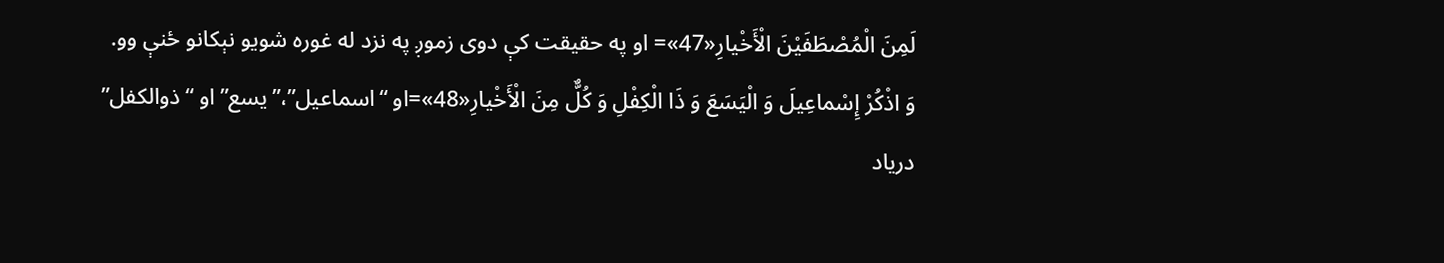لَمِنَ الْمُصْطَفَیْنَ الْأَخْیارِ«47»= او په حقيقت كې دوى زموږ په نزد له غوره شويو نېكانو ځنې وو.
وَ اذْکُرْ إِسْماعِیلَ وَ الْیَسَعَ وَ ذَا الْکِفْلِ وَ کُلٌّ مِنَ الْأَخْیارِ«48»=او “اسماعيل”،”يسع” او “ذوالكفل” درياد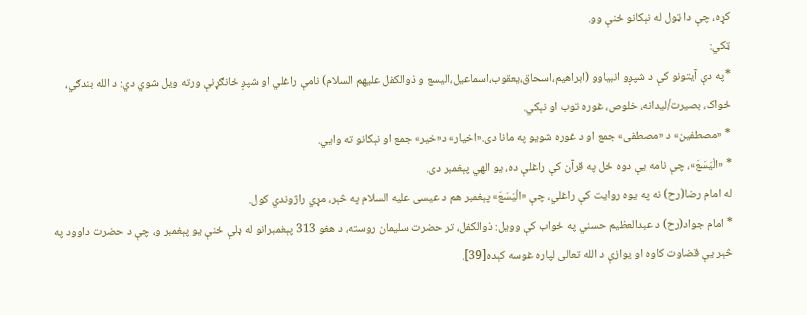كړه، چې دا ټول له نېكانو ځنې وو.
ټکي:
*په دې آیتونو کې د شپږو انبیاوو (ابراهیم،اسحاق،یعقوب،اسماعیل،الیسع و ذوالکفل علیهم السلام) نامې راغلي او شپږ ځانګړنې ورته ویل شوي دي: د الله بندګي، ځواک، بصیرت/لیدانه، خلوص، غوره توب او نېکي.
* «مصطفین» د «مصطفی» جمع او د غوره شويو په مانا دی.«اخیار» د«خیر» جمع او نېکانو ته وايي.
* «الْیَسَعَ»، چې نامه یې دوه ځل په قرآن کې راغلې ده، یو الهي پېغمبر دی.
له امام رضا(رح) نه په یوه روایت کې راغلي، چې «الْیَسَعَ» پېغمبر هم د عیسی علیه السلام په څېر، مړي راژوندي کول.
* امام جواد(رح) د عبدالعظیم حسني په ځواب کې وویل: ذوالکفل، تر حضرت سلیمان روسته، د هغو 313 پېغمبرانو له ډلې ځنې یو پېغمبر و، چې د حضرت داوود په څېر یې قضاوت کاوه او یوازې د الله تعالی لپاره غوسه کېده[39].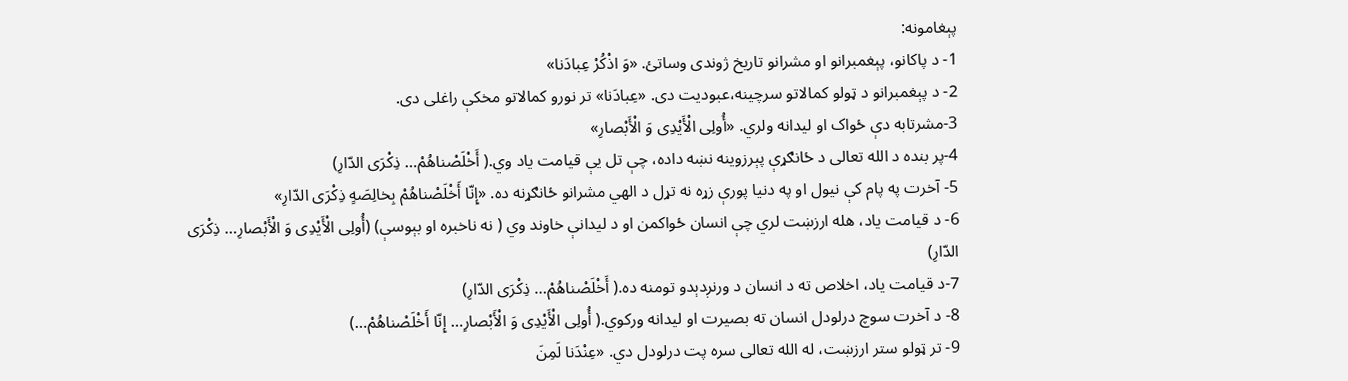پېغامونه:
1- د پاکانو، پېغمبرانو او مشرانو تاریخ ژوندی وساتئ. «وَ اذْکُرْ عِبادَنا»
2- د پېغمبرانو د ټولو کمالاتو سرچینه،عبودیت دی. «عِبادَنا» تر نورو کمالاتو مخکې راغلی دی.
3-مشرتابه دې ځواک او لیدانه ولري. «أُولِی الْأَیْدِی وَ الْأَبْصارِ»
4-پر بنده د الله تعالی د ځانګړې پېرزوینه نښه داده، چې تل یې قیامت یاد وي.( أَخْلَصْناهُمْ… ذِکْرَی الدّارِ)
5- آخرت په پام کې نیول او په دنیا پورې زړه نه تړل د الهي مشرانو ځانګړنه ده. «إِنّا أَخْلَصْناهُمْ بِخالِصَهٍ ذِکْرَی الدّارِ»
6- د قیامت یاد، هله ارزښت لري چې انسان ځواکمن او د لیدانې خاوند وي ( نه ناخبره او بېوسې) (أُولِی الْأَیْدِی وَ الْأَبْصارِ… ذِکْرَی الدّارِ)
7-د قیامت یاد، اخلاص ته د انسان د ورنږدېدو تومنه ده.( أَخْلَصْناهُمْ… ذِکْرَی الدّارِ)
8- د آخرت سوچ درلودل انسان ته بصیرت او لیدانه ورکوي.( أُولِی الْأَیْدِی وَ الْأَبْصارِ… إِنّا أَخْلَصْناهُمْ…)
9- تر ټولو ستر ارزښت، له الله تعالی سره پت درلودل دي. «عِنْدَنا لَمِنَ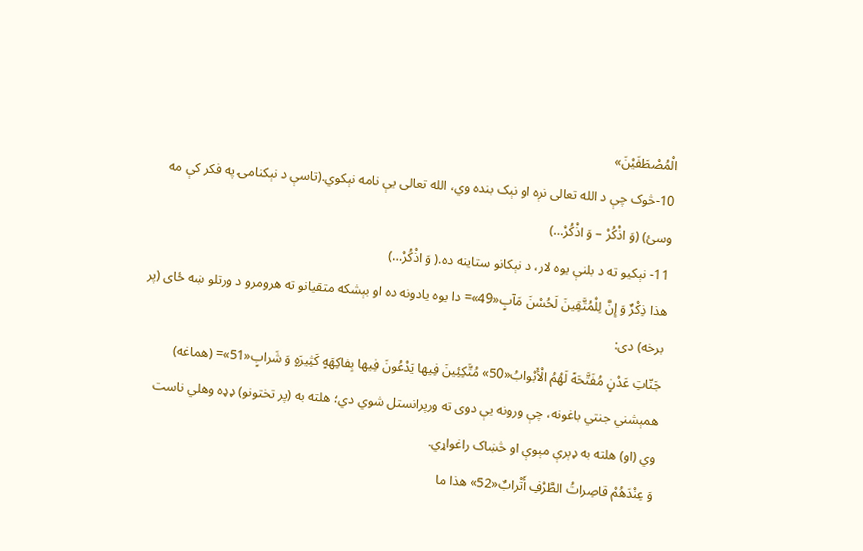الْمُصْطَفَیْنَ»
10-څوک چې د الله تعالی نږه او نېک بنده وي، الله تعالی یې نامه نېکوي.(تاسې د نېکنامۍ په فکر کې مه وسئ) (وَ اذْکُرْ – وَ اذْکُرْ…)
11- نېکیو ته د بلنې یوه لار، د نېکانو ستاینه ده.( وَ اذْکُرْ…)
هذا ذِکْرٌ وَ إِنَّ لِلْمُتَّقِینَ لَحُسْنَ مَآبٍ«49»= دا يوه يادونه ده او بېشكه متقیانو ته هرومرو د ورتلو ښه ځاى (پر برخه) دى:
جَنّاتِ عَدْنٍ مُفَتَّحَهً لَهُمُ الْأَبْوابُ«50» مُتَّکِئِینَ فِیها یَدْعُونَ فِیها بِفاکِهَهٍ کَثِیرَهٍ وَ شَرابٍ«51»= (هماغه) همېشني جنتي باغونه، چې ورونه يې دوی ته ورپرانستل شوي دي؛ هلته به (پر تختونو) ډډه وهلي ناست وي (او) هلته به ډېرې مېوې او څښاک راغواړي.
وَ عِنْدَهُمْ قاصِراتُ الطَّرْفِ أَتْرابٌ«52» هذا ما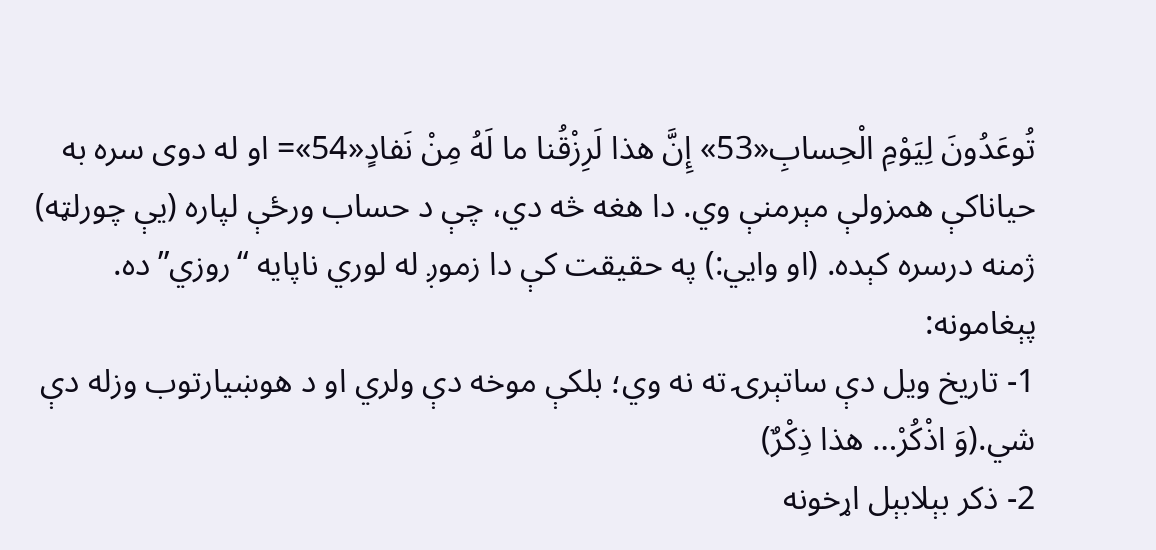تُوعَدُونَ لِیَوْمِ الْحِسابِ«53» إِنَّ هذا لَرِزْقُنا ما لَهُ مِنْ نَفادٍ«54»= او له دوی سره به حياناکې همزولې مېرمنې وي. دا هغه څه دي، چې د حساب ورځې لپاره (یې چورلټه) ژمنه درسره كېده. (او وايي:) په حقيقت كې دا زموږ له لوري ناپایه “روزي” ده.
پېغامونه:
1- تاریخ ویل دې ساتېرۍ ته نه وي؛ بلکې موخه دې ولري او د هوښیارتوب وزله دې شي.(وَ اذْکُرْ… هذا ذِکْرٌ)
2- ذکر بېلابېل اړخونه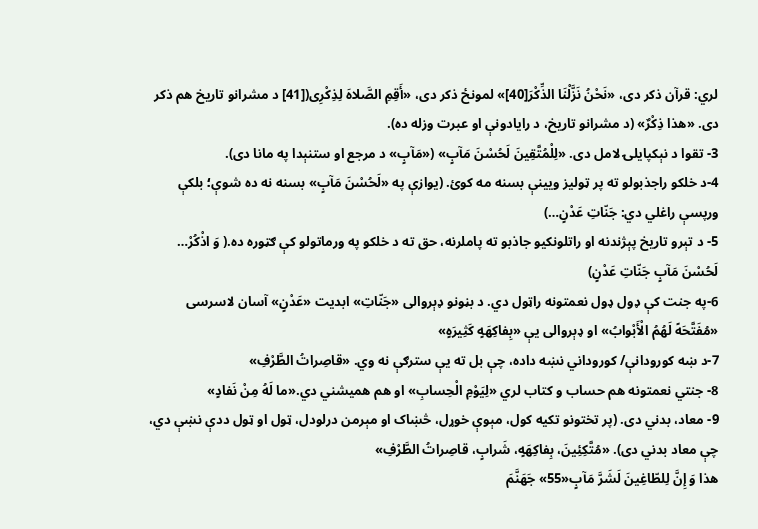لري: قرآن ذکر دی، «نَحْنُ نَزَّلْنَا الذِّکْرَ[40]» لمونځ ذکر دی، «أَقِمِ الصَّلاهَ لِذِکْرِی([41] د مشرانو تاریخ هم ذکر دی. «هذا ذِکْرٌ» (د مشرانو تاریخ، د رایادونې او عبرت وزله ده).
3- تقوا د نېکپایلۍ لامل دی. «لِلْمُتَّقِینَ لَحُسْنَ مَآبٍ» («مَآبٍ» د مرجع او ستنېدا په مانا دی).
4-د خلکو راجذبولو ته پر ټولیز ویینې بسنه مه کوئ. (یوازې په «لَحُسْنَ مَآبٍ» بسنه نه ده شوې؛ بلکې ورپسې راغلي دي: جَنّاتِ عَدْنٍ…)
5- د تېرو تاریخ پېژندنه او راتلونکیو جاذبو ته پاملرنه، حق ته د خلکو په ورماتولو کې ګټوره ده.( وَ اذْکُرْ… لَحُسْنَ مَآبٍ جَنّاتِ عَدْنٍ)
6-په جنت کې ډول ډول نعمتونه راټول دي. د بڼونو ډېروالی «جَنّاتِ» ابدیت «عَدْنٍ» آسان لاسرسی «مُفَتَّحَهً لَهُمُ الْأَبْوابُ» او ډېروالی یې «بِفاکِهَهٍ کَثِیرَهٍ»
7-د ښه کورودانې/ کوروداني نښه داده، چې بل ته یې سترګې نه وي. «قاصِراتُ الطَّرْفِ»
8- جنتي نعمتونه هم حساب و کتاب لري «لِیَوْمِ الْحِسابِ» او هم همیشني دي.«ما لَهُ مِنْ نَفادٍ»
9- معاد، بدني دی. (پر تختونو تکیه کول، مېوې خوړل، څښاک او مېرمن درلودل، ټول او ټول ددې نښې دي، چې معاد بدني دی). «مُتَّکِئِینَ، بِفاکِهَهٍ، شَرابٍ، قاصِراتُ الطَّرْفِ»
هذا وَ إِنَّ لِلطّاغِینَ لَشَرَّ مَآبٍ«55» جَهَنَّمَ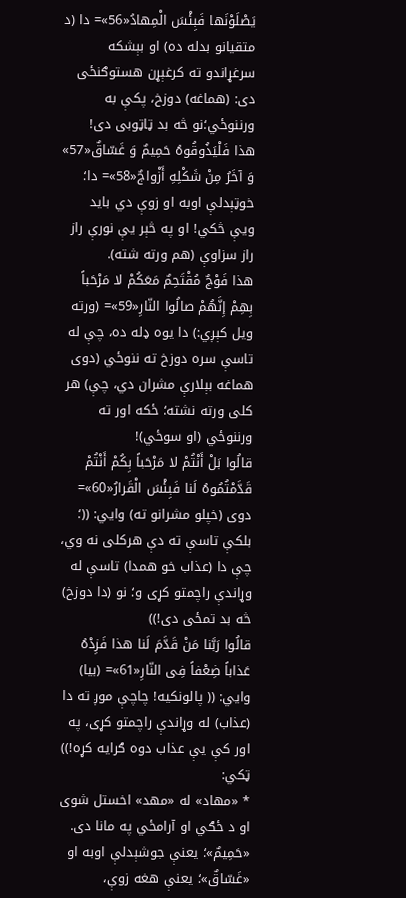یَصْلَوْنَها فَبِئْسَ الْمِهادُ«56»= دا (د متقیانو بدله ده) او بېشكه سرغړاندو ته کرغېړن هستوګنځى دى: (هماغه) دوزخ، پكې به ورننوځي؛نو څه بد ټاټوبى دى!
هذا فَلْیَذُوقُوهُ حَمِیمٌ وَ غَسّاقٌ«57» وَ آخَرُ مِنْ شَکْلِهِ أَزْواجٌ«58»= دا؛ خوټېدلې اوبه او زوې دي باید ویې څكي! او په څېر یې نورې راز راز سزاوې (هم ورته شته).
هذا فَوْجٌ مُقْتَحِمٌ مَعَکُمْ لا مَرْحَباً بِهِمْ إِنَّهُمْ صالُوا النّارِ«59»= (ورته ويل كېږي:) دا يوه ډله ده، چې له تاسې سره دوزخ ته ننوځي (دوى هماغه بېلارې مشران دي، چې) هر کلى ورته نشته؛ ځكه اور ته ورننوځي (او سوځي)!
قالُوا بَلْ أَنْتُمْ لا مَرْحَباً بِکُمْ أَنْتُمْ قَدَّمْتُمُوهُ لَنا فَبِئْسَ الْقَرارُ«60»= دوى (خپلو مشرانو ته) وايي: ((؛ بلكې تاسې ته دې هرکلى نه وي، چې دا (عذاب خو همدا) تاسې له وړاندې راچمتو کړی و؛ نو (دا دوزخ) څه بد تمځى دى!))
قالُوا رَبَّنا مَنْ قَدَّمَ لَنا هذا فَزِدْهُ عَذاباً ضِعْفاً فِی النّارِ«61»= (بيا) وايي: (( پالونكيه! چاچې موږ ته دا (عذاب) له وړاندې راچمتو کړی، په اور كې يې عذاب دوه ګرايه كړه!))
ټکي:
* «مهاد» له «مهد» اخستل شوی او د ځګي او آرامځي په مانا دی.
«حَمِیمٌ»؛ یعنې جوشېدلې اوبه او «غَسّاقٌ»؛ یعنې هغه زوې،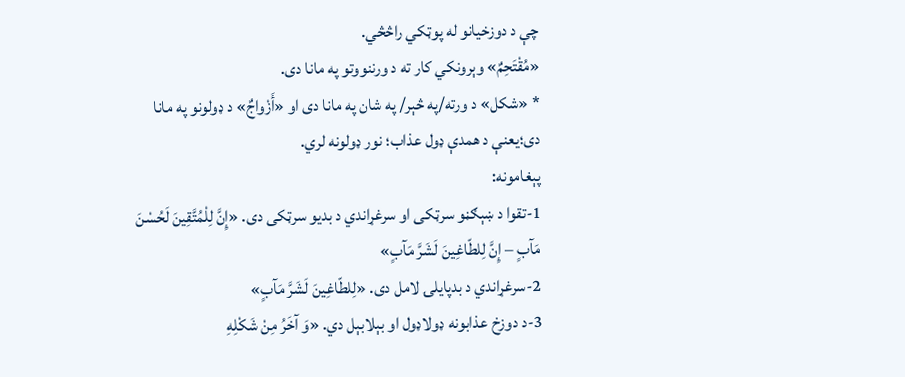چې د دوزخیانو له پوټکي راڅڅي.
«مُقْتَحِمٌ» وېرونکي کار ته د ورننووتو په مانا دی.
* «شکل» د ورته/په څېر/ په شان په مانا دی او «أَزْواجٌ» د ډولونو په مانا دی؛یعنې د همدې ډول عذاب؛ نور ډولونه لري.
پېغامونه:
1-تقوا د ښېګڼو سرټکی او سرغړاندي د بدیو سرټکی دی. «إِنَّ لِلْمُتَّقِینَ لَحُسْنَ مَآبٍ – إِنَّ لِلطّاغِینَ لَشَرَّ مَآبٍ»
2-سرغړاندي د بدپایلۍ لامل دی. «لِلطّاغِینَ لَشَرَّ مَآبٍ»
3-د دوزخ عذابونه ډولاډول او بېلابېل دي. «وَ آخَرُ مِنْ شَکْلِهِ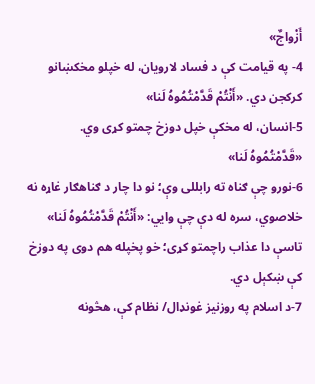أَزْواجٌ»
4- په قیامت کې د فساد لارویان، له خپلو مخکښانو کرکجن دي. «أَنْتُمْ قَدَّمْتُمُوهُ لَنا»
5-انسان، له مخکې خپل دوزخ چمتو کړی وي. «قَدَّمْتُمُوهُ لَنا»
6-نورو چې ګناه ته رابللی وې؛ نو دا چار د ګناهګار غاړه نه خلاصوي، سره له دې چې وايي: «أَنْتُمْ قَدَّمْتُمُوهُ لَنا» تاسې دا عذاب راچمتو کړی؛ خو پخپله هم دوی په دوزخ کې ښکېل دي.
7-د اسلام په روزنیز غونډال/ نظام کې، هڅونه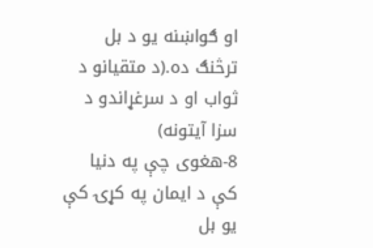او ګواښنه یو د بل ترڅنګ ده.(د متقیانو د ثواب او د سرغړاندو د سزا آیتونه)
8-هغوی چې په دنیا کې د ایمان په کړۍ کې یو بل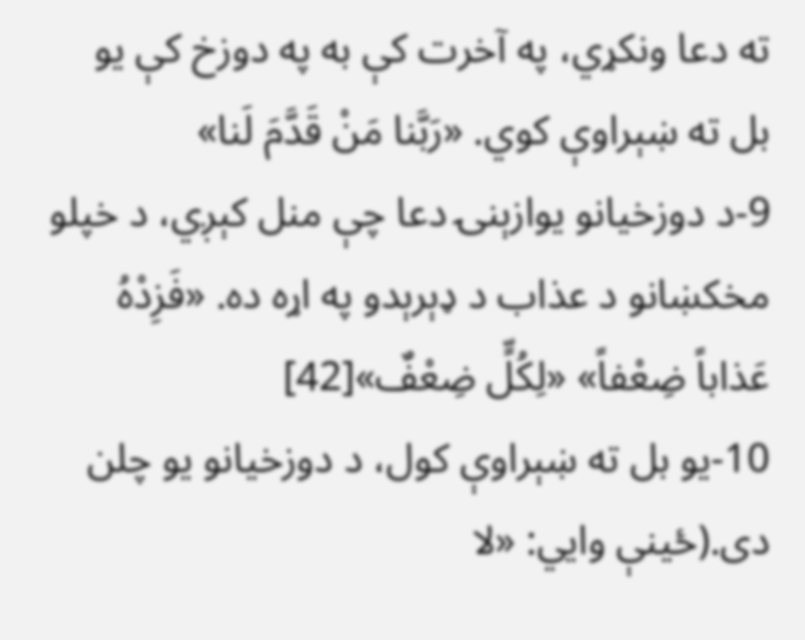ته دعا ونکړي، په آخرت کې به په دوزخ کې یو بل ته ښېراوې کوي. «رَبَّنا مَنْ قَدَّمَ لَنا»
9-د دوزخیانو یوازېنۍ دعا چې منل کېږي، د خپلو مخکښانو د عذاب د ډېرېدو په اړه ده. «فَزِدْهُ عَذاباً ضِعْفاً» «لِکُلٍّ ضِعْفٌ»[42]
10-یو بل ته ښېراوې کول، د دوزخیانو یو چلن دی.(ځینې وايي: «لا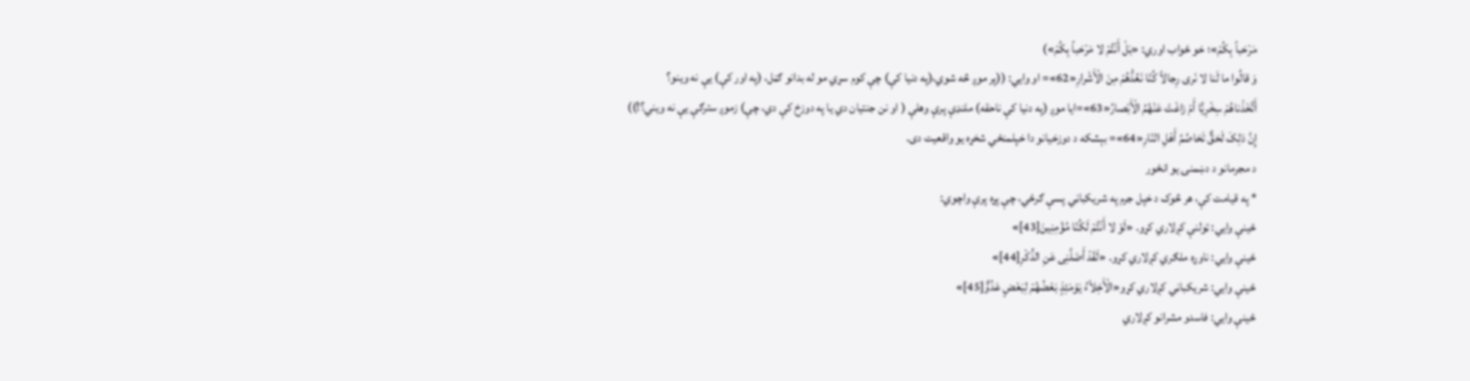مَرْحَباً بِکُمْ»؛ خو ځواب اوري: «بَلْ أَنْتُمْ لا مَرْحَباً بِکُمْ»)
وَ قالُوا ما لَنا لا نَری رِجالاً کُنّا نَعُدُّهُمْ مِنَ الْأَشْرارِ«62»= او وايي: ((پر موږ څه شوي،(په دنيا كې) چې كوم سړي مو له بدانو ګڼل، (په اور كې) يې نه وينو؟
أَتَّخَذْناهُمْ سِخْرِیًّا أَمْ زاغَتْ عَنْهُمُ الْأَبْصارُ«63»=ايا موږ (په دنيا کې ناحقه) ملنډې پرې وهلې ( او نن جنتیان دي يا په دوزخ کې دي، چې) زموږ سترګې يې نه ويني؟!))
إِنَّ ذلِکَ لَحَقٌّ تَخاصُمُ أَهْلِ النّارِ«64»= بېشکه د دوزخيانو دا خپلمنځي شخړه یو واقعیت دی.
د مجرمانو د دښمنۍ یو انځور
* په قیامت کې، هر څوک د خپل جرم په شریکباڼي پسې ګرځي، چې پړه پرې واچوي:
ځینې وايي: ټولنې کږلاري کړو. «لَوْ لا أَنْتُمْ لَکُنّا مُؤْمِنِینَ[43]»
ځینې وايي: ناوړه ملګري کږلاري کړو. «لَقَدْ أَضَلَّنِی عَنِ الذِّکْرِ[44]»
ځینې وايي: شریکباڼي کږلاري کړو«الْأَخِلاّءُ یَوْمَئِذٍ بَعْضُهُمْ لِبَعْضٍ عَدُوٌّ[45]»
ځینې وايي: فاسدو مشرانو کږلاري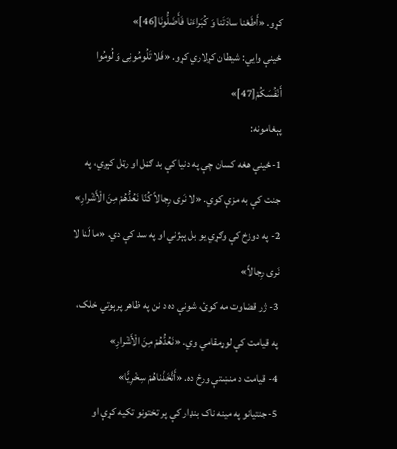کړو. «أَطَعْنا سادَتَنا وَ کُبَراءَنا فَأَضَلُّونَا[46]»
ځینې وايي: شیطان کږلاري کړو. «فَلا تَلُومُونِی وَ لُومُوا أَنْفُسَکُمْ[47]»
پېغامونه:
1-ځینې هغه کسان چې په دنیا کې بد ګڼل او رټل کېږي، په جنت کې به مزې کوي. «لا نَری رِجالاً کُنّا نَعُدُّهُمْ مِنَ الْأَشْرارِ»
2- په دوزخ کې وګړي یو بل پېژني او په سد کې دي. «ما لَنا لا نَری رِجالاً»
3- ژر قضاوت مه کوئ، شونې ده د نن په ظاهر پرېوتي خلک، په قیامت کې لوړمقامي وي. «نَعُدُّهُمْ مِنَ الْأَشْرارِ»
4- قیامت د منښتې ورځ ده. «أَتَّخَذْناهُمْ سِخْرِیًّا»
5-جنتیانو په مینه ناک بنډار کې پر تختونو تکیه کړې او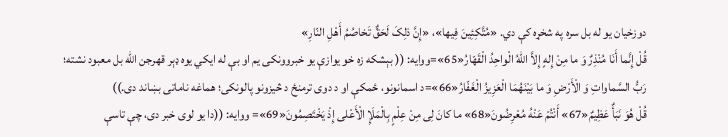دوزخیان یو له بل سره په شخړه کې دي. «مُتَّکِئِینَ فِیها»، «إِنَّ ذلِکَ لَحَقٌّ تَخاصُمُ أَهْلِ النّارِ»
قُلْ إِنَّما أَنَا مُنْذِرٌ وَ ما مِنْ إِلهٍ إِلاَّ اللّهُ الْواحِدُ الْقَهّارُ«65»=ووايه: (( بېشكه زه خو يوازې يو خبروونكى يم او بې له ايکي يوه ډېر قهرجن الله بل معبود نشته؛
رَبُّ السَّماواتِ وَ الْأَرْضِ وَ ما بَیْنَهُمَا الْعَزِیزُ الْغَفّارُ«66»=د اسمانونو، ځمكې او د دوی ترمنځ د څيزونو پالونكى؛ هماغه ناماتى بښاند دى.))
قُلْ هُوَ نَبَأٌ عَظِیمٌ«67» أَنْتُمْ عَنْهُ مُعْرِضُونَ«68» ما کانَ لِی مِنْ عِلْمٍ بِالْمَلَإِ الْأَعْلی إِذْ یَخْتَصِمُونَ«69»= ووايه: ((دا يو لوى خبر دى، چې تاسې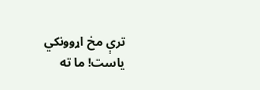ترې مخ اړوونكي ياست! ما ته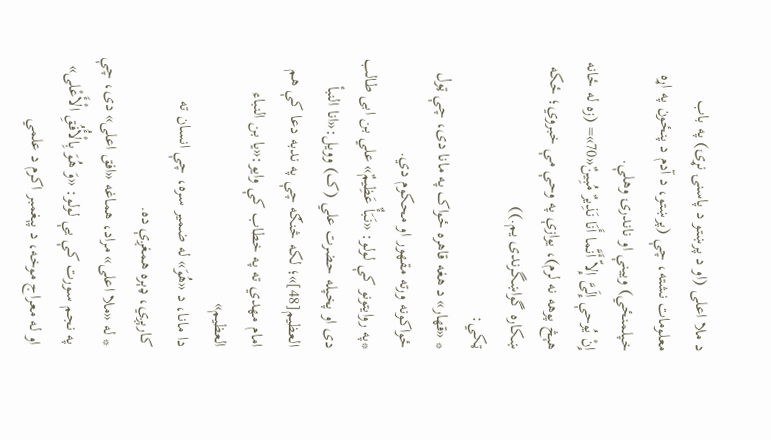د ملا اعلى (او د پرښتو د پاسنۍ نړۍ) په باب معلومات نشته، چې (پرښتو، د آدم د پنځون په اړه خپلمنځي) ويينې او ناندرۍ وهلې.
إِنْ یُوحې إِلَیَّ إِلاّ أَنَّما أَنَا نَذِیرٌ مُبِینٌ«70»= (زه له ځانه هېڅ پوهه نه لرم)، يوازې په وحې مې خبروي؛ ځکه ښکاره گواښگرندی یم.))
ټکي:
* «قهار» د هغه قاهره ځواک په مانا دی، چې ټول ځواکونه ورته مقهور او محکوم دي.
*په روایتونو کې لولو: «نَبَأٌ عَظِیمٌ» علي بن ابی طالب دی او پخپله حضرت علي (ک) وویل:«انا النبأ العظیم[48]»؛ لکه څنګه چې په ندبه دعا کې هم امام مهدي ته په خطاب کې وايو:«یا بن النباء العظیم»
دا مانا، د «هُوَ» له ضمیر سره، چې انسان ته کارېږي، ډېره همغږې ده.
* له «ملا اعلی» مراد، هماغه «افق اعلی» دی، چې په نجم سورت کې یې لولو: «وَ هُوَ بِالْأُفُقِ الْأَعْلی» او له معراج موخه، د پېغمبر اکرم د علمي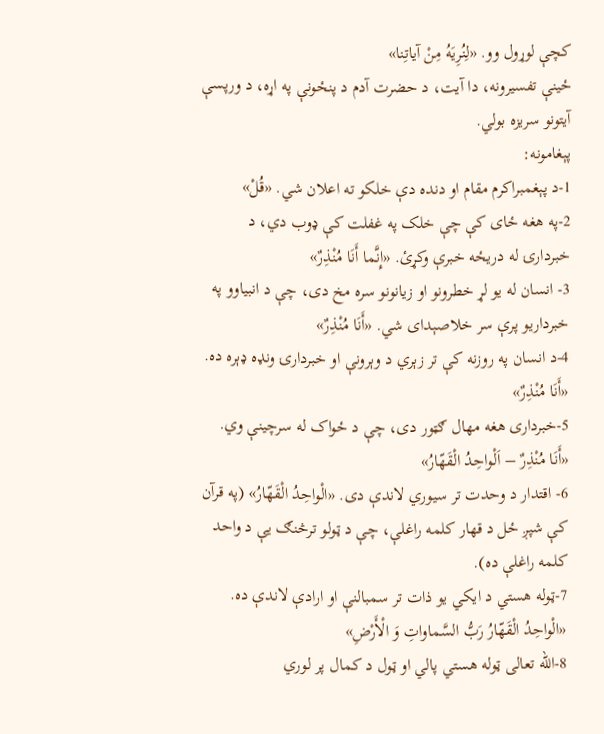کچې لوړول وو. «لِنُرِیَهُ مِنْ آیاتِنا»
ځینې تفسیرونه، دا آیت، د حضرت آدم د پنځونې په اړه، د ورپسې آیتونو سریزه بولي.
پېغامونه:
1-د پېغمبراکرم مقام او دنده دې خلکو ته اعلان شي. «قُلْ»
2-په هغه ځای کې چې خلک په غفلت کې ډوب دي، د خبردارۍ له دریځه خبرې وکړئ. «إِنَّما أَنَا مُنْذِرٌ»
3- انسان له یو لړ خطرونو او زیانونو سره مخ دی، چې د انبیاوو په خبرداریو پرې سر خلاصېدای شي. «أَنَا مُنْذِرٌ»
4-د انسان په روزنه کې تر زېري د وېرونې او خبردارۍ ونډه ډېره ده. «أَنَا مُنْذِرٌ»
5-خبرداری هغه مهال ګټور دی، چې د ځواک له سرچینې وي. «أَنَا مُنْذِرٌ – اَلْواحِدُ الْقَهّارُ»
6- اقتدار د وحدت تر سیوري لاندې دی. «الْواحِدُ الْقَهّارُ» (په قرآن کې شپږ ځل د قهار کلمه راغلې، چې د ټولو ترڅنګ یې د واحد کلمه راغلې ده).
7-ټوله هستي د ایکي یو ذات تر سمبالنې او ارادې لاندې ده. «الْواحِدُ الْقَهّارُ رَبُّ السَّماواتِ وَ الْأَرْضِ»
8-الله تعالی ټوله هستي پالي او ټول د کمال پر لوري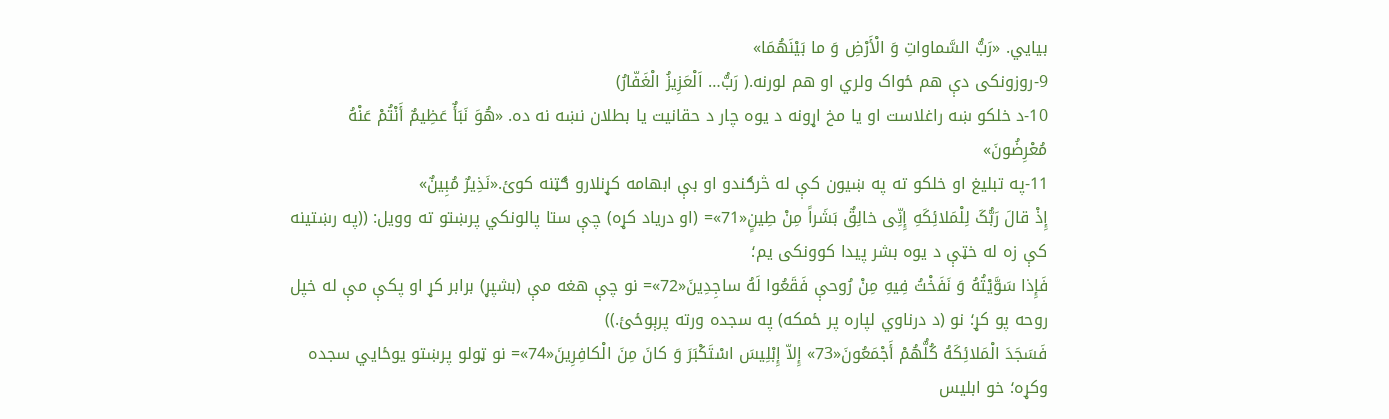بیايي. «رَبُّ السَّماواتِ وَ الْأَرْضِ وَ ما بَیْنَهُمَا»
9-روزونکی دې هم ځواک ولري او هم لورنه.( رَبُّ… اَلْعَزِیزُ الْغَفّارُ)
10-د خلکو ښه راغلاست او یا مخ اړونه د یوه چار د حقانیت یا بطلان نښه نه ده. «هُوَ نَبَأٌ عَظِیمٌ أَنْتُمْ عَنْهُ مُعْرِضُونَ»
11-په تبلیغ او خلکو ته په ښیون کې له څرګندو او بې ابهامه کړنلارو ګټنه کوئ.«نَذِیرٌ مُبِینٌ»
إِذْ قالَ رَبُّکَ لِلْمَلائِکَهِ إِنِّی خالِقٌ بَشَراً مِنْ طِینٍ«71»= (او درياد كړه) چې ستا پالونكي پرښتو ته وويل: ((په رښتینه كې زه له خټې د يوه بشر پيدا كوونكى يم؛
فَإِذا سَوَّیْتُهُ وَ نَفَخْتُ فِیهِ مِنْ رُوحې فَقَعُوا لَهُ ساجِدِینَ«72»= نو چې هغه مې (بشپړ) برابر كړ او پكې مې له خپل روحه پو كړ؛ نو (د درناوي لپاره پر ځمكه) په سجده ورته پرېوځئ.))
فَسَجَدَ الْمَلائِکَهُ کُلُّهُمْ أَجْمَعُونَ«73» إِلاّ إِبْلِیسَ اسْتَکْبَرَ وَ کانَ مِنَ الْکافِرِینَ«74»= نو ټولو پرښتو يوځايي سجده وكړه؛ خو ابليس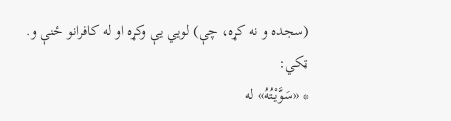(سجده و نه كړه، چې) لويي يې وكړه او له كافرانو ځنې و.
ټکي:
* «سَوَّیْتُهُ» له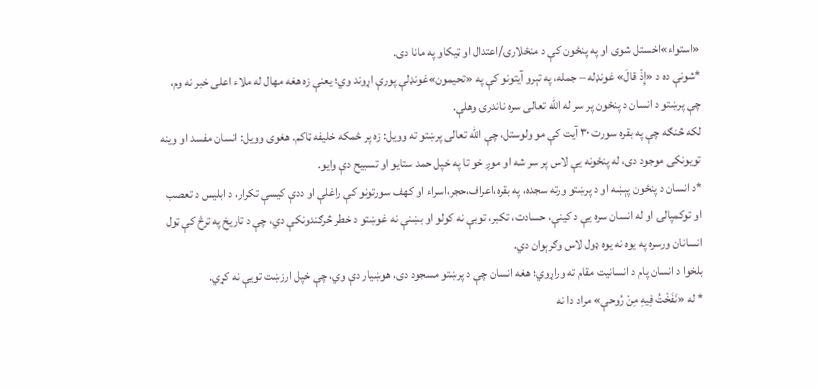«استواء»اخستل شوی او په پنځون کې د منځلارۍ/اعتدال او ټیکاو په مانا دی.
*شونې ده د «إِذْ قالَ» غونډله – جمله، په تېرو آیتونو کې په «تحیمون»غونډلې پورې اړوند وي؛ یعنې زه هغه مهال له ملاء اعلی خبر نه وم، چې پرښتو د انسان د پنځون پر سر له الله تعالی سره ناندرۍ وهلې.
لکه څنګه چې په بقره سورت ۳۰ آیت کې مو ولوستل، چې الله تعالی پرښتو ته وویل: زه پر ځمکه خلیفه ټاکم. هغوی وویل: انسان مفسد او وینه تویونکی موجود دی، له پنځونه یې لاس پر سر شه او موږ خو تا په خپل حمد ستایو او تسبیح دې وايو.
*د انسان د پنځون پېښه او د پرښتو ورته سجده، په بقره،اعراف،حجر،اسراء او کهف سورتونو کې راغلې او ددې کیسې تکرار، د ابلیس د تعصب او توکمپالۍ او له انسان سره یې د کینې، حسادت، تکبر، توبې نه کولو او بښنې نه غوښتو د خطر څرګندونکې دي، چې د تاریخ په ترڅ کې ټول انسانان ورسره په یوه نه یوه ډول لاس وګرېوان دي.
بلخوا د انسان پام د انسانیت مقام ته وراړوي؛ هغه انسان چې د پرښتو مسجود دی، هوښیار دې وي، چې خپل ارزښت تویې نه کړي.
* له «نَفَخْتُ فِیهِ مِنْ رُوحې» مراد دا نه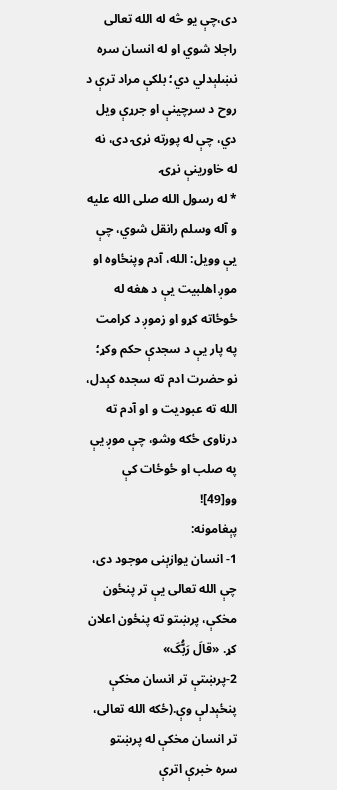دی،چې یو څه له الله تعالی راجلا شوي او له انسان سره نښلېدلي دي؛ بلکې مراد ترې د روح د سرچینې او جرړې ویل دي، چې له پورته نړۍ دی، نه له خاورینې نړۍ.
* له رسول الله صلی الله علیه و آله وسلم رانقل شوي، چې یې وویل: الله، آدم وپنځاوه او موږ اهلبیت یې د هغه له ځوځاته کړو او زموږ د کرامت په پار یې د سجدې حکم وکړ؛ نو حضرت ادم ته سجده کېدل، الله ته عبودیت و او آدم ته درناوی ځکه وشو، چې موږ یې په صلب او ځوځات کې وو[49]!
پېغامونه:
1- انسان یوازېنی موجود دی، چې الله تعالی یې تر پنځون مخکې، پرښتو ته پنځون اعلان کړ. «قالَ رَبُّکَ»
2-پرښتې تر انسان مخکې پنځېدلې وې.(ځکه الله تعالی، تر انسان مخکې له پرښتو سره خبرې اترې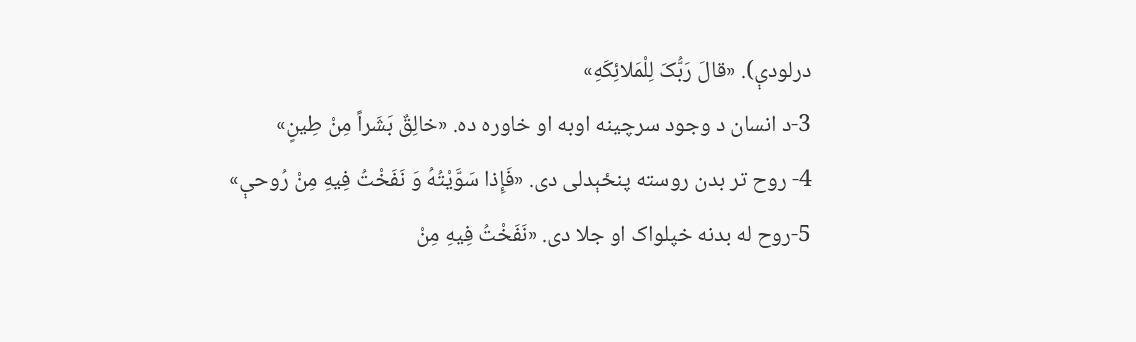درلودې). «قالَ رَبُّکَ لِلْمَلائِکَهِ»
3-د انسان د وجود سرچینه اوبه او خاوره ده. «خالِقٌ بَشَراً مِنْ طِینٍ»
4- روح تر بدن روسته پنځېدلی دی. «فَإِذا سَوَّیْتُهُ وَ نَفَخْتُ فِیهِ مِنْ رُوحې»
5-روح له بدنه خپلواک او جلا دی. «نَفَخْتُ فِیهِ مِنْ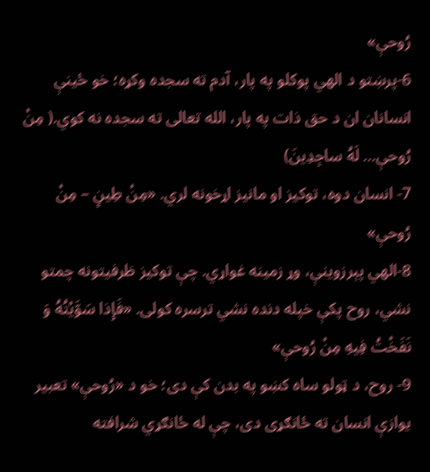رُوحې»
6-پرښتو د الهي پوکلو په پار، آدم ته سجده وکړه؛ خو ځینې انسانان ان د حق ذات په پار، الله تعالی ته سجده نه کوي.( مِنْ رُوحې… لَهُ ساجِدِینَ)
7- انسان دوه، توکیز او مانیز اړخونه لري. «مِنْ طِینٍ – مِنْ رُوحې»
8-الهي پېرزوینې، وړ زمینه غواړي. چې توکیز ظرفیتونه چمتو نشي، روح پکې خپله دنده نشي ترسره کولی. «فَإِذا سَوَّیْتُهُ وَ نَفَخْتُ فِیهِ مِنْ رُوحې»
9- روح، د ټولو ساه کښو په بدن کې دی؛ خو د «رُوحې» تعبیر یوازې انسان ته ځانګړی دی، چې له ځانګړي شرافته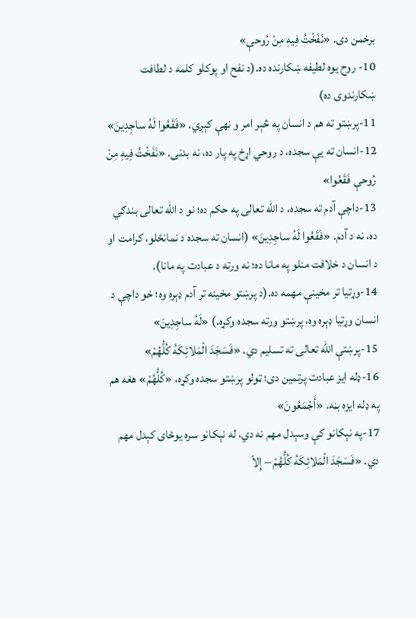برخمن دی. «نَفَخْتُ فِیهِ مِنْ رُوحې»
10- روح یوه لطیفه ښکارنده ده.(د نفح او پوکلو کلمه د لطافت ښکارندوی ده)
11-پرښتو ته هم د انسان په څېر امر و نهې کېږي. «فَقَعُوا لَهُ ساجِدِینَ»
12-انسان ته یې سجده، د روحي اړخ په پار ده، نه بدنی. «نَفَخْتُ فِیهِ مِنْ رُوحې فَقَعُوا»
13-داچې آدم ته سجده، د الله تعالی په حکم ده؛ نو د الله تعالی بندګي ده، نه د آدم. «فَقَعُوا لَهُ ساجِدِینَ» (انسان ته سجده د نمانځلو، کرامت او د انسان د خلافت منلو په مانا ده؛ نه ورته د عبادت په مانا).
14-وړتیا تر مخینې مهمه ده.(د پرښتو مخینه تر آدم ډېره وه؛ خو داچې د انسان وړتیا ډېره وه، پرښتو ورته سجده وکړه.) «لَهُ ساجِدِینَ»
15-پرښتې الله تعالی ته تسلیم دي. «فَسَجَدَ الْمَلائِکَهُ کُلُّهُمْ»
16-ډله ایز عبادت پرتمین دی؛ ټولو پرښتو سجده وکړه، «کُلُّهُمْ» هغه هم په ډله ایزه بڼه. «أَجْمَعُونَ»
17-په نېکانو کې وسېدل مهم نه دي، له نېکانو سره یوځای کېدل مهم دي. «فَسَجَدَ الْمَلائِکَهُ کُلُّهُمْ – إِلاّ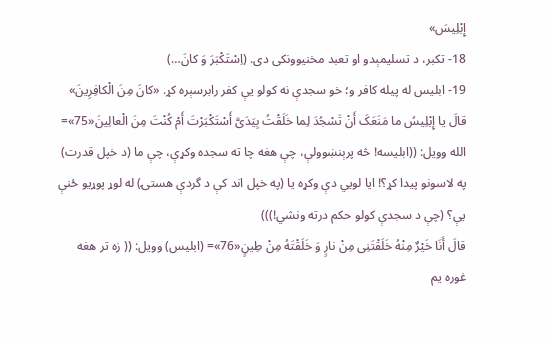إِبْلِیسَ»
18- تکبر، د تسلیمېدو او تعبد مخنیوونکی دی. (اِسْتَکْبَرَ وَ کانَ…)
19- ابلیس له پیله کافر و؛ خو سجدې نه کولو یې کفر رابرسېره کړ. «کانَ مِنَ الْکافِرِینَ»
قالَ یا إِبْلِیسُ ما مَنَعَکَ أَنْ تَسْجُدَ لِما خَلَقْتُ بِیَدَیَّ أَسْتَکْبَرْتَ أَمْ کُنْتَ مِنَ الْعالِینَ«75»= الله وويل: ((ابليسه! څه پرېنښوولې، چې هغه چا ته سجده وكړې، چې ما (د خپل قدرت) په لاسونو پيدا كړ؟! ايا لويي دې وكړه يا (په خپل اند کې د گردې هستۍ) له لوړ پوړیو ځنې يې؟ (چې د سجدې كولو حكم درته ونشي!)))
قالَ أَنَا خَیْرٌ مِنْهُ خَلَقْتَنِی مِنْ نارٍ وَ خَلَقْتَهُ مِنْ طِینٍ«76»= (ابليس) وويل: (( زه تر هغه غوره يم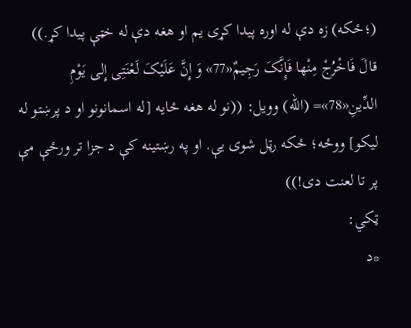(؛ځكه) زه دې له اوره پيدا كړى يم او هغه دې له خټې پیدا کړ.))
قالَ فَاخْرُجْ مِنْها فَإِنَّکَ رَجِیمٌ«77» وَ إِنَّ عَلَیْکَ لَعْنَتِی إِلی یَوْمِ الدِّینِ«78»= (الله) وويل: ((نو له هغه ځایه [له اسمانونو او د پرښتو له ليكو] ووځه؛ ځكه رټل شوى يې. او په رښتینه كې د جزا تر ورځې مې پر تا لعنت دى!))
ټکي:
*د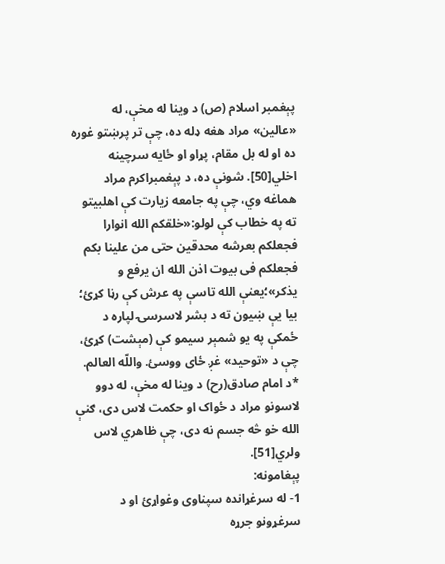پېغمبر اسلام (ص) د وینا له مخې، له «عالین» مراد هغه ډله ده، چې تر پرښتو غوره ده او له بل مقام، پړاو او ځایه سرچینه اخلي[50]. شونې ده، د پېغمبراکرم مراد هماغه وي، چې په جامعه زیارت کې اهلبیتو ته په خطاب کې لولو:«خلقکم الله انوارا فجعلکم بعرشه محدقین حتی من علینا بکم فجعلکم فی بیوت اذن الله ان یرفع و یذکر»؛یعنې الله تاسې په عرش کې رڼا کړئ؛ بیا یې ښیون ته د بشر لاسرسۍ لپاره د ځمکې په یو شمېر سیمو کې (مېشت) کړئ، چې د «توحید» غږ ځای ووسئ. واللّه العالم.
*د امام صادق(رح) د وینا له مخې، له دوو لاسونو مراد د ځواک او حکمت لاس دی، ګنې الله خو څه جسم نه دی، چې ظاهري لاس ولري[51].
پېغامونه:
1- له سرغړانده سپناوی وغواړئ او د سرغړونو جرړه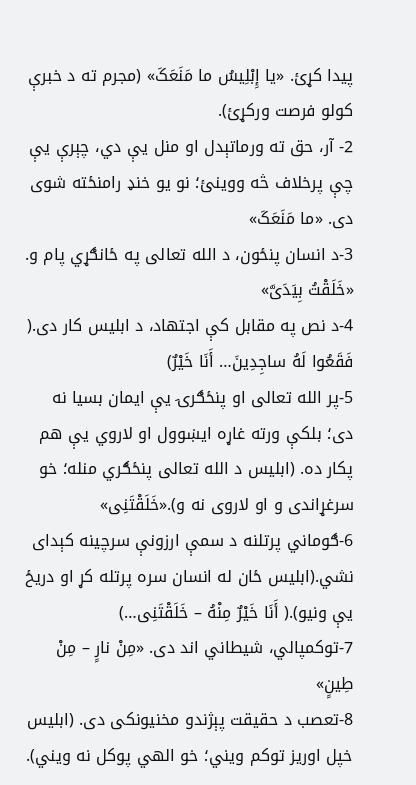پیدا کړئ. «یا إِبْلِیسُ ما مَنَعَکَ» (مجرم ته د خبرې کولو فرصت ورکړئ).
2- آر، حق ته ورماتېدل او منل یې دي، چېرې یې چې پرخلاف څه ووینئ؛ نو یو خنډ رامنځته شوی دی. «ما مَنَعَکَ»
3-د انسان پنځون، د الله تعالی په ځانګړي پام و. «خَلَقْتُ بِیَدَیَّ»
4-د نص په مقابل کې اجتهاد، د ابلیس کار دی.( فَقَعُوا لَهُ ساجِدِینَ… أَنَا خَیْرٌ)
5-پر الله تعالی او پنځګرۍ یې ایمان بسیا نه دی؛ بلکې ورته غاړه ایښوول او لاروي یې هم پکار ده. (ابلیس د الله تعالی پنځګري منله؛ خو سرغړاندی و او لاروی نه و).«خَلَقْتَنِی»
6-ګوماني پرتلنه د سمې ارزونې سرچینه کېدای نشي.(ابلیس ځان له انسان سره پرتله کړ او دریځ یې ونیو).( أَنَا خَیْرٌ مِنْهُ – خَلَقْتَنِی…)
7-توکمپالي، شیطاني اند دی. «مِنْ نارٍ – مِنْ طِینٍ»
8-تعصب د حقیقت پېژندو مخنیونکی دی. (ابلیس خپل اوریز توکم ویني؛ خو الهي پوکل نه ویني).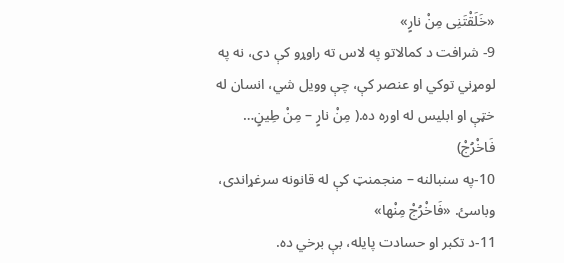«خَلَقْتَنِی مِنْ نارٍ»
9- شرافت د کمالاتو په لاس ته راوړو کې دی، نه په لومړني توکي او عنصر کې، چې وویل شي، انسان له خټې او ابلیس له اوره ده.( مِنْ نارٍ – مِنْ طِینٍ… فَاخْرُجْ)
10-په سنبالنه – منجمنټ کې له قانونه سرغړاندی، وباسئ. «فَاخْرُجْ مِنْها»
11-د تکبر او حسادت پایله، بې برخي ده.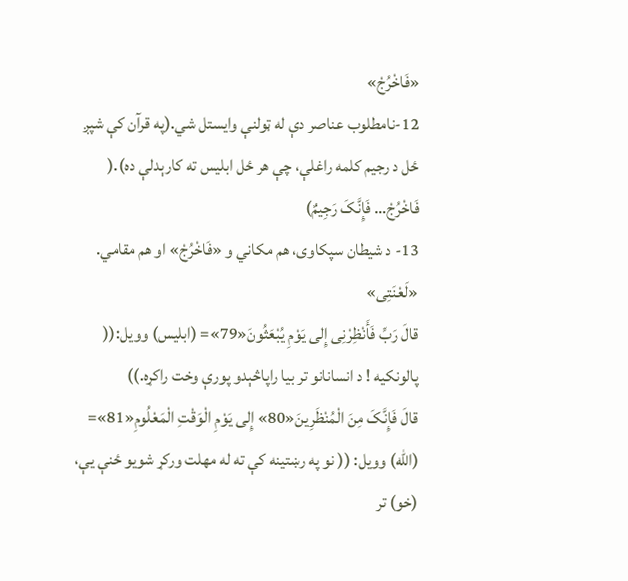«فَاخْرُجْ»
12-نامطلوب عناصر دې له ټولنې وایستل شي.(په قرآن کې شپږ ځل د رجیم کلمه راغلې، چې هر ځل ابلیس ته کارېدلې ده).( فَاخْرُجْ… فَإِنَّکَ رَجِیمٌ)
13- د شیطان سپکاوی، هم مکاني و «فَاخْرُجْ» او هم مقامي. «لَعْنَتِی»
قالَ رَبِّ فَأَنْظِرْنِی إِلی یَوْمِ یُبْعَثُونَ«79»= (ابليس) وويل:(( پالونكيه ! د انسانانو تر بیا راپاڅېدو پورې وخت راكړه.))
قالَ فَإِنَّکَ مِنَ الْمُنْظَرِینَ«80» إِلی یَوْمِ الْوَقْتِ الْمَعْلُومِ«81»= (الله) وويل: (( نو په رښتینه كې ته له مهلت وركړ شويو ځنې يې، (خو) تر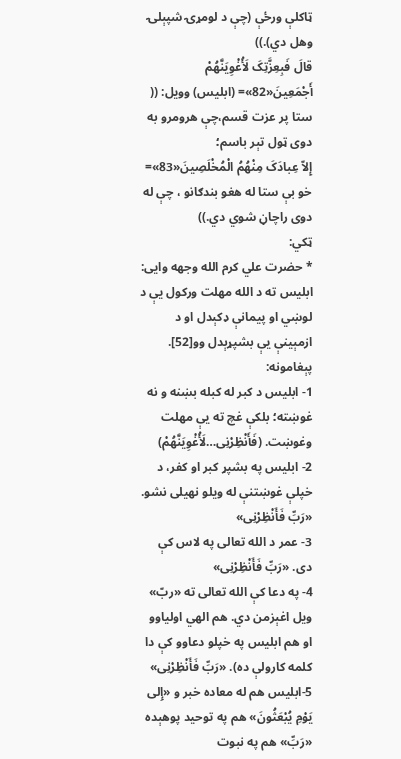ټاكلې ورځې (چې د لومړۍ شپېلۍ وهل دي).))
قالَ فَبِعِزَّتِکَ لَأُغْوِیَنَّهُمْ أَجْمَعِینَ«82»= (ابليس) وويل: (( ستا پر عزت قسم،چې هرومرو به دوى ټول تېر باسم؛
إِلاّ عِبادَکَ مِنْهُمُ الْمُخْلَصِینَ«83»= خو بې ستا له هغو بندګانو ، چې له دوی راچاڼ شوي دي.))
ټکي:
* حضرت علي کرم الله وجهه وايی: ابلیس ته د الله مهلت ورکول یې د لوښي او پیمانې ډکېدل او د ازمېینې یې بشپړېدل وو[52].
پېغامونه:
1- ابلیس د کبر له کبله بښنه و نه غوښته؛ بلکې غچ ته یې مهلت وغوښت. (فَأَنْظِرْنِی…لَأُغْوِیَنَّهُمْ)
2- ابلیس په بشپړ کبر او کفر، د خپلې غوښتنې له ویلو نهیلی نشو. «رَبِّ فَأَنْظِرْنِی»
3- عمر د الله تعالی په لاس کې دی. «رَبِّ فَأَنْظِرْنِی»
4- په دعا کې الله تعالی ته «ربّ» ویل اغېزمن دي. هم الهي اولیاوو او هم ابلیس په خپلو دعاوو کې دا کلمه کارولې ده). «رَبِّ فَأَنْظِرْنِی»
5-ابلیس هم له معاده خبر و «إِلی یَوْمِ یُبْعَثُونَ» هم په توحید پوهېده «رَبِّ» هم په نبوت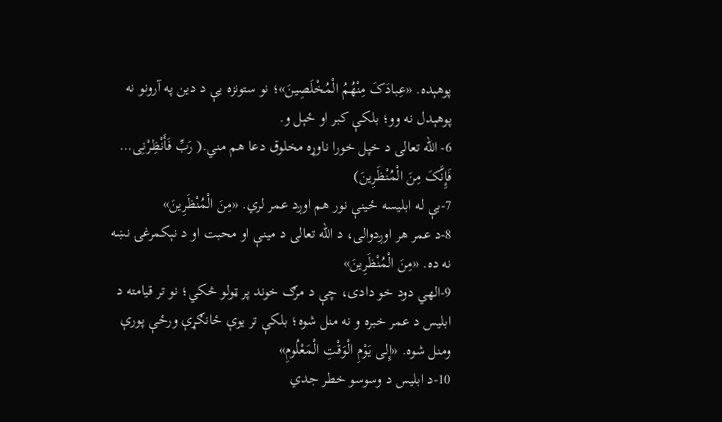پوهېده. «عِبادَکَ مِنْهُمُ الْمُخْلَصِینَ»؛ نو ستونزه یې د دین په آرونو نه پوهېدل نه وو؛ بلکې کبر او ځېل و.
6- الله تعالی د خپل خورا ناوړه مخلوق دعا هم مني.( رَبِّ فَأَنْظِرْنِی… فَإِنَّکَ مِنَ الْمُنْظَرِینَ)
7-بې له ابلیسه ځینې نور هم اوږد عمر لري. «مِنَ الْمُنْظَرِینَ»
8-د عمر هر اوږدوالی، د الله تعالی د مینې او محبت او د نېکمرغۍ نښه نه ده. «مِنَ الْمُنْظَرِینَ»
9-الهي دود خو دادی، چې د مرګ خوند پر ټولو څکي؛ نو تر قیامته د ابلیس د عمر خبره و نه منل شوه؛ بلکې تر یوې ځانګړې ورځې پورې ومنل شوه. «إِلی یَوْمِ الْوَقْتِ الْمَعْلُومِ»
10-د ابلیس د وسوسو خطر جدي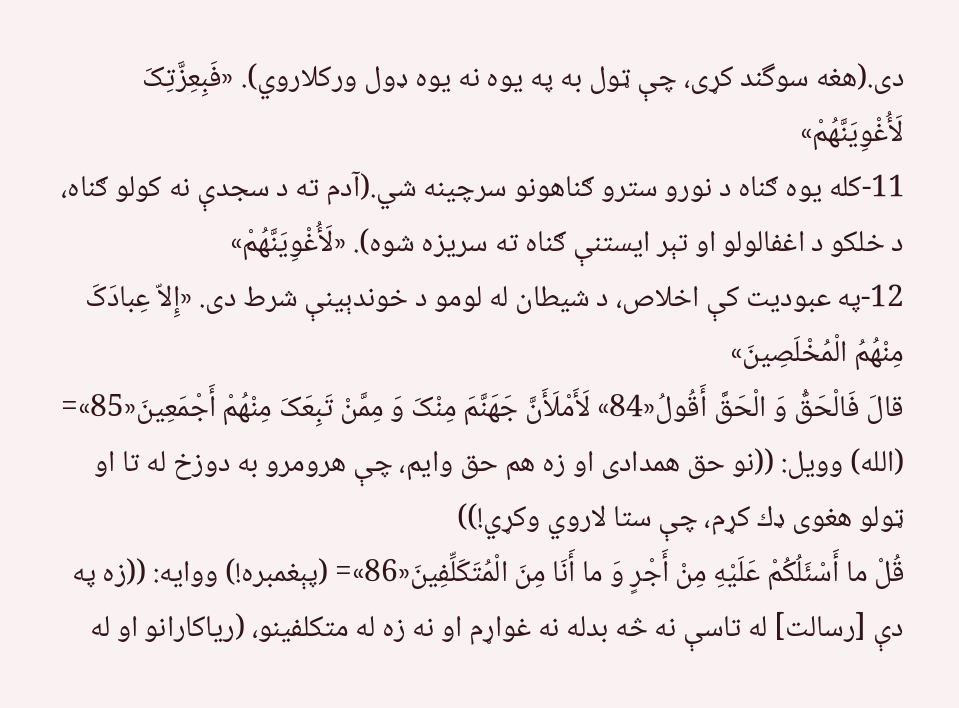دی.(هغه سوگند کړی، چې ټول به په یوه نه یوه ډول ورکلاروي). «فَبِعِزَّتِکَ لَأُغْوِیَنَّهُمْ»
11-کله یوه ګناه د نورو سترو ګناهونو سرچینه شي.(آدم ته د سجدې نه کولو ګناه، د خلکو د اغفالولو او تېر ایستنې ګناه ته سریزه شوه). «لَأُغْوِیَنَّهُمْ»
12-په عبودیت کې اخلاص، د شیطان له لومو د خوندېینې شرط دی. «إِلاّ عِبادَکَ مِنْهُمُ الْمُخْلَصِینَ»
قالَ فَالْحَقُّ وَ الْحَقَّ أَقُولُ«84» لَأَمْلَأَنَّ جَهَنَّمَ مِنْکَ وَ مِمَّنْ تَبِعَکَ مِنْهُمْ أَجْمَعِینَ«85»= (الله) وويل: ((نو حق همدادی او زه هم حق وايم، چې هرومرو به دوزخ له تا او ټولو هغوى ډك كړم، چې ستا لاروي وكړي!))
قُلْ ما أَسْئَلُکُمْ عَلَیْهِ مِنْ أَجْرٍ وَ ما أَنَا مِنَ الْمُتَکَلِّفِینَ«86»= (پېغمبره!) ووايه: ((زه په دې [رسالت] له تاسې نه څه بدله نه غواړم او نه زه له متكلفينو، (رياکارانو او له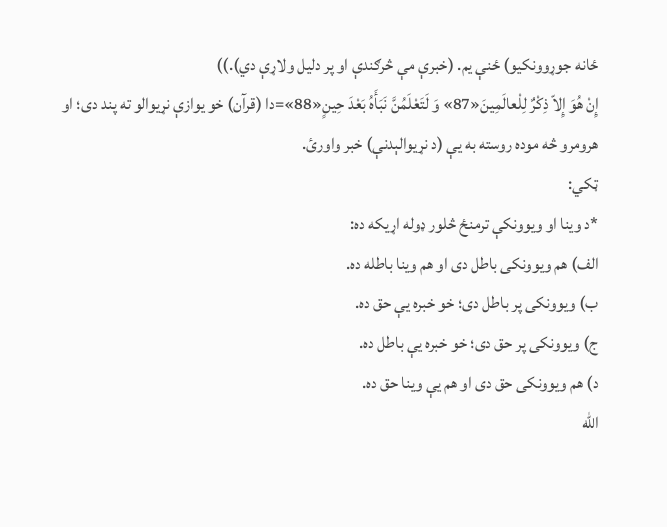ځانه جوړوونکيو) ځنې يم. (خبرې مې څرګندې او پر دليل ولاړې دي).))
إِنْ هُوَ إِلاّ ذِکْرٌ لِلْعالَمِینَ«87» وَ لَتَعْلَمُنَّ نَبَأَهُ بَعْدَ حِینٍ«88»=دا (قرآن) خو يوازې نړيوالو ته پند دى؛ او هرومرو څه موده روسته به یې (د نړيوالېدنې) خبر واورئ.
ټکي:
*د وینا او ویوونکې ترمنځ څلور ډوله اړیکه ده:
الف) هم ویوونکی باطل دی او هم وینا باطله ده.
ب) ویوونکی پر باطل دی؛ خو خبره یې حق ده.
ج) ویوونکی پر حق دی؛ خو خبره یې باطل ده.
د) هم ویوونکی حق دی او هم یې وینا حق ده.
الله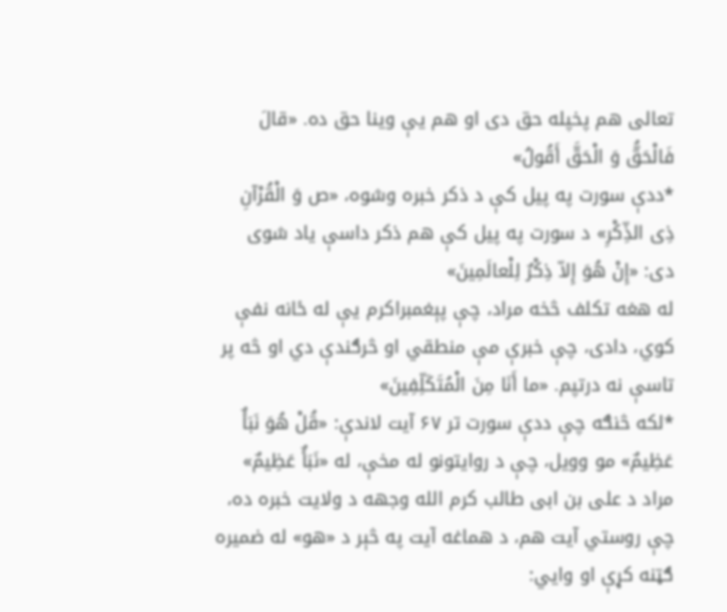تعالی هم پخپله حق دی او هم یې وینا حق ده. «قالَ فَالْحَقُّ وَ الْحَقَّ أَقُولُ»
*ددې سورت په پیل کې د ذکر خبره وشوه، «ص وَ الْقُرْآنِ ذِی الذِّکْرِ» د سورت په پيل کې هم ذکر داسې یاد شوی دی: «إِنْ هُوَ إِلاّ ذِکْرٌ لِلْعالَمِینَ»
له هغه تکلف څخه مراد، چې پېغمبراکرم یې له ځانه نفې کوي، دادی، چې خبرې مې منطقي او څرګندې دي او څه پر تاسې نه درتپم. «ما أَنَا مِنَ الْمُتَکَلِّفِینَ»
*لکه څنګه چې ددې سورت تر ۶۷ آیت لاندې: «قُلْ هُوَ نَبَأٌ عَظِیمٌ» مو وویل، چې د روایتونو له مخې، له «نَبَأٌ عَظِیمٌ» مراد د علی بن ابی طالب کرم الله وجهه د ولایت خبره ده، چې روستي آیت هم، د هماغه آیت په څېر د «هو» له ضمیره ګټنه کړې او وايي: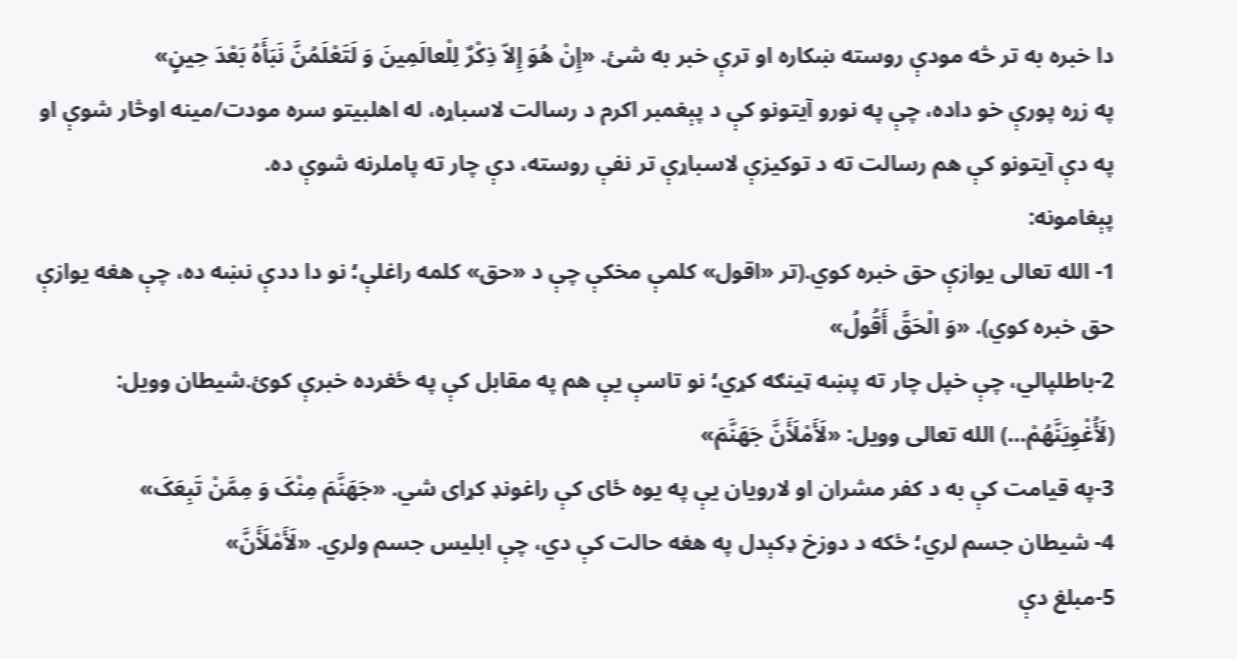دا خبره به تر څه مودې روسته ښکاره او ترې خبر به شئ. «إِنْ هُوَ إِلاّ ذِکْرٌ لِلْعالَمِینَ وَ لَتَعْلَمُنَّ نَبَأَهُ بَعْدَ حِینٍ»
په زړه پورې خو داده، چې په نورو آیتونو کې د پېغمبر اکرم د رسالت لاسباړه، له اهلبیتو سره مودت/مینه اوڅار شوې او په دې آیتونو کې هم رسالت ته د توکیزې لاسباړې تر نفې روسته، دې چار ته پاملرنه شوې ده.
پېغامونه:
1- الله تعالی یوازې حق خبره کوي.(تر «اقول» کلمې مخکې چې د «حق» کلمه راغلې؛ نو دا ددې نښه ده، چې هغه یوازې حق خبره کوي). «وَ الْحَقَّ أَقُولُ»
2-باطلپالي، چې خپل چار ته پښه ټینګه کړي؛ نو تاسې یې هم په مقابل کې په ځغرده خبرې کوئ.شیطان وویل: (لَأُغْوِیَنَّهُمْ…) الله تعالی وویل: «لَأَمْلَأَنَّ جَهَنَّمَ»
3-په قیامت کې به د کفر مشران او لارویان یې په یوه ځای کې راغونډ کړای شي. «جَهَنَّمَ مِنْکَ وَ مِمَّنْ تَبِعَکَ»
4- شیطان جسم لري؛ ځکه د دوزخ ډکېدل په هغه حالت کې دي، چې ابلیس جسم ولري. «لَأَمْلَأَنَّ»
5-مبلغ دې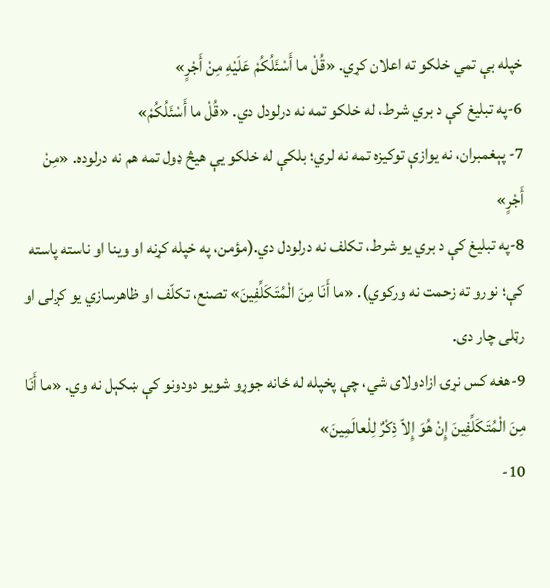خپله بې تمي خلکو ته اعلان کړي. «قُلْ ما أَسْئَلُکُمْ عَلَیْهِ مِنْ أَجْرٍ»
6-په تبلیغ کې د بري شرط، له خلکو تمه نه درلودل دي. «قُلْ ما أَسْئَلُکُمْ»
7- پېغمبران، نه یوازې توکیزه تمه نه لري؛ بلکې له خلکو یې هیڅ ډول تمه هم نه درلوده. «مِنْ أَجْرٍ»
8-په تبلیغ کې د بري یو شرط، تکلف نه درلودل دي.(مؤمن، په خپله کړنه او وینا او ناسته پاسته کې؛ نورو ته زحمت نه ورکوي). «ما أَنَا مِنَ الْمُتَکَلِّفِینَ» تصنع، تکلّف او ظاهرسازي یو کږلی او رټلی چار دی.
9-هغه کس نړۍ ازادولای شي، چې پخپله له ځانه جوړو شویو دودونو کې ښکېل نه وي. «ما أَنَا مِنَ الْمُتَکَلِّفِینَ إِنْ هُوَ إِلاّ ذِکْرٌ لِلْعالَمِینَ»
10-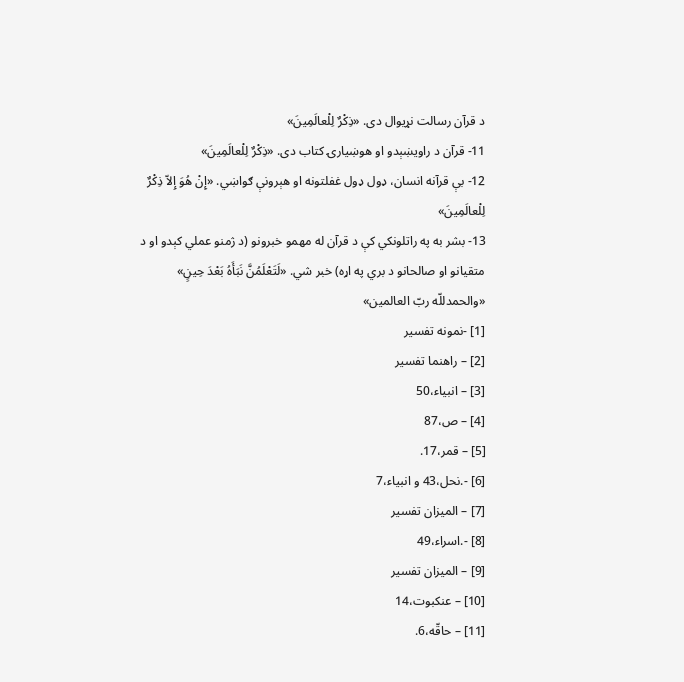د قرآن رسالت نړیوال دی. «ذِکْرٌ لِلْعالَمِینَ»
11- قرآن د راویښېدو او هوښیارۍ کتاب دی. «ذِکْرٌ لِلْعالَمِینَ»
12- بې قرآنه انسان، ډول ډول غفلتونه او هېرونې ګواښي. «إِنْ هُوَ إِلاّ ذِکْرٌ لِلْعالَمِینَ»
13- بشر به په راتلونکي کې د قرآن له مهمو خبرونو (د ژمنو عملي کېدو او د متقیانو او صالحانو د بري په اړه) خبر شي. «لَتَعْلَمُنَّ نَبَأَهُ بَعْدَ حِینٍ»
«والحمدللّه ربّ العالمین»
[1] -نمونه تفسیر
[2] – راهنما تفسیر
[3] – انبیاء،50
[4] – ص،87
[5] – قمر،17.
[6] -.نحل،43 و انبیاء،7
[7] – المیزان تفسیر
[8] -.اسراء،49
[9] – المیزان تفسیر
[10] – عنکبوت،14
[11] – حاقّه،6.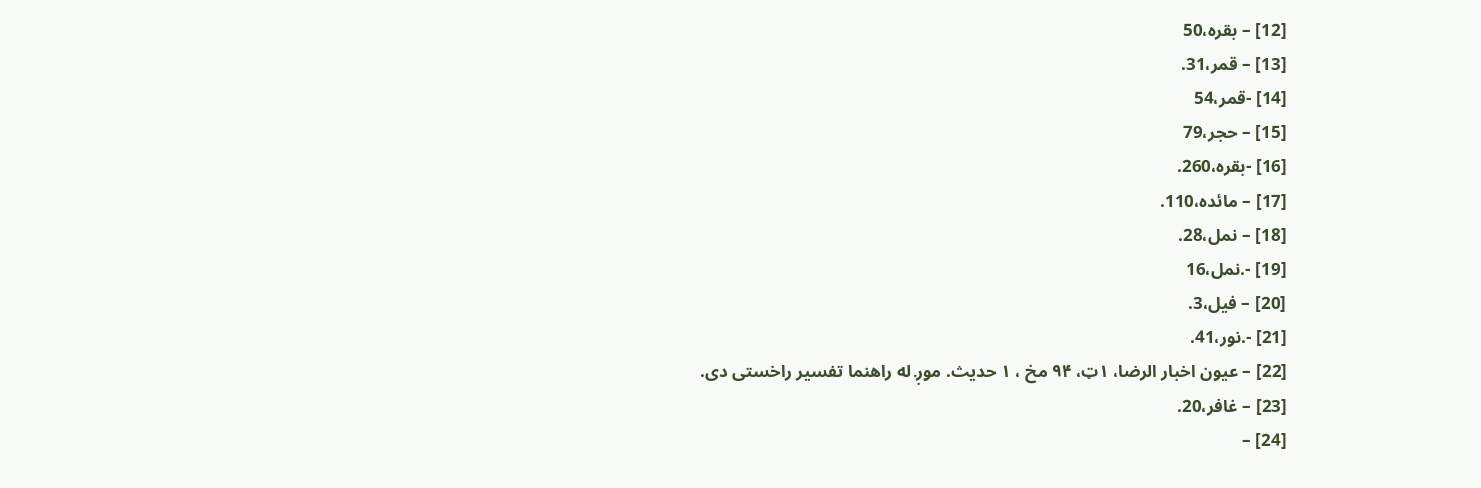[12] – بقره،50
[13] – قمر،31.
[14] -قمر،54
[15] – حجر،79
[16] -بقره،260.
[17] – مائده،110.
[18] – نمل،28.
[19] -.نمل،16
[20] – فیل،3.
[21] -.نور،41.
[22] – عیون اخبار الرضا، ۱ټ، ۹۴ مخ ، ۱ حدیث. موږ له راهنما تفسیر راخستی دی.
[23] – غافر،20.
[24] –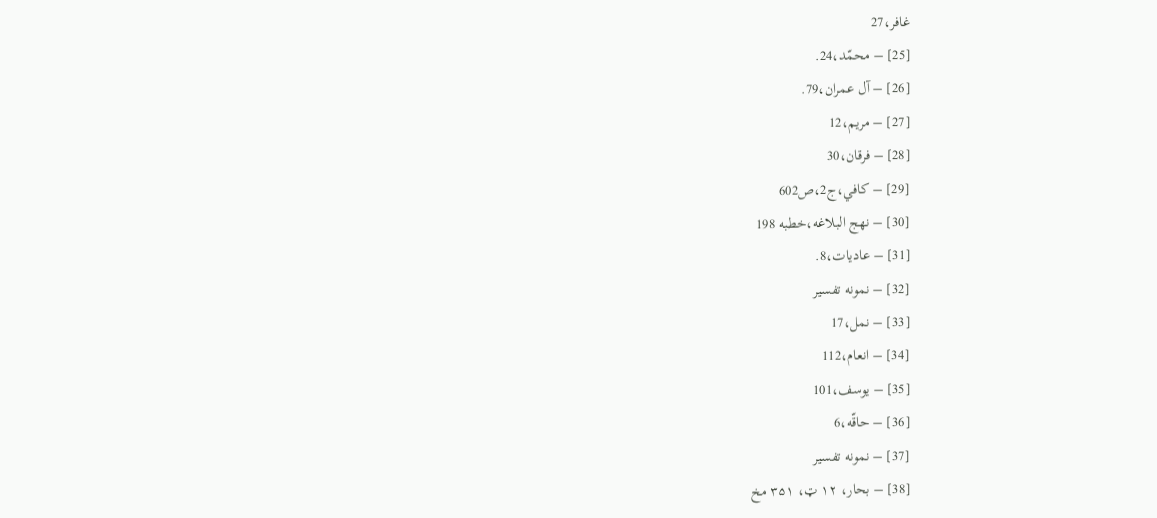غافر،27
[25] – محمّد،24.
[26] – آل عمران،79.
[27] – مریم،12
[28] – فرقان،30
[29] – کافي،ج2،ص602
[30] – نهج البلاغه،خطبه 198
[31] – عادیات،8.
[32] – نمونه تفسیر
[33] – نمل،17
[34] – انعام،112
[35] – یوسف،101
[36] – حاقّه،6
[37] – نمونه تفسیر
[38] – بحار، ۱۲ ټ، ۳۵۱ مخ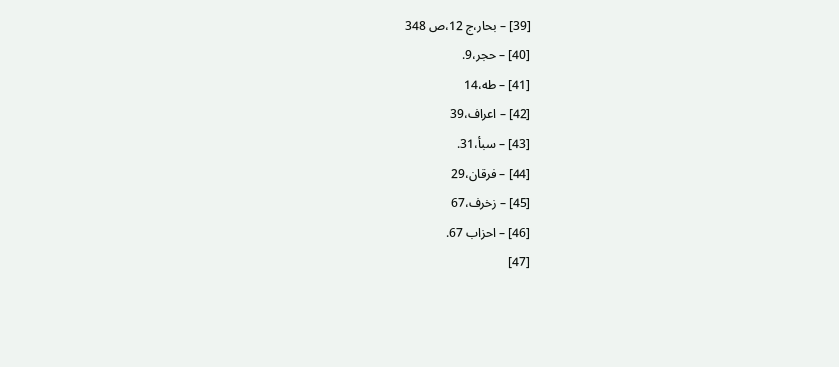[39] – بحار،ج 12،ص 348
[40] – حجر،9.
[41] – طه،14
[42] – اعراف،39
[43] – سبأ،31.
[44] – فرقان،29
[45] – زخرف،67
[46] – احزاب 67.
[47]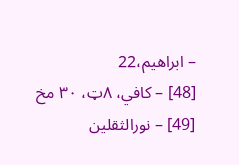– ابراهیم،22
[48] – کافي، ۸ټ، ۳۰ مخ
[49] – نورالثقلین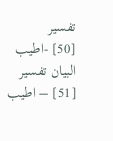تفسیر
[50] -اطیب البیان تفسیر
[51] – اطیب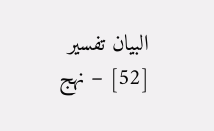البیان تفسیر
[52] – نهج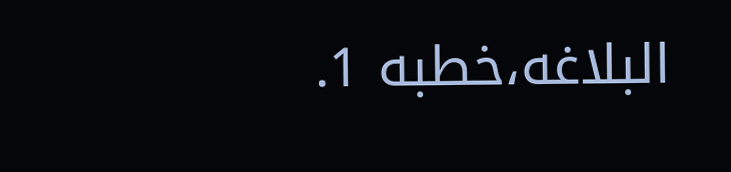البلاغه،خطبه 1.